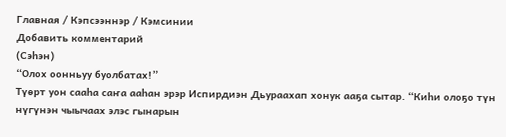Главная / Кэпсээннэр / Кэмсинии
Добавить комментарий
(Сэһэн)
“Олох оонньуу буолбатах!”
Түөрт уон сааһа саҥа ааһан эрэр Испирдиэн Дьураахап хонук ааҕа сытар. “Киһи олоҕо түн нүгүнэн чыычаах элэс гынарын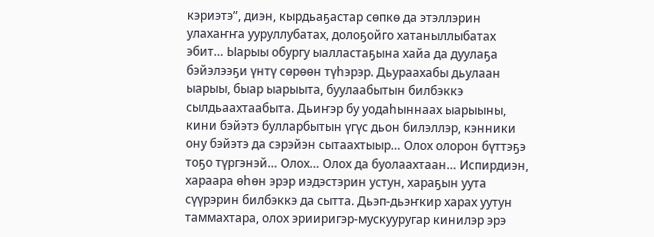кэриэтэ”, диэн, кырдьаҕастар сөпкө да этэллэрин улахаҥҥа ууруллубатах, долоҕойго хатаныллыбатах эбит… Ыарыы обургу ыалластаҕына хайа да дуулаҕа бэйэлээҕи үнтү сөрөөн түһэрэр. Дьураахабы дьулаан ыарыы, быар ыарыыта, буулаабытын билбэккэ сылдьаахтаабыта. Дьиҥэр бу уодаһыннаах ыарыыны, кини бэйэтэ булларбытын үгүс дьон билэллэр, кэнники ону бэйэтэ да сэрэйэн сытаахтыыр… Олох олорон бүттэҕэ тоҕо түргэнэй… Олох… Олох да буолаахтаан… Испирдиэн, хараара өһөн эрэр иэдэстэрин устун, хараҕын уута сүүрэрин билбэккэ да сытта. Дьэп-дьэҥкир харах уутун таммахтара, олох эрииригэр-мускууругар кинилэр эрэ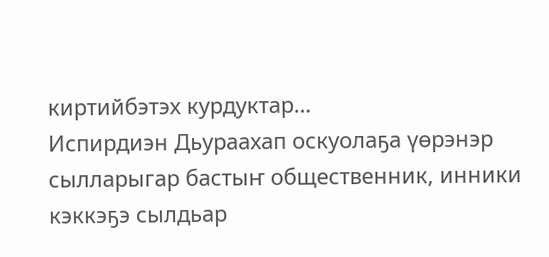киртийбэтэх курдуктар…
Испирдиэн Дьураахап оскуолаҕа үөрэнэр сылларыгар бастыҥ общественник, инники кэккэҕэ сылдьар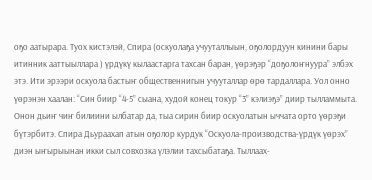оҕо аатырара. Туох кистэлэй, Спира (оскуолаҕа учууталлыын, оҕолордуун кинини бары итинник ааттыыллара ) үрдүкү кылаастарга тахсан баран, үөрэҕэр “доҕолоҥнуура” элбэх этэ. Ити эрээри оскуола бастыҥ общественнигын учууталлар өрө тардаллара. Уол онно үөрэнэн хаалан: “Син биир “4-5” сыана, худой конец токур “3” кэлиэҕэ” диир тылламмыта. Онон дьиҥ чиҥ билиини ылбатар да, тыа сирин биир оскуолатын ыччата орто үөрэҕи бүтэрбитэ. Спира Дьураахап атын оҕолор курдук “Оскуола-производства-үрдүк үөрэх” диэн ыҥырыынан икки сыл совхозка үлэлии тахсыбатаҕа. Тыллаах-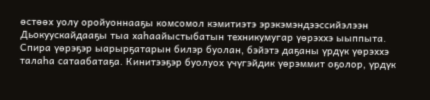өстөөх уолу оройуоннааҕы комсомол кэмитиэтэ эрэкэмэндээссийэлээн Дьокуускайдааҕы тыа хаһаайыстыбатын техникумугар үөрэххэ ыыппыта. Спира үөрэҕэр ыарырҕатарын билэр буолан, бэйэтэ даҕаны үрдүк үөрэххэ талаһа сатаабатаҕа. Кинитээҕэр буолуох үчүгэйдик үөрэммит оҕолор, үрдүк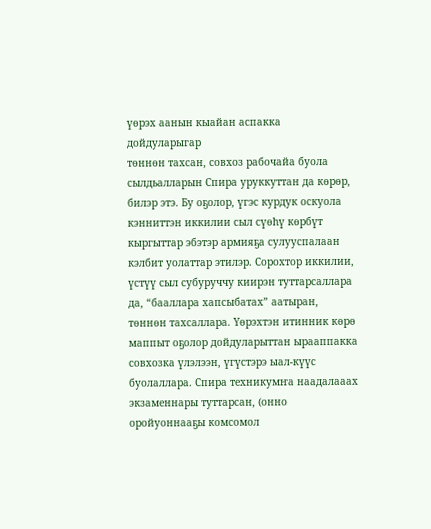үөрэх аанын кыайан аспакка дойдуларыгар
төннөн тахсан, совхоз рабочайа буола сылдьалларын Спира уруккуттан да көрөр, билэр этэ. Бу оҕолор, үгэс курдук оскуола кэнниттэн иккилии сыл сүөһү көрбүт кыргыттар эбэтэр армияҕа сулууспалаан кэлбит уолаттар этилэр. Сорохтор иккилии, үстүү сыл субуруччу киирэн туттарсаллара да, “бааллара хапсыбатах” аатыран, төннөн тахсаллара. Үөрэхтэн итинник көрө маппыт оҕолор дойдуларыттан ырааппакка совхозка үлэлээн, үгүстэрэ ыал-күүс буолаллара. Спира техникумҥа наадалааах экзаменнары туттарсан, (онно оройуоннааҕы комсомол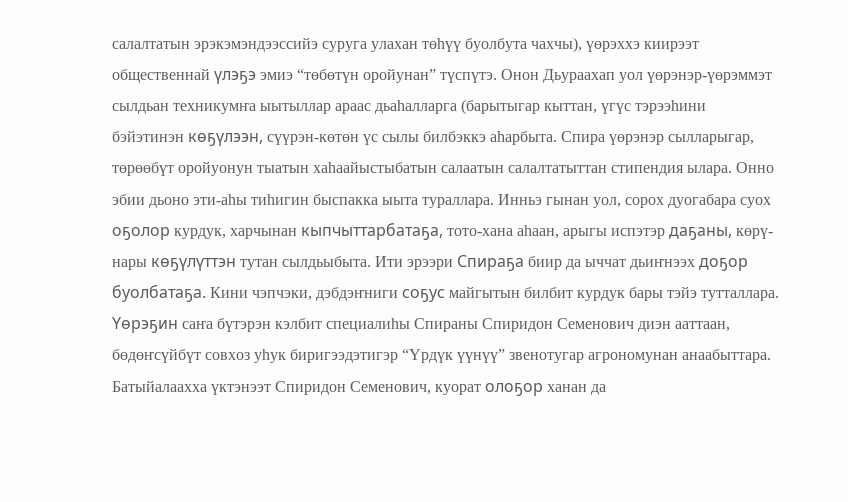салалтатын эрэкэмэндээссийэ суруга улахан төһүү буолбута чахчы), үөрэххэ киирээт общественнай үлэҕэ эмиэ “төбөтүн оройунан” түспүтэ. Онон Дьураахап уол үөрэнэр-үөрэммэт сылдьан техникумҥа ыытыллар араас дьаһалларга (барытыгар кыттан, үгүс тэрээһини бэйэтинэн көҕүлээн, сүүрэн-көтөн үс сылы билбэккэ аһарбыта. Спира үөрэнэр сылларыгар, төрөөбүт оройуонун тыатын хаһаайыстыбатын салаатын салалтатыттан стипендия ылара. Онно эбии дьоно эти-аһы тиһигин быспакка ыыта тураллара. Инньэ гынан уол, сорох дуогабара суох оҕолор курдук, харчынан кыпчыттарбатаҕа, тото-хана аһаан, арыгы испэтэр даҕаны, көрү-нары көҕүлүттэн тутан сылдьыбыта. Ити эрээри Спираҕа биир да ыччат дьиҥнээх доҕор буолбатаҕа. Кини чэпчэки, дэбдэҥниги соҕус майгытын билбит курдук бары тэйэ тутталлара.
Үөрэҕин саҥа бүтэрэн кэлбит специалиһы Спираны Спиридон Семенович диэн ааттаан, бөдөҥсүйбүт совхоз уһук биригээдэтигэр “Үрдүк үүнүү” звенотугар агрономунан анаабыттара. Батыйалаахха үктэнээт Спиридон Семенович, куорат олоҕор ханан да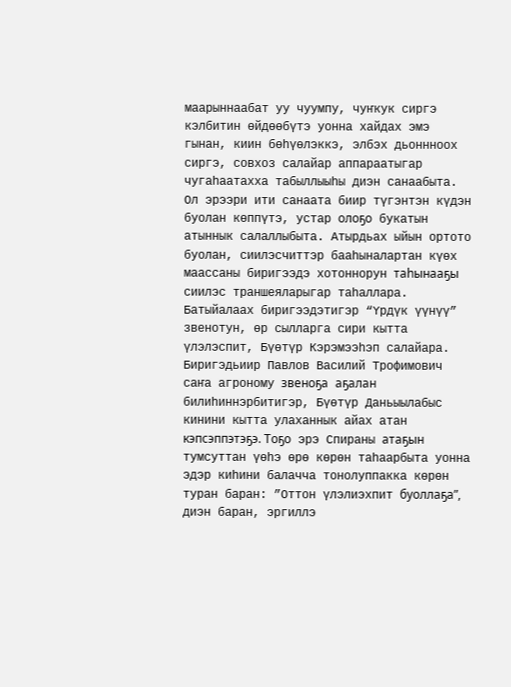маарыннаабат уу чуумпу, чуҥкук сиргэ кэлбитин өйдөөбүтэ уонна хайдах эмэ гынан, киин бөһүөлэккэ, элбэх дьоннноох сиргэ, совхоз салайар аппараатыгар чугаһаатахха табыллыыһы диэн санаабыта. Ол эрээри ити санаата биир түгэнтэн күдэн буолан көппүтэ, устар олоҕо букатын атыннык салаллыбыта. Атырдьах ыйын ортото буолан, сиилэсчиттэр бааһыналартан күөх маассаны биригээдэ хотоннорун таһынааҕы сиилэс траншеяларыгар таһаллара. Батыйалаах биригээдэтигэр “Үрдүк үүнүү” звенотун, өр сылларга сири кытта үлэлэспит, Бүөтүр Кэрэмээһэп салайара. Биригэдьиир Павлов Василий Трофимович саҥа агроному звеноҕа аҕалан билиһиннэрбитигэр, Бүөтүр Даньыылабыс кинини кытта улаханнык айах атан кэпсэппэтэҕэ. Тоҕо эрэ Спираны атаҕын тумсуттан үөһэ өрө көрөн таһаарбыта уонна эдэр киһини балачча тонолуппакка көрөн туран баран: ”Оттон үлэлиэхпит буоллаҕа”, диэн баран, эргиллэ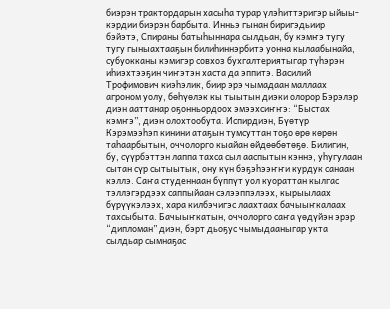биэрэн трактордарын хасыһа турар үлэһиттэригэр ыйыы-кэрдии биэрэн барбыта. Инньэ гынан биригэдьиир
бэйэтэ, Спираны батыһыннара сылдьан, бу кэмҥэ тугу тугу гыныахтааҕын билиһиннэрбитэ уонна кылаабынайа, субуокканы кэмигэр совхоз бухгалтериятыгар түһэрэн иһиэхтээҕин чиҥэтэн хаста да эппитэ. Василий Трофимович киэһэлик, биир эрэ чымадаан маллаах агроном уолу, бөһүөлэк кы тыытын диэки олорор Бэрэлэр диэн ааттанар оҕонньордоох эмээхсиҥҥэ: “Быстах кэмҥэ”, диэн олохтообута. Испирдиэн, Бүөтүр Кэрэмээһэп кинини атаҕын тумсуттан тоҕо өрө көрөн таһаарбытын, оччолорго кыайан өйдөөбөтөҕө. Билигин, бу, сүүрбэттэн лаппа тахса сыл ааспытын кэннэ, уһугулаан сытан сүр сытыытык, ону күн бэҕэһээҥҥи курдук санаан кэллэ. Саҥа студеннаан бүппүт уол куораттан кылгас тэллэгэрдээх саппыйаан сэлээппэлээх, кырыылаах бүрүүкэлээх, хара килбэчигэс лаахтаах бачыыҥкалаах тахсыбыта. Бачыыҥкатын, оччолорго саҥа үөдүйэн эрэр “дипломан” диэн, бэрт дьоҕус чымыдааныгар укта сылдьар сымнаҕас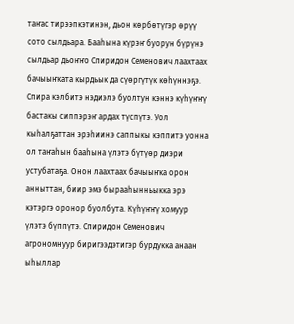таҥас тирээпкэтинэн, дьон көрбөтүгэр өрүү сото сылдьара. Бааһына күрэҥ буорун бүрүнэ сылдьар дьоҥҥо Спиридон Семенович лаахтаах бачыыҥката кырдьык да сүөргүтүк көһүннэҕэ. Спира кэлбитэ нэдиэлэ буолтун кэннэ күһүҥҥү бастакы сиппэрэҥ ардах түспүтэ. Уол кыһалҕаттан эрэһиинэ саппыкы кэппитэ уонна ол таҥаһын бааһына үлэтэ бүтүөр диэри устубатаҕа. Онон лаахтаах бачыыҥка орон анныттан, биир эмэ бырааһынньыкка эрэ кэтэргэ оронор буолбута. Күһүҥҥү хомуур үлэтэ бүппүтэ. Спиридон Семенович агрономнуур биригээдэтигэр бурдукка анаан ыһыллар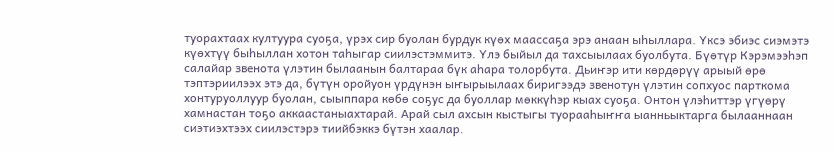туорахтаах култуура суоҕа, үрэх сир буолан бурдук күөх маассаҕа эрэ анаан ыһыллара. Үксэ эбиэс сиэмэтэ күөхтүү быһыллан хотон таһыгар сиилэстэммитэ. Үлэ быйыл да тахсыылаах буолбута. Бүөтүр Кэрэмээһэп салайар звенота үлэтин былаанын балтараа бүк аһара толорбута. Дьиҥэр ити көрдөрүү арыый өрө тэптэриилээх этэ да, бүтүн оройуон үрдүнэн ыҥырыылаах биригээдэ звенотун үлэтин сопхуос парткома хонтуруоллуур буолан, сыыппара көбө соҕус да буоллар мөккүһэр кыах суоҕа. Онтон үлэһиттэр үгүөрү хамнастан тоҕо аккаастаныахтарай. Арай сыл ахсын кыстыгы туорааһыҥҥа ыанньыктарга былааннаан сиэтиэхтээх сиилэстэрэ тиийбэккэ бүтэн хаалар.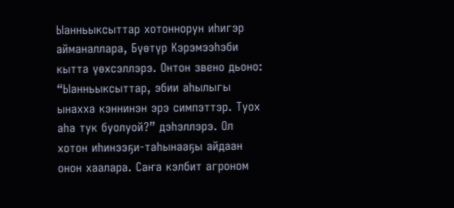Ыанньыксыттар хотоннорун иһигэр айманаллара, Бүөтүр Кэрэмээһэби кытта үөхсэллэрэ. Онтон звено дьоно: “Ыанньыксыттар, эбии аһылыгы ынахха кэннинэн эрэ симпэттэр. Туох аһа тук буолуой?” дэһэллэрэ. Ол хотон иһинээҕи-таһынааҕы айдаан онон хаалара. Саҥа кэлбит агроном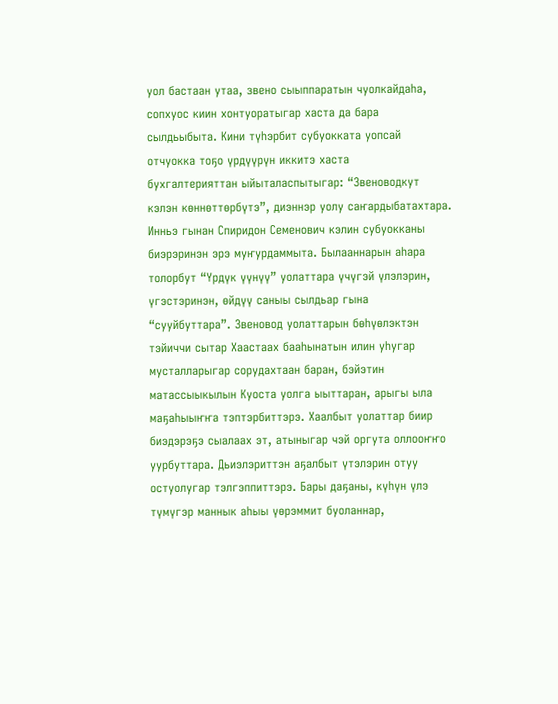уол бастаан утаа, звено сыыппаратын чуолкайдаһа, сопхуос киин хонтуоратыгар хаста да бара сылдьыбыта. Кини түһэрбит субуокката уопсай отчуокка тоҕо үрдүүрүн иккитэ хаста
бухгалтерияттан ыйыталаспытыгар: “Звеноводкут кэлэн көннөттөрбүтэ”, диэннэр уолу саҥардыбатахтара. Инньэ гынан Спиридон Семенович кэлин субуокканы биэрэринэн эрэ муҥурдаммыта. Былааннарын аһара толорбут “Үрдүк үүнүү” уолаттара үчүгэй үлэлэрин, үгэстэринэн, өйдүү саныы сылдьар гына “сууйбуттара”. Звеновод уолаттарын бөһүөлэктэн тэйиччи сытар Хаастаах бааһынатын илин уһугар мусталларыгар сорудахтаан баран, бэйэтин матассыыкылын Куоста уолга ыыттаран, арыгы ыла маҕаһыыҥҥа тэптэрбиттэрэ. Хаалбыт уолаттар биир биэдэрэҕэ сыалаах эт, атыныгар чэй оргута оллооҥҥо уурбуттара. Дьиэлэриттэн аҕалбыт үтэлэрин отуу остуолугар тэлгэппиттэрэ. Бары даҕаны, күһүн үлэ түмүгэр маннык аһыы үөрэммит буоланнар,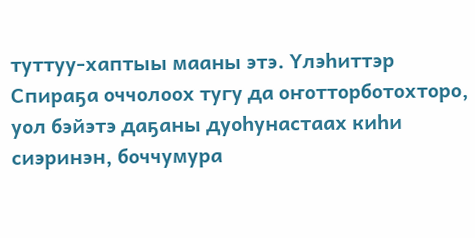туттуу-хаптыы мааны этэ. Үлэһиттэр Спираҕа оччолоох тугу да оҥотторботохторо, уол бэйэтэ даҕаны дуоһунастаах киһи сиэринэн, боччумура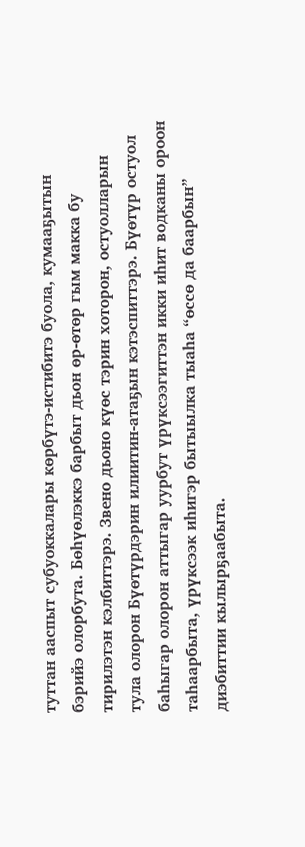туттан ааспыт субуоккалары көрбүтэ-истибитэ буола, кумааҕытын бэрийэ олорбута. Бөһүөлэккэ барбыт дьон өр-өтөр гым макка бу тирилэтэн кэлбиттэрэ. Звено дьоно күөс тэрин хоторон, остуолларын тула олорон Бүөтүрдэрин илиитин-атаҕын кэтэспиттэрэ. Бүөтүр остуол баһыгар олорон аттыгар уурбут үрүксээгиттэн икки иһит водканы ороон таһаарбыта, үрүксээк иһигэр бытыылка тыаһа “өссө да баарбын” диэбиттии кылырҕаабыта.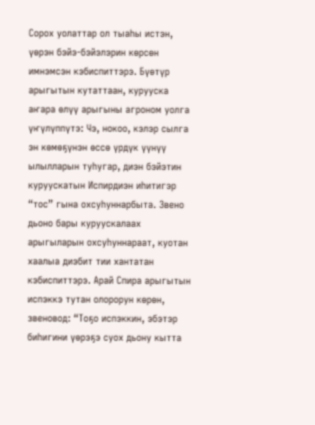Сорох уолаттар ол тыаһы истэн, үөрэн бэйэ-бэйэлэрин көрсөн имнэмсэн кэбиспиттэрэ. Бүөтүр арыгытын кутаттаан, курууска аҥара өлүү арыгыны агроном уолга үҥүлүппүтэ: Чэ, нокоо, кэлэр сылга эн көмөҕүнэн өссө үрдүк үүнүү ылылларын туһугар, диэн бэйэтин куруускатын Испирдиэн иһитигэр “тос” гына охсуһуннарбыта. Звено дьоно бары куруускалаах арыгыларын охсуһуннараат, куотан хаалыа диэбит тии хантатан кэбиспиттэрэ. Арай Спира арыгытын испэккэ тутан олорорун көрөн, звеновод: “Тоҕо испэккин, эбэтэр биһигини үөрэҕэ суох дьону кытта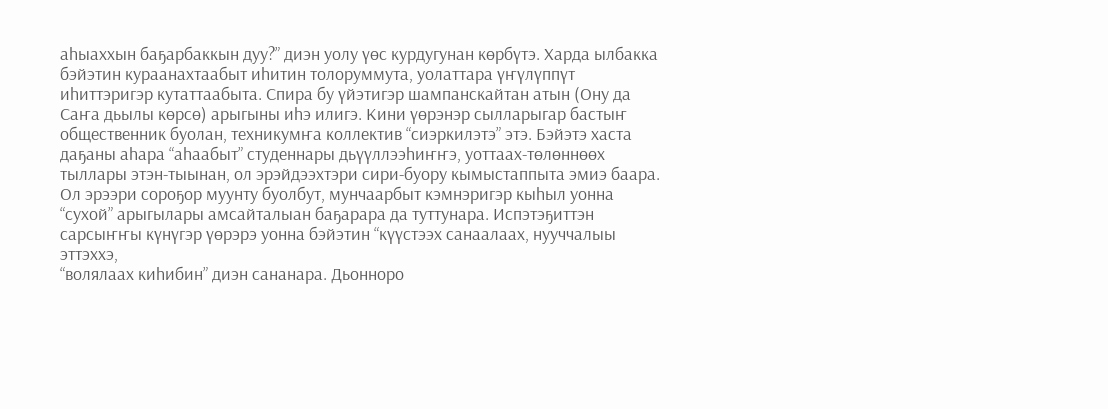аһыаххын баҕарбаккын дуу?” диэн уолу үөс курдугунан көрбүтэ. Харда ылбакка бэйэтин кураанахтаабыт иһитин толоруммута, уолаттара үҥүлүппүт иһиттэригэр кутаттаабыта. Спира бу үйэтигэр шампанскайтан атын (Ону да Саҥа дьылы көрсө) арыгыны иһэ илигэ. Кини үөрэнэр сылларыгар бастыҥ общественник буолан, техникумҥа коллектив “сиэркилэтэ” этэ. Бэйэтэ хаста даҕаны аһара “аһаабыт” студеннары дьүүллээһиҥҥэ, уоттаах-төлөннөөх тыллары этэн-тыынан, ол эрэйдээхтэри сири-буору кымыстаппыта эмиэ баара. Ол эрээри сороҕор муунту буолбут, мунчаарбыт кэмнэригэр кыһыл уонна “сухой” арыгылары амсайталыан баҕарара да туттунара. Испэтэҕиттэн сарсыҥҥы күнүгэр үөрэрэ уонна бэйэтин “күүстээх санаалаах, нууччалыы эттэххэ,
“волялаах киһибин” диэн сананара. Дьонноро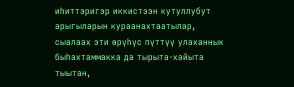иһиттэригэр иккистээн кутуллубут арыгыларын кураанахтаатылар, сыалаах эти өрүһүс пүттүү улаханнык быһахтаммакка да тырыта-хайыта тыытан,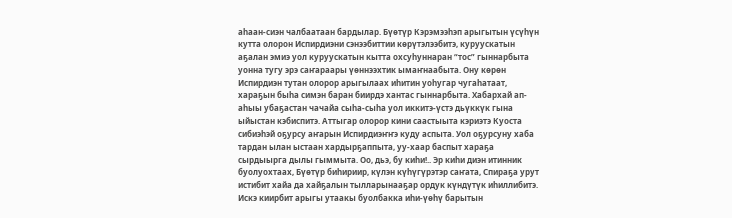аһаан-сиэн чалбаатаан бардылар. Бүөтүр Кэрэмээһэп арыгытын үсүһүн кутта олорон Испирдиэни сэнээбиттии көрүтэлээбитэ, куруускатын аҕалан эмиэ уол куруускатын кытта охсуһуннаран “тос” гыннарбыта уонна тугу эрэ саҥараары үөннээхтик ымаҥнаабыта. Ону көрөн Испирдиэн тутан олорор арыгылаах иһитин уоһугар чугаһатаат, хараҕын быһа симэн баран биирдэ хантас гыннарбыта. Хабархай ап-аһыы убаҕастан чачайа сыһа-сыһа уол иккитэ-үстэ дьүккүк гына ыйыстан кэбиспитэ. Аттыгар олорор кини саастыыта кэриэтэ Куоста сибиэһэй оҕурсу аҥарын Испирдиэҥҥэ куду аспыта. Уол оҕурсуну хаба тардан ылан ыстаан хардырҕаппыта, уу-хаар баспыт хараҕа сырдыырга дылы гыммыта. Оо, дьэ, бу киһи!.. Эр киһи диэн итинник буолуохтаах, Бүөтүр биһириир, күлэн күһүгүрэтэр саҥата, Спираҕа урут истибит хайа да хайҕалын тылларынааҕар ордук күндүтүк иһиллибитэ. Искэ киирбит арыгы утаакы буолбакка иһи-үөһү барытын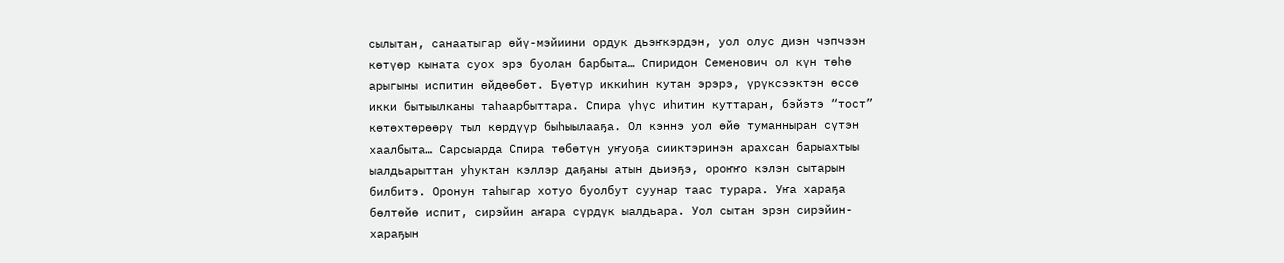сылытан, санаатыгар өйү-мэйиини ордук дьэҥкэрдэн, уол олус диэн чэпчээн көтүөр кыната суох эрэ буолан барбыта… Спиридон Семенович ол күн төһө арыгыны испитин өйдөөбөт. Бүөтүр иккиһин кутан эрэрэ, үрүксээктэн өссө икки бытыылканы таһаарбыттара. Спира үһүс иһитин куттаран, бэйэтэ “тост” көтөхтөрөөрү тыл көрдүүр быһыылааҕа. Ол кэннэ уол өйө туманныран сүтэн хаалбыта… Сарсыарда Спира төбөтүн уҥуоҕа сииктэринэн арахсан барыахтыы ыалдьарыттан уһуктан кэллэр даҕаны атын дьиэҕэ, ороҥҥо кэлэн сытарын билбитэ. Оронун таһыгар хотуо буолбут суунар таас турара. Уҥа хараҕа бөлтөйө испит, сирэйин аҥара сүрдүк ыалдьара. Уол сытан эрэн сирэйин-хараҕын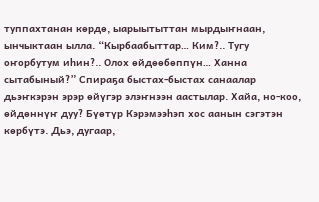туппахтанан көрдө, ыарыытыттан мырдыҥнаан, ынчыктаан ылла. “Кырбаабыттар… Ким?.. Тугу оҥорбутум иһин?.. Олох өйдөөбөппүн… Ханна сытабыный?” Спираҕа быстах-быстах санаалар дьэҥкэрэн эрэр өйүгэр элэҥнээн аастылар. Хайа, но-коо, өйдөннүҥ дуу? Бүөтүр Кэрэмээһэп хос аанын сэгэтэн көрбүтэ. Дьэ, дугаар,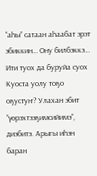“аһы” сатаан аһаабат эрэт эбиккин… Ону билбэккэ… Ити туох да буруйа суох Куоста уолу тоҕо оҕустуҥ? Улахан эбит “үөрэхтээҕимсийимэ”, диэбитэ. Арыгы иһэн баран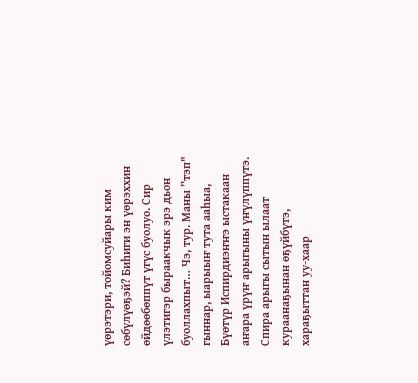үөрэтэри, тойомсуйары ким сөбүлүөҕэй? Биһиги эн үөрэххин өйдөөбөппүт үгүс буолуо. Сир үлэтигэр быраакчык эрэ дьон буоллахпыт… Чэ, тур. Маны ”тэп" гыннар, ыарыыҥ тута ааһыа, Бүөтүр Испирдиэҥҥэ ыстакаан аҥара үрүҥ арыгыны үҥүлүппүтэ. Спира арыгы сытын ылаат кураанаҕынан өҕүйбүтэ, хараҕыттан уу-хаар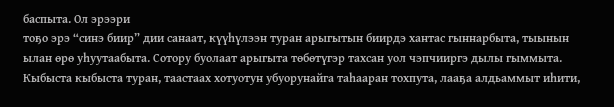баспыта. Ол эрээри
тоҕо эрэ “синэ биир” дии санаат, күүһүлээн туран арыгытын биирдэ хантас гыннарбыта, тыынын ылан өрө уһуутаабыта. Сотору буолаат арыгыта төбөтүгэр тахсан уол чэпчииргэ дылы гыммыта. Кыбыста кыбыста туран, таастаах хотуотун убуорунайга таһааран тохпута, лааҕа алдьаммыт иһити,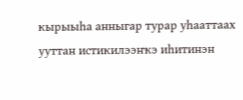кырыыһа анныгар турар уһааттаах ууттан истикилээҥкэ иһитинэн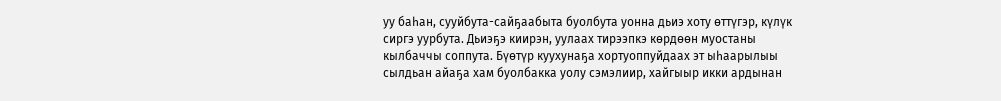уу баһан, сууйбута-сайҕаабыта буолбута уонна дьиэ хоту өттүгэр, күлүк сиргэ уурбута. Дьиэҕэ киирэн, уулаах тирээпкэ көрдөөн муостаны кылбаччы соппута. Бүөтүр куухунаҕа хортуоппуйдаах эт ыһаарылыы сылдьан айаҕа хам буолбакка уолу сэмэлиир, хайгыыр икки ардынан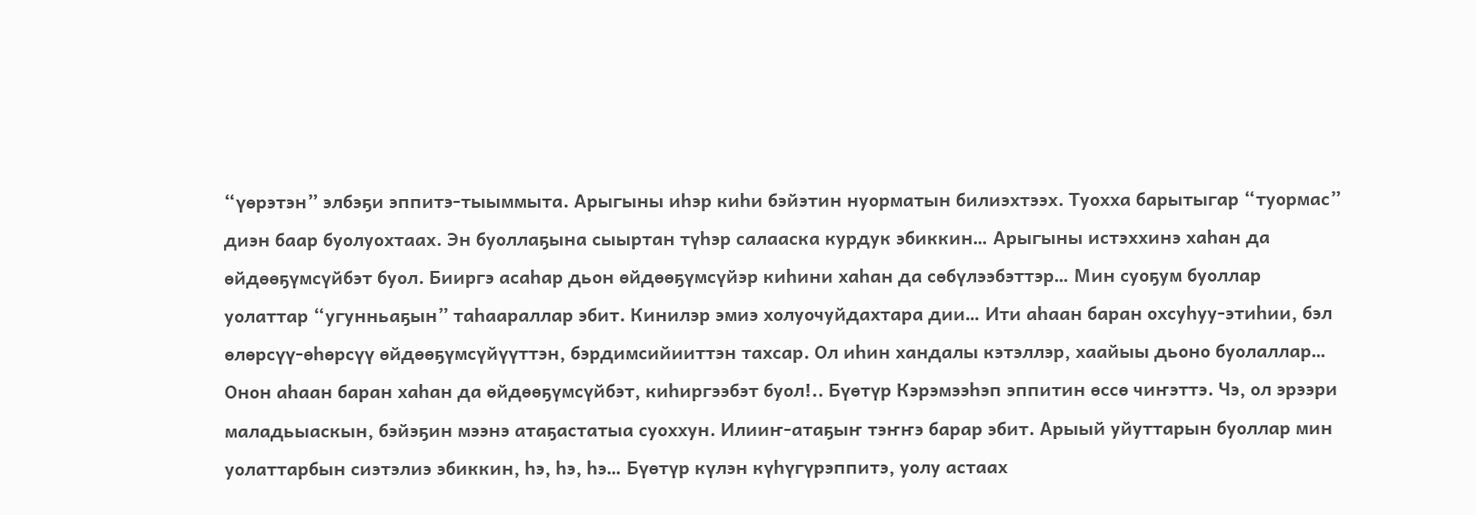“үөрэтэн” элбэҕи эппитэ-тыыммыта. Арыгыны иһэр киһи бэйэтин нуорматын билиэхтээх. Туохха барытыгар “туормас” диэн баар буолуохтаах. Эн буоллаҕына сыыртан түһэр салааска курдук эбиккин… Арыгыны истэххинэ хаһан да өйдөөҕүмсүйбэт буол. Бииргэ асаһар дьон өйдөөҕүмсүйэр киһини хаһан да сөбүлээбэттэр… Мин суоҕум буоллар уолаттар “угунньаҕын” таһаараллар эбит. Кинилэр эмиэ холуочуйдахтара дии… Ити аһаан баран охсуһуу-этиһии, бэл өлөрсүү-өһөрсүү өйдөөҕүмсүйүүттэн, бэрдимсийииттэн тахсар. Ол иһин хандалы кэтэллэр, хаайыы дьоно буолаллар… Онон аһаан баран хаһан да өйдөөҕүмсүйбэт, киһиргээбэт буол!.. Бүөтүр Кэрэмээһэп эппитин өссө чиҥэттэ. Чэ, ол эрээри маладьыаскын, бэйэҕин мээнэ атаҕастатыа суоххун. Илииҥ-атаҕыҥ тэҥҥэ барар эбит. Арыый уйуттарын буоллар мин уолаттарбын сиэтэлиэ эбиккин, һэ, һэ, һэ… Бүөтүр күлэн күһүгүрэппитэ, уолу астаах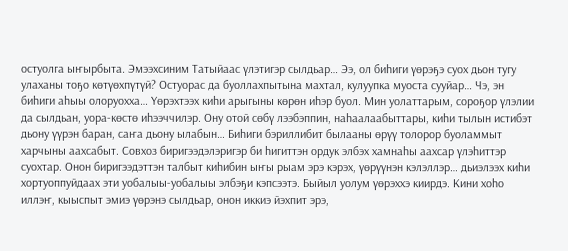остуолга ыҥырбыта. Эмээхсиним Татыйаас үлэтигэр сылдьар… Ээ, ол биһиги үөрэҕэ суох дьон тугу улаханы тоҕо көтүөхпүтүй? Остуорас да буоллахпытына махтал, кулуупка муоста сууйар… Чэ, эн биһиги аһыы олоруохха… Үөрэхтээх киһи арыгыны көрөн иһэр буол. Мин уолаттарым, сороҕор үлэлии да сылдьан, уора-көстө иһээччилэр. Ону отой сөбү лээбэппин, наһаалаабыттары, киһи тылын истибэт дьону үүрэн баран, саҥа дьону ылабын… Биһиги бэриллибит былааны өрүү толорор буоламмыт харчыны аахсабыт. Совхоз биригээдэлэригэр би һигиттэн ордук элбэх хамнаһы аахсар үлэһиттэр суохтар. Онон биригээдэттэн талбыт киһибин ыҥы рыам эрэ кэрэх, үөрүүнэн кэлэллэр… дьиэлээх киһи хортуоппуйдаах эти уобалыы-уобалыы элбэҕи кэпсээтэ. Быйыл уолум үөрэххэ киирдэ. Кини хоһо иллэҥ, кыыспыт эмиэ үөрэнэ сылдьар, онон иккиэ йэхпит эрэ,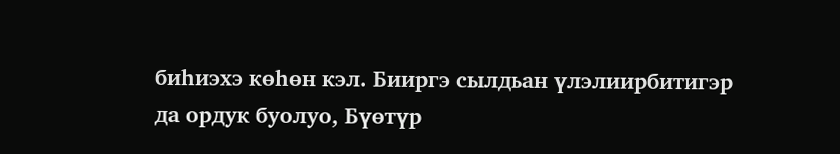биһиэхэ көһөн кэл. Бииргэ сылдьан үлэлиирбитигэр да ордук буолуо, Бүөтүр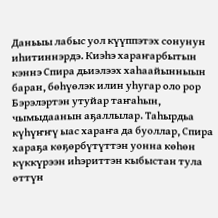Даньыы лабыс уол күүппэтэх сонунун иһитиннэрдэ. Киэһэ хараҥарбытын кэннэ Спира дьиэлээх хаһаайынныын баран, бөһүөлэк илин уһугар оло рор Бэрэлэртэн утуйар таҥаһын,
чымыдаанын аҕаллылар. Таһырдьа күһүҥҥү ыас хараҥа да буоллар, Спира хараҕа көҕөрбүтүттэн уонна көһөн күккүрээн иһэриттэн кыбыстан тула өттүн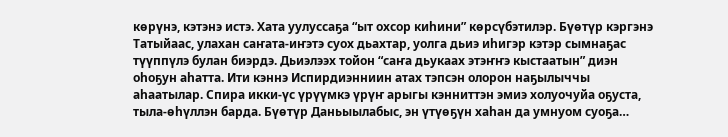көрүнэ, кэтэнэ истэ. Хата уулуссаҕа “ыт охсор киһини” көрсүбэтилэр. Бүөтүр кэргэнэ Татыйаас, улахан саҥата-иҥэтэ суох дьахтар, уолга дьиэ иһигэр кэтэр сымнаҕас түүппүлэ булан биэрдэ. Дьиэлээх тойон “саҥа дьукаах этэҥҥэ кыстаатын” диэн оһоҕун аһатта. Ити кэннэ Испирдиэнниин атах тэпсэн олорон наҕылыччы аһаатылар. Спира икки-үс үрүүмкэ үрүҥ арыгы кэнниттэн эмиэ холуочуйа оҕуста, тыла-өһүллэн барда. Бүөтүр Даньыылабыс, эн үтүөҕүн хаһан да умнуом суоҕа…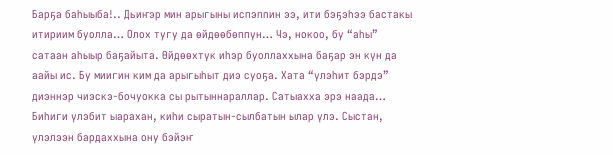Барҕа баһыыба!.. Дьиҥэр мин арыгыны испэппин ээ, ити бэҕэһээ бастакы итириим буолла… Олох тугу да өйдөөбөппүн… Чэ, нокоо, бу “аһы” сатаан аһыыр баҕайыта. Өйдөөхтүк иһэр буоллаххына баҕар эн күн да аайы ис. Бу миигин ким да арыгыһыт диэ суоҕа. Хата “үлэһит бэрдэ” диэннэр чиэскэ-бочуокка сы рытыннараллар. Сатыахха эрэ наада… Биһиги үлэбит ыарахан, киһи сыратын-сылбатын ылар үлэ. Сыстан, үлэлээн бардаххына ону бэйэҥ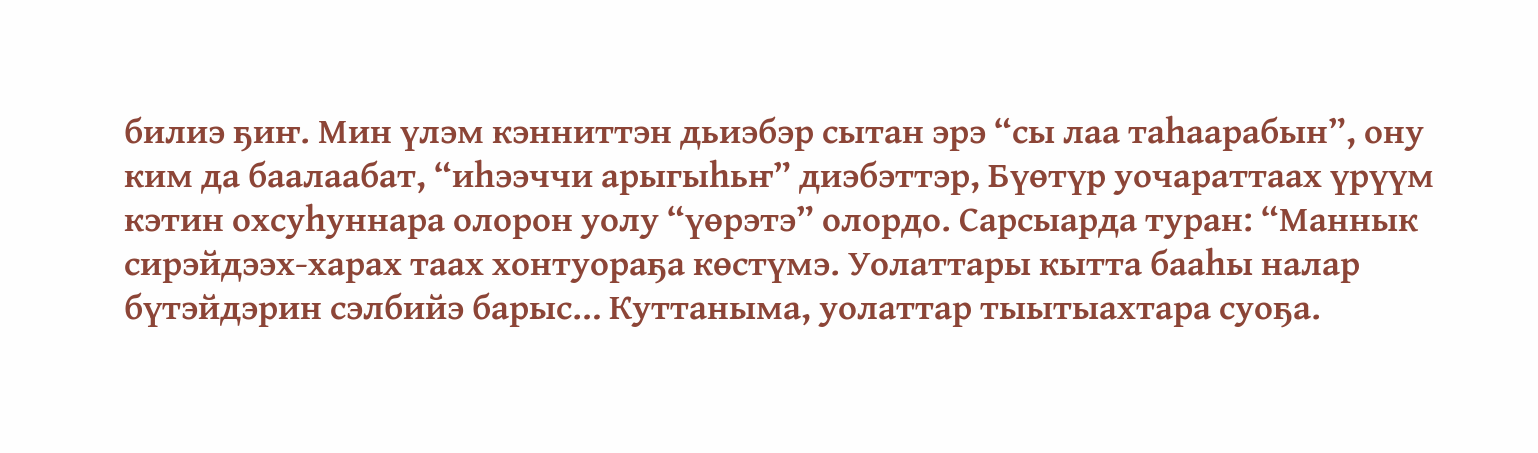билиэ ҕиҥ. Мин үлэм кэнниттэн дьиэбэр сытан эрэ “сы лаа таһаарабын”, ону ким да баалаабат, “иһээччи арыгыһьҥ” диэбэттэр, Бүөтүр уочараттаах үрүүм кэтин охсуһуннара олорон уолу “үөрэтэ” олордо. Сарсыарда туран: “Маннык сирэйдээх-харах таах хонтуораҕа көстүмэ. Уолаттары кытта бааһы налар бүтэйдэрин сэлбийэ барыс… Куттаныма, уолаттар тыытыахтара суоҕа.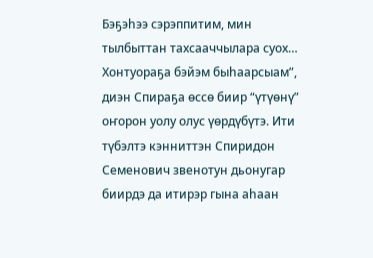Бэҕэһээ сэрэппитим, мин тылбыттан тахсааччылара суох… Хонтуораҕа бэйэм быһаарсыам”, диэн Спираҕа өссө биир “үтүөнү” оҥорон уолу олус үөрдүбүтэ. Ити түбэлтэ кэнниттэн Спиридон Семенович звенотун дьонугар биирдэ да итирэр гына аһаан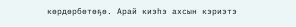көрдөрбөтөҕө. Арай киэһэ ахсын кэриэтэ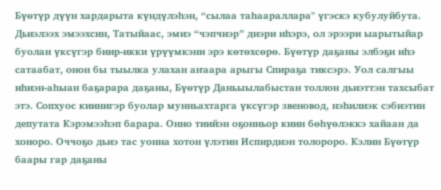Бүөтүр дүүн хардарыта күндүлэһэн, “сылаа таһаараллара" үгэскэ кубулуйбута. Дьиэлээх эмээхсин, Татыйаас, эмиэ “чэпчиэр” диэри иһэрэ, ол эрээри ыарытыйар буолан үксүгэр биир-икки үрүүмкэни эрэ көтөхсөрө. Бүөтүр даҕаны элбэҕи иһэ сатаабат, онон бы тыылка улахан аҥаара арыгы Спираҕа тиксэрэ. Уол салгыы иһиэн-аһыан баҕарара даҕаны, Бүөтүр Даньыылабыстан толлон дьиэттэн тахсыбат этэ. Сопхуос киинигэр буолар мунньахтарга үксүгэр звеновод, нэһилиэк сэбиэтин депутата Кэрэмээһэп барара. Онно тиийэн оҕонньор киин бөһүөлэккэ хайаан да хоноро. Оччоҕо дьиэ тас уонна хотон үлэтин Испирдиэн толороро. Кэлин Бүөтүр баары гар даҕаны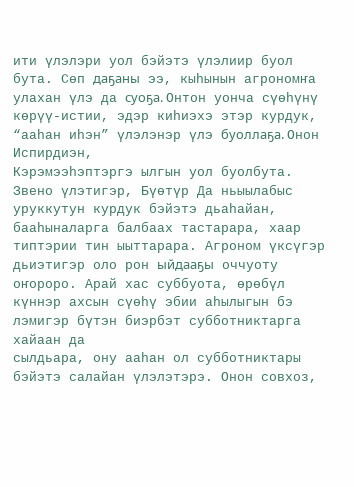ити үлэлэри уол бэйэтэ үлэлиир буол бута. Сөп даҕаны ээ, кыһынын агрономҥа улахан үлэ да суоҕа. Онтон уонча сүөһүнү көрүү-истии, эдэр киһиэхэ этэр курдук, “ааһан иһэн” үлэлэнэр үлэ буоллаҕа. Онон Испирдиэн,
Кэрэмээһэптэргэ ылгын уол буолбута. Звено үлэтигэр, Бүөтүр Да ньыылабыс уруккутун курдук бэйэтэ дьаһайан, бааһыналарга балбаах тастарара, хаар типтэрии тин ыыттарара. Агроном үксүгэр дьиэтигэр оло рон ыйдааҕы оччуоту оҥороро. Арай хас суббуота, өрөбүл күннэр ахсын сүөһү эбии аһылыгын бэ лэмигэр бүтэн биэрбэт субботниктарга хайаан да
сылдьара, ону ааһан ол субботниктары бэйэтэ салайан үлэлэтэрэ. Онон совхоз,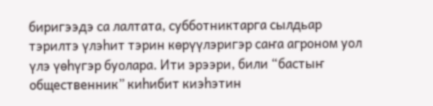биригээдэ са лалтата, субботниктарга сылдьар тэрилтэ үлэһит тэрин көрүүлэригэр саҥа агроном уол үлэ үөһүгэр буолара. Ити эрээри, били “бастыҥ общественник” киһибит киэһэтин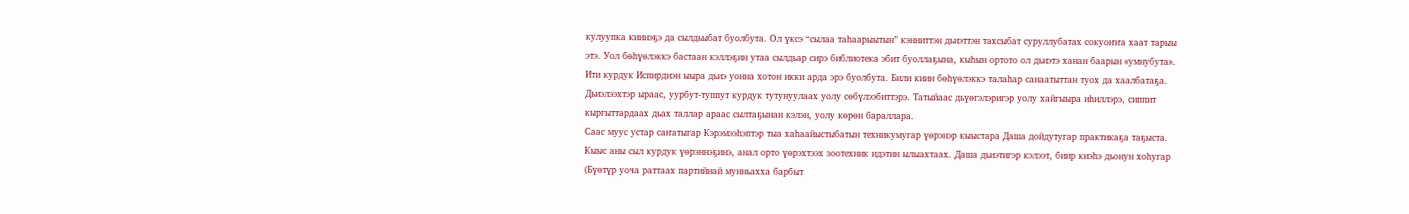кулуупка киинэҕэ да сылдьыбат буолбута. Ол үксэ “сылаа таһаарыытын” кэнниттэн дьиэттэн тахсыбат суруллубатах сокуоҥҥа хаат тарыы этэ. Уол бөһүөлэккэ бастаан кэллэҕин утаа сылдьар сирэ библиотека эбит буоллаҕына, кыһын ортото ол дьиэтэ ханан баарын «умнубута». Ити курдук Испирдиэн ыыра дьиэ уонна хотон икки арда эрэ буолбута. Били киин бөһүөлэккэ талаһар санаатыттан туох да хаалбатаҕа. Дьиэлээхтэр ыраас, уурбут-туппут курдук тутунуулаах уолу сөбүлээбиттэрэ. Татыйаас дьүөгэлэригэр уолу хайгыыра иһиллэрэ, сиппит кыргыттардаах дьах таллар араас сылтаҕынан кэлэн, уолу көрөн бараллара.
Саас муус устар саҥатыгар Кэрэмээһэптэр тыа хаһаайыстыбатын техникумугар үөрэнэр кыыстара Даша дойдутугар практикаҕа таҕыста. Кыыс аны сыл курдук үөрэннэҕинэ, анал орто үөрэхтээх зоотехник идэтин ылыахтаах. Даша дьиэтигэр кэлээт, биир киэһэ дьонун хоһугар (Бүөтүр уоча раттаах партийнай мунньахха барбыт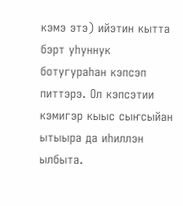кэмэ этэ) ийэтин кытта бэрт уһуннук ботугураһан кэпсэп питтэрэ. Ол кэпсэтии кэмигэр кыыс сыҥсыйан ытыыра да иһиллэн ылбыта.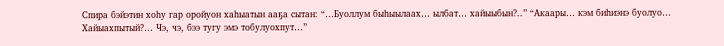Спира бэйэтин хоһу гар оройуон хаһыатын ааҕа сытан: “…Буоллум быһыылаах… ылбат… хайыыбын?..’’ “Акаары… кэм биһиэнэ буолуо… Хайыахпытый?… Чэ, чэ, бээ тугу эмэ тобулуохпут…”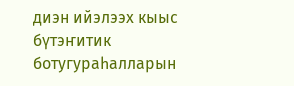диэн ийэлээх кыыс бүтэҥитик ботугураһалларын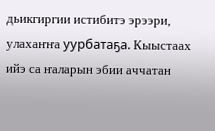дьикгиргии истибитэ эрээри, улахаҥҥа уурбатаҕа. Кыыстаах ийэ са ҥаларын эбии аччатан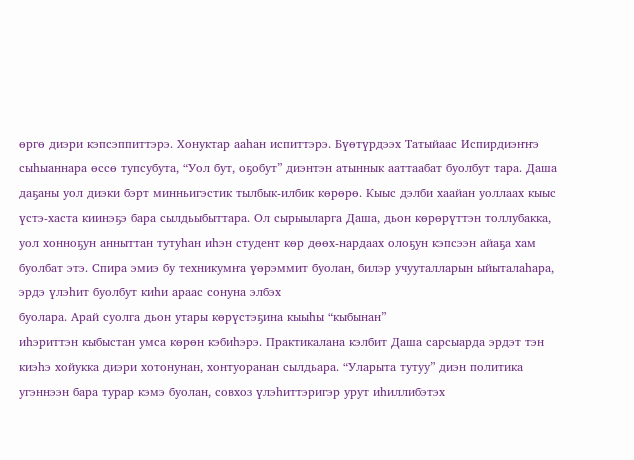өргө диэри кэпсэппиттэрэ. Хонуктар ааһан испиттэрэ. Бүөтүрдээх Татыйаас Испирдиэҥҥэ сыһыаннара өссө тупсубута, “Уол бут, оҕобут” диэнтэн атыннык ааттаабат буолбут тара. Даша даҕаны уол диэки бэрт минньигэстик тылбык-илбик көрөрө. Кыыс дэлби хаайан уоллаах кыыс үстэ-хаста киинэҕэ бара сылдьыбыттара. Ол сырыыларга Даша, дьон көрөрүттэн толлубакка, уол хонноҕун анныттан тутуһан иһэн студент көр дөөх-нардаах олоҕун кэпсээн айаҕа хам буолбат этэ. Спира эмиэ бу техникумҥа үөрэммит буолан, билэр учууталларын ыйыталаһара, эрдэ үлэһит буолбут киһи араас сонуна элбэх
буолара. Арай суолга дьон утары көрүстэҕина кыыһы “кыбынан”
иһэриттэн кыбыстан умса көрөн кэбиһэрэ. Практикалана кэлбит Даша сарсыарда эрдэт тэн киэһэ хойукка диэри хотонунан, хонтуоранан сылдьара. “Уларыта тутуу” диэн политика угэннээн бара турар кэмэ буолан, совхоз үлэһиттэригэр урут иһиллибэтэх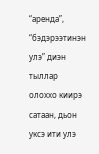“аренда”, “бэдэрээтинэн улэ” диэн тыллар олоххо киирэ сатаан, дьон уксэ ити улэ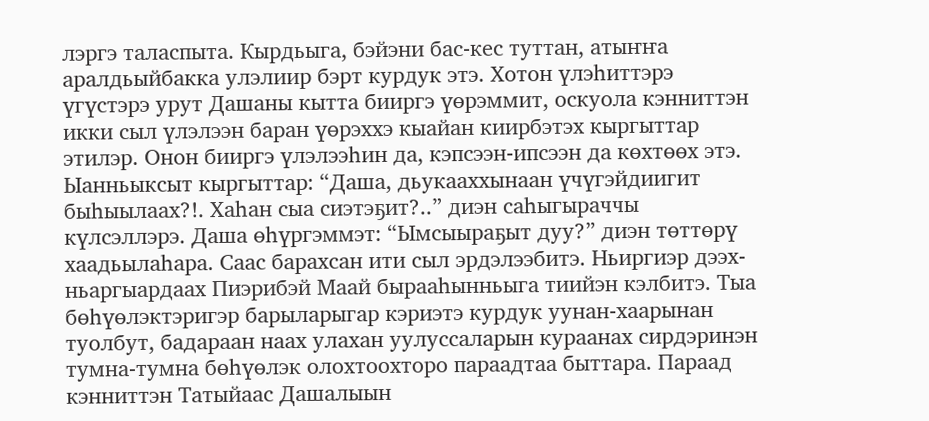лэргэ таласпыта. Кырдьыга, бэйэни бас-кес туттан, атыҥҥа аралдьыйбакка улэлиир бэрт курдук этэ. Хотон үлэһиттэрэ үгүстэрэ урут Дашаны кытта бииргэ үөрэммит, оскуола кэнниттэн икки сыл үлэлээн баран үөрэххэ кыайан киирбэтэх кыргыттар этилэр. Онон бииргэ үлэлээһин да, кэпсээн-ипсээн да көхтөөх этэ. Ыанньыксыт кыргыттар: “Даша, дьукааххынаан үчүгэйдиигит быһыылаах?!. Хаһан сыа сиэтэҕит?..” диэн саһыгыраччы күлсэллэрэ. Даша өһүргэммэт: “Ымсыыраҕыт дуу?” диэн төттөрү хаадьылаһара. Саас барахсан ити сыл эрдэлээбитэ. Ньиргиэр дээх-ньаргыардаах Пиэрибэй Маай бырааһынньыга тиийэн кэлбитэ. Тыа бөһүөлэктэригэр барыларыгар кэриэтэ курдук уунан-хаарынан туолбут, бадараан наах улахан уулуссаларын кураанах сирдэринэн тумна-тумна бөһүөлэк олохтоохторо параадтаа быттара. Параад кэнниттэн Татыйаас Дашалыын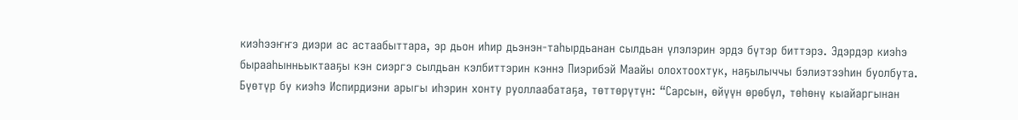киэһээҥҥэ диэри ас астаабыттара, эр дьон иһир дьэнэн-таһырдьанан сылдьан үлэлэрин эрдэ бүтэр биттэрэ. Эдэрдэр киэһэ бырааһынньыктааҕы кэн сиэргэ сылдьан кэлбиттэрин кэннэ Пиэрибэй Маайы олохтоохтук, наҕылыччы бэлиэтээһин буолбута. Бүөтүр бу киэһэ Испирдиэни арыгы иһэрин хонту руоллаабатаҕа, төттөрүтүн: “Сарсын, өйүүн өрөбүл, төһөнү кыайаргынан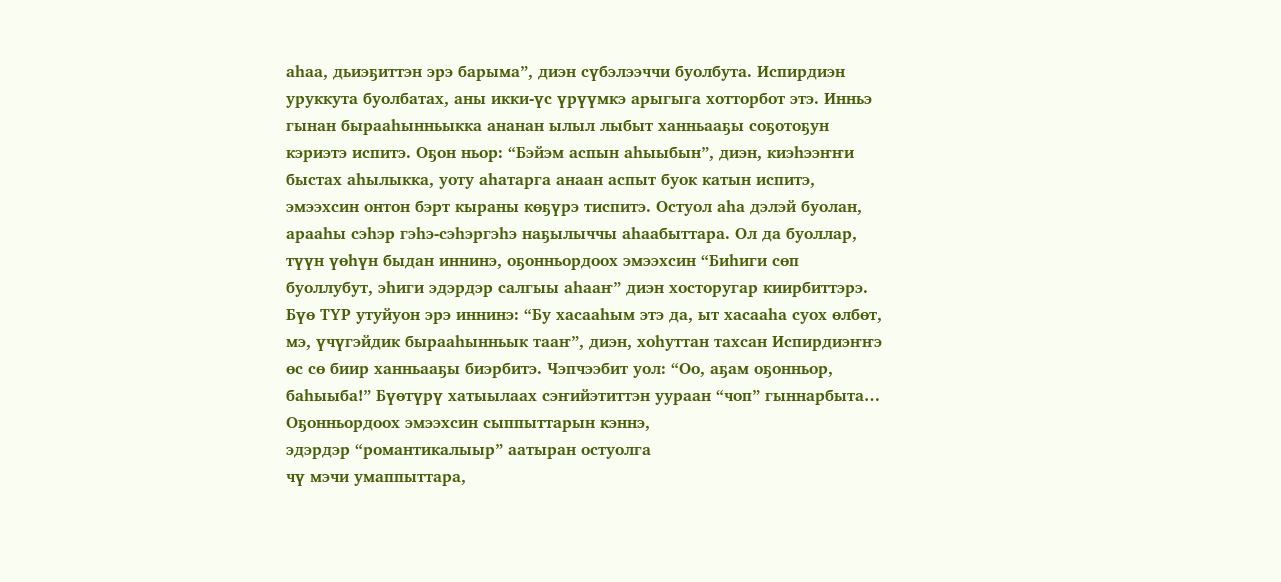аһаа, дьиэҕиттэн эрэ барыма”, диэн сүбэлээччи буолбута. Испирдиэн уруккута буолбатах, аны икки-үс үрүүмкэ арыгыга хотторбот этэ. Инньэ гынан бырааһынньыкка ананан ылыл лыбыт ханньааҕы соҕотоҕун кэриэтэ испитэ. Оҕон ньор: “Бэйэм аспын аһыыбын”, диэн, киэһээҥҥи быстах аһылыкка, уоту аһатарга анаан аспыт буок катын испитэ, эмээхсин онтон бэрт кыраны көҕүрэ тиспитэ. Остуол аһа дэлэй буолан, арааһы сэһэр гэһэ-сэһэргэһэ наҕылыччы аһаабыттара. Ол да буоллар, түүн үөһүн быдан иннинэ, оҕонньордоох эмээхсин “Биһиги сөп буоллубут, эһиги эдэрдэр салгыы аһааҥ” диэн хосторугар киирбиттэрэ. Бүө ТҮР утуйуон эрэ иннинэ: “Бу хасааһым этэ да, ыт хасааһа суох өлбөт, мэ, үчүгэйдик бырааһынньык тааҥ”, диэн, хоһуттан тахсан Испирдиэҥҥэ өс сө биир ханньааҕы биэрбитэ. Чэпчээбит уол: “Оо, аҕам оҕонньор, баһыыба!” Бүөтүрү хатыылаах сэҥийэтиттэн уураан “чоп” гыннарбыта… Оҕонньордоох эмээхсин сыппыттарын кэннэ,
эдэрдэр “романтикалыыр” аатыран остуолга
чү мэчи умаппыттара,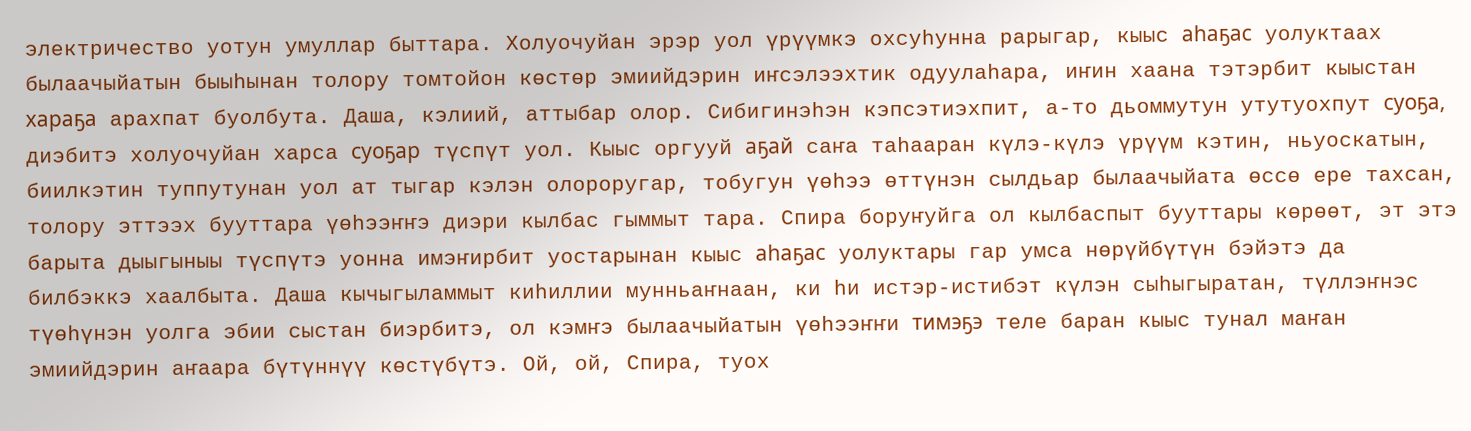электричество уотун умуллар быттара. Холуочуйан эрэр уол үрүүмкэ охсуһунна рарыгар, кыыс аһаҕас уолуктаах былаачыйатын быыһынан толору томтойон көстөр эмиийдэрин иҥсэлээхтик одуулаһара, иҥин хаана тэтэрбит кыыстан хараҕа арахпат буолбута. Даша, кэлиий, аттыбар олор. Сибигинэһэн кэпсэтиэхпит, а-то дьоммутун утутуохпут суоҕа, диэбитэ холуочуйан харса суоҕар түспүт уол. Кыыс оргууй аҕай саҥа таһааран күлэ-күлэ үрүүм кэтин, ньуоскатын, биилкэтин туппутунан уол ат тыгар кэлэн олороругар, тобугун үөһээ өттүнэн сылдьар былаачыйата өссө ере тахсан, толору эттээх бууттара үөһээҥҥэ диэри кылбас гыммыт тара. Спира боруҥуйга ол кылбаспыт бууттары көрөөт, эт этэ барыта дыыгыныы түспүтэ уонна имэҥирбит уостарынан кыыс аһаҕас уолуктары гар умса нөрүйбүтүн бэйэтэ да билбэккэ хаалбыта. Даша кычыгыламмыт киһиллии мунньаҥнаан, ки һи истэр-истибэт күлэн сыһыгыратан, түллэҥнэс түөһүнэн уолга эбии сыстан биэрбитэ, ол кэмҥэ былаачыйатын үөһээҥҥи тимэҕэ теле баран кыыс тунал маҥан эмиийдэрин аҥаара бүтүннүү көстүбүтэ. Ой, ой, Спира, туох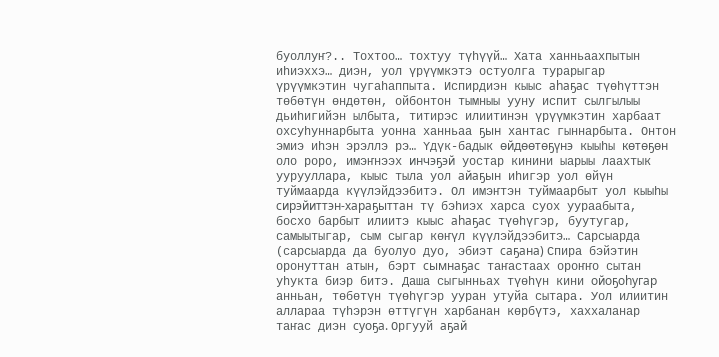буоллуҥ?.. Тохтоо… тохтуу түһүүй… Хата ханньаахпытын иһиэххэ… диэн, уол үрүүмкэтэ остуолга турарыгар үрүүмкэтин чугаһаппыта. Испирдиэн кыыс аһаҕас түөһүттэн төбөтүн өндөтөн, ойбонтон тымныы ууну испит сылгылыы дьиһигийэн ылбыта, титирэс илиитинэн үрүүмкэтин харбаат охсуһуннарбыта уонна ханньаа ҕын хантас гыннарбыта. Онтон эмиэ иһэн эрэллэ рэ… Үдүк-бадык өйдөөтөҕүнэ кыыһы көтөҕөн оло роро, имэҥнээх инчэҕэй уостар кинини ыарыы лаахтык уурууллара, кыыс тыла уол айаҕын иһигэр уол өйүн туймаарда күүлэйдээбитэ. Ол имэҥтэн туймаарбыт уол кыыһы сирэйиттэн-хараҕыттан тү бэһиэх харса суох уураабыта, босхо барбыт илиитэ кыыс аһаҕас түөһүгэр, буутугар, самыытыгар, сым сыгар көҥүл күүлэйдээбитэ… Сарсыарда (сарсыарда да буолуо дуо, эбиэт саҕана) Спира бэйэтин оронуттан атын, бэрт сымнаҕас таҥастаах ороҥҥо сытан уһукта биэр битэ. Даша сыгынньах түөһүн кини ойоҕоһугар анньан, төбөтүн түөһүгэр ууран утуйа сытара. Уол илиитин аллараа түһэрэн өттүгүн харбанан көрбүтэ, хаххаланар таҥас диэн суоҕа. Оргууй аҕай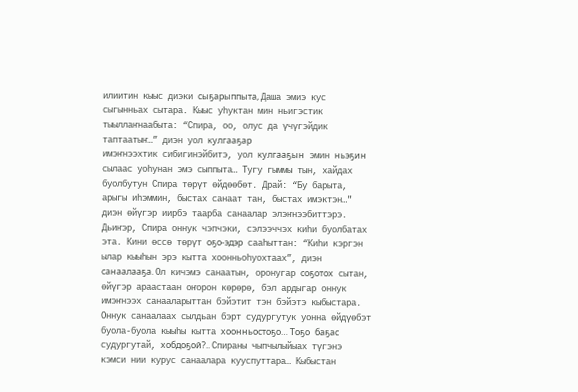илиитин кыыс диэки сыҕарыппыта, Даша эмиэ кус сыгынньах сытара. Кыыс уһуктан мин ньигэстик тыыллаҥнаабыта: “Спира, оо, олус да үчүгэйдик таптаатыҥ…” диэн уол кулгааҕар
имэҥнээхтик сибигинэйбитэ, уол кулгааҕын эмин ньэҕин сылаас уоһунан эмэ сыппыта… Тугу гыммы тын, хайдах буолбутун Спира төрүт өйдөөбөт. Драй: “Бу барыта, арыгы иһэммин, быстах санаат тан, быстах имэктэн…" диэн өйүгэр иирбэ таарба санаалар элэҥнээбиттэрэ.
Дьиҥэр, Спира оннук чэпчэки, сэлээччэх киһи буолбатах эта. Кини өссө төрүт оҕо-эдэр сааһыттан: “Киһи кэргэн ылар кыыһын эрэ кытта хоонньоһуохтаах”, диэн санаалааҕа. Ол кичэмэ санаатын, оронугар соҕотох сытан, өйүгэр араастаан оҥорон көрөрө, бэл ардыгар оннук имэҥнээх санааларыттан бэйэтит тэн бэйэтэ кыбыстара. Оннук санаалаах сылдьан бэрт судургутук уонна өйдүөбэт буола-буола кыыһы кытта хоонньостоҕо… Тоҕо баҕас судургутай, хобдоҕой?.. Спираны чыпчылыйыах түгэнэ кэмси нии курус санаалара кууспуттара… Кыбыстан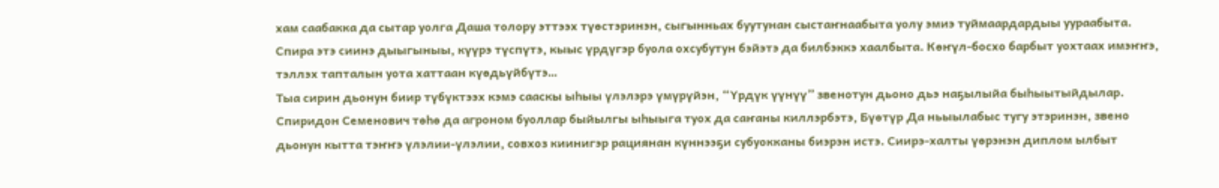хам саабакка да сытар уолга Даша толору эттээх түөстэринэн, сыгынньах буутунан сыстаҥнаабыта уолу эмиэ туймаардардыы уураабыта. Спира этэ сиинэ дыыгыныы, күүрэ түспүтэ, кыыс үрдүгэр буола охсубутун бэйэтэ да билбэккэ хаалбыта. Көҥүл-босхо барбыт уохтаах имэҥҥэ, тэллэх тапталын уота хаттаан күөдьүйбүтэ…
Тыа сирин дьонун биир түбүктээх кэмэ сааскы ыһыы үлэлэрэ үмүрүйэн, “Үрдүк үүнүү” звенотун дьоно дьэ наҕылыйа быһыытыйдылар. Спиридон Семенович төһө да агроном буоллар быйылгы ыһыыга туох да саҥаны киллэрбэтэ, Бүөтүр Да ньыылабыс тугу этэринэн, звено дьонун кытта тэҥҥэ үлэлии-үлэлии, совхоз киинигэр рациянан күннээҕи субуокканы биэрэн истэ. Сиирэ-халты үөрэнэн диплом ылбыт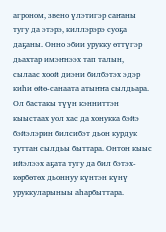агроном, звено үлэтигэр саҥаны тугу да этэрэ, киллэрэрэ суоҕа даҕаны. Онно эбии урукку өттүгэр дьахтар имэҥнээх тап талын, сылаас хоой диэни билбэтэх эдэр киһи өйө-санаата атыҥҥа сылдьара. Ол бастакы түүн кэнниттэн кыыстаах уол хас да хонукка бэйэ бэйэлэрин билсибэт дьон курдук туттан сылдьы быттара. Онтон кыыс ийэлээх аҕата тугу да бил бэтэх-көрбөтөх дьоннуу күнтэн күнү уруккуларыныы аһарбыттара.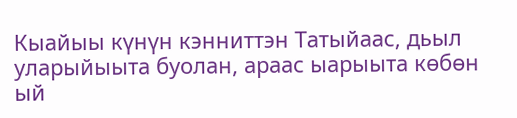Кыайыы күнүн кэнниттэн Татыйаас, дьыл уларыйыыта буолан, араас ыарыыта көбөн ый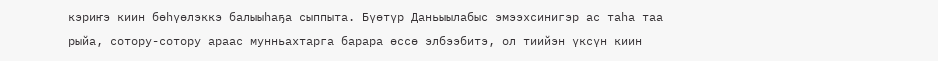кэриҥэ киин бөһүөлэккэ балыыһаҕа сыппыта. Бүөтүр Даньыылабыс эмээхсинигэр ас таһа таа рыйа, сотору-сотору араас мунньахтарга барара өссө элбээбитэ, ол тиийэн үксүн киин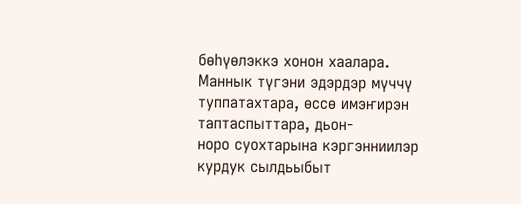бөһүөлэккэ хонон хаалара. Маннык түгэни эдэрдэр мүччү туппатахтара, өссө имэҥирэн таптаспыттара, дьон-
норо суохтарына кэргэнниилэр курдук сылдьыбыт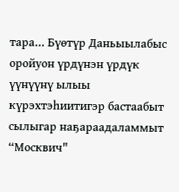тара… Бүөтүр Даньыылабыс оройуон үрдүнэн үрдүк үүнүүнү ылыы күрэхтэһиитигэр бастаабыт сылыгар наҕараадаламмыт “Москвич"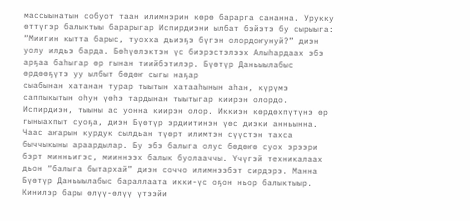массыынатын собуот таан илимнэрин көрө барарга сананна. Урукку өттүгэр балыктыы барарыгар Испирдиэни ылбат бэйэтэ бу сырыыга: “Миигин кытта барыс, туохха дьиэҕэ бүгэн олордоҥунуй?” диэн уолу илдьэ барда. Бөһүөлэктэн үс биэрэстэлээх Алыһардаах эбэ арҕаа баһыгар өр гынан тиийбэтилэр. Бүөтүр Даньыылабыс өрдөөҕүтэ уу ылбыт бөдөҥ сыгы наҕар
сыабынан хатанан турар тыытын хатааһынын аһан, күрүмэ саппыкытын оһун үөһэ тардынан тыытыгар киирэн олордо. Испирдиэн, тыыны ас уонна киирэн олор. Иккиэн көрдөхпүтүнэ өр гыныахпыт суоҕа, диэн Бүөтүр эрдиитинэн үөс диэки анньынна. Чаас аҥарын курдук сылдьан түөрт илимтэн сүүстэн тахса быччыкыны араардылар. Бу эбэ балыга олус бөдөҥө суох эрээри бэрт минньигэс, мииннээх балык буолааччы. Үчүгэй техникалаах дьон “балыга бытархай” диэн соччо илимнээбэт сирдэрэ. Манна Бүөтүр Даньыылабыс бараллаата икки-үс оҕон ньор балыктыыр. Кинилэр бары өлүү-өлүү үтээйи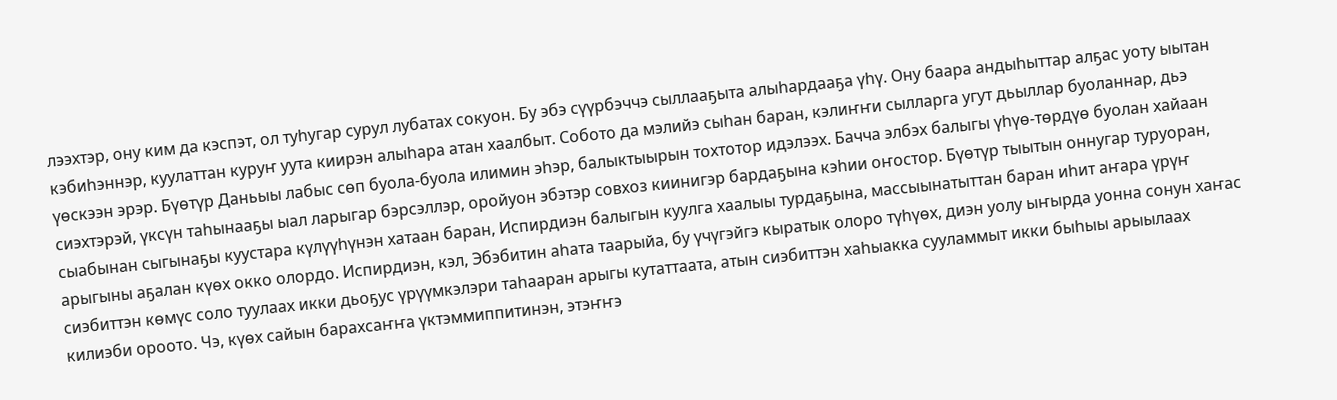лээхтэр, ону ким да кэспэт, ол туһугар сурул лубатах сокуон. Бу эбэ сүүрбэччэ сыллааҕыта алыһардааҕа үһү. Ону баара андыһыттар алҕас уоту ыытан кэбиһэннэр, куулаттан куруҥ уута киирэн алыһара атан хаалбыт. Собото да мэлийэ сыһан баран, кэлиҥҥи сылларга угут дьыллар буоланнар, дьэ үөскээн эрэр. Бүөтүр Даньыы лабыс сөп буола-буола илимин эһэр, балыктыырын тохтотор идэлээх. Бачча элбэх балыгы үһүө-төрдүө буолан хайаан сиэхтэрэй, үксүн таһынааҕы ыал ларыгар бэрсэллэр, оройуон эбэтэр совхоз киинигэр бардаҕына кэһии оҥостор. Бүөтүр тыытын оннугар туруоран, сыабынан сыгынаҕы куустара күлүүһүнэн хатаан баран, Испирдиэн балыгын куулга хаалыы турдаҕына, массыынатыттан баран иһит аҥара үрүҥ арыгыны аҕалан күөх окко олордо. Испирдиэн, кэл, Эбэбитин аһата таарыйа, бу үчүгэйгэ кыратык олоро түһүөх, диэн уолу ыҥырда уонна сонун хаҥас сиэбиттэн көмүс соло туулаах икки дьоҕус үрүүмкэлэри таһааран арыгы кутаттаата, атын сиэбиттэн хаһыакка сууламмыт икки быһыы арыылаах килиэби ороото. Чэ, күөх сайын барахсаҥҥа үктэммиппитинэн, этэҥҥэ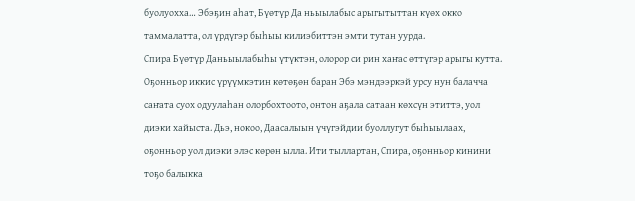буолуохха… Эбэҕин аһат, Бүөтүр Да ньыылабыс арыгытыттан күөх окко таммалатта, ол үрдүгэр быһыы килиэбиттэн эмти тутан уурда.
Спира Бүөтүр Даньыылабыһы үтүктэн, олорор си рин хаҥас өттүгэр арыгы кутта. Оҕонньор иккис үрүүмкэтин көтөҕөн баран Эбэ мэндээркэй урсу нун балачча саҥата суох одуулаһан олорбохтоото, онтон аҕала сатаан көхсүн этиттэ, уол диэки хайыста. Дьэ, нокоо, Даасалыын үчүгэйдии буоллугут быһыылаах, оҕонньор уол диэки элэс көрөн ылла. Ити тыллартан, Спира, оҕонньор кинини тоҕо балыкка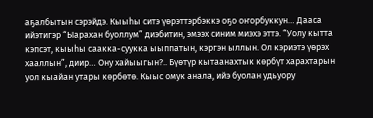аҕалбытын сэрэйдэ. Кыыһы ситэ үөрэттэрбэккэ оҕо оҥорбуккун… Дааса ийэтигэр “Ыарахан буоллум” диэбитин, эмээх синим миэхэ эттэ. “Уолу кытта кэпсэт, кыыһы саакка-суукка ыыппатын, кэргэн ыллын. Ол кэриэтэ үөрэх хааллын”, диир… Ону хайыыгын?.. Бүөтүр кытаанахтык көрбүт харахтарын уол кыайан утары көрбөтө. Кыыс омук анала, ийэ буолан удьуору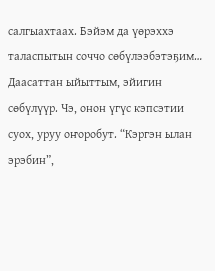салгыахтаах. Бэйэм да үөрэххэ
таласпытын соччо сөбүлээбэтэҕим… Даасаттан ыйыттым, эйигин сөбүлүүр. Чэ, онон үгүс кэпсэтии суох, уруу оҥоробут. “Кэргэн ылан эрэбин”,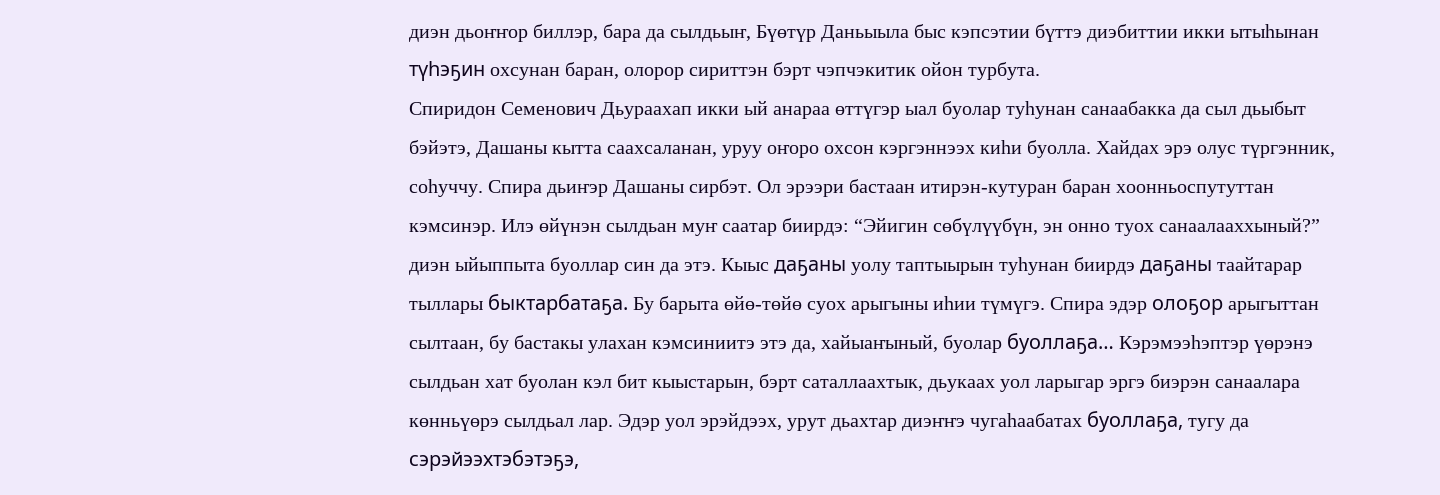диэн дьоҥҥор биллэр, бара да сылдьыҥ, Бүөтүр Даньыыла быс кэпсэтии бүттэ диэбиттии икки ытыһынан түһэҕин охсунан баран, олорор сириттэн бэрт чэпчэкитик ойон турбута.
Спиридон Семенович Дьураахап икки ый анараа өттүгэр ыал буолар туһунан санаабакка да сыл дьыбыт бэйэтэ, Дашаны кытта саахсаланан, уруу оҥоро охсон кэргэннээх киһи буолла. Хайдах эрэ олус түргэнник, соһуччу. Спира дьиҥэр Дашаны сирбэт. Ол эрээри бастаан итирэн-кутуран баран хоонньоспутуттан кэмсинэр. Илэ өйүнэн сылдьан муҥ саатар биирдэ: “Эйигин сөбүлүүбүн, эн онно туох санаалааххыный?” диэн ыйыппыта буоллар син да этэ. Кыыс даҕаны уолу таптыырын туһунан биирдэ даҕаны таайтарар тыллары быктарбатаҕа. Бу барыта өйө-төйө суох арыгыны иһии түмүгэ. Спира эдэр олоҕор арыгыттан сылтаан, бу бастакы улахан кэмсиниитэ этэ да, хайыаҥыный, буолар буоллаҕа… Кэрэмээһэптэр үөрэнэ сылдьан хат буолан кэл бит кыыстарын, бэрт саталлаахтык, дьукаах уол ларыгар эргэ биэрэн санаалара көнньүөрэ сылдьал лар. Эдэр уол эрэйдээх, урут дьахтар диэҥҥэ чугаһаабатах буоллаҕа, тугу да сэрэйээхтэбэтэҕэ,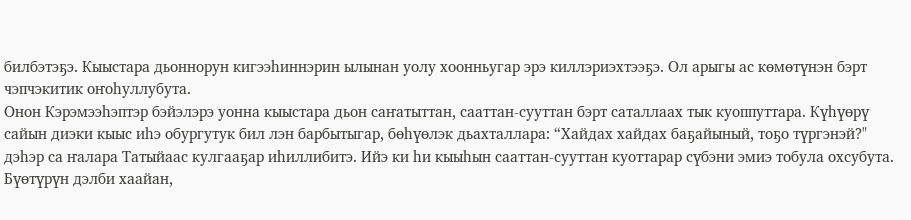билбэтэҕэ. Кыыстара дьоннорун кигээһиннэрин ылынан уолу хоонньугар эрэ киллэриэхтээҕэ. Ол арыгы ас көмөтүнэн бэрт чэпчэкитик оҥоһуллубута.
Онон Кэрэмээһэптэр бэйэлэрэ уонна кыыстара дьон саҥатыттан, сааттан-сууттан бэрт саталлаах тык куоппуттара. Күһүөрү сайын диэки кыыс иһэ обургутук бил лэн барбытыгар, бөһүөлэк дьахталлара: “Хайдах хайдах баҕайыный, тоҕо түргэнэй?" дэһэр са ҥалара Татыйаас кулгааҕар иһиллибитэ. Ийэ ки һи кыыһын сааттан-сууттан куоттарар сүбэни эмиэ тобула охсубута. Бүөтүрүн дэлби хаайан,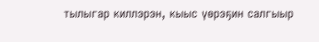тылыгар киллэрэн, кыыс үөрэҕин салгыыр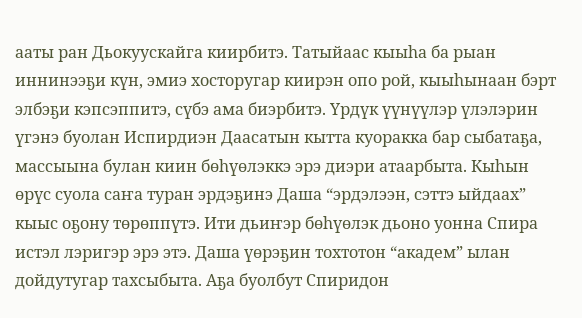ааты ран Дьокуускайга киирбитэ. Татыйаас кыыһа ба рыан иннинээҕи күн, эмиэ хосторугар киирэн опо рой, кыыһынаан бэрт элбэҕи кэпсэппитэ, сүбэ ама биэрбитэ. Үрдүк үүнүүлэр үлэлэрин үгэнэ буолан Испирдиэн Даасатын кытта куоракка бар сыбатаҕа, массыына булан киин бөһүөлэккэ эрэ диэри атаарбыта. Кыһын өрүс суола саҥа туран эрдэҕинэ Даша “эрдэлээн, сэттэ ыйдаах” кыыс оҕону төрөппүтэ. Ити дьиҥэр бөһүөлэк дьоно уонна Спира истэл лэригэр эрэ этэ. Даша үөрэҕин тохтотон “академ” ылан дойдутугар тахсыбыта. Аҕа буолбут Спиридон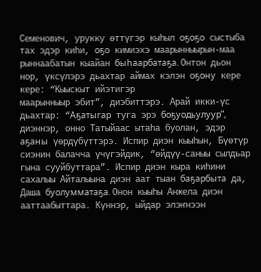Семенович, урукку өттүгэр кыһыл оҕоҕо сыстыба тах эдэр киһи, оҕо кимиэхэ маарынныырын-маа рыннаабатын кыайан быһаарбатаҕа. Онтон дьон нор, үксүлэрэ дьахтар аймах кэлэн оҕону кере кере: “Кыыскыт ийэтигэр
маарынныыр эбит”, диэбиттэрэ. Арай икки-үс дьахтар: “Аҕатыгар туга эрэ боҕуодьулуур”, диэннэр, онно Татыйаас ытаһа буолан, эдэр аҕаны үөрдүбүттэрэ. Испир диэн кыыһын, Бүөтүр сиэнин балачча үчүгэйдик, “өйдүү-саныы сылдьар гына сууйбуттара”. Испир диэн кыра киһини сахалыы Айталыына диэн аат тыан баҕарбыта да, Даша буолумматаҕа. Онон кыыһы Анжела диэн ааттаабыттара. Күннэр, ыйдар элэҥнээн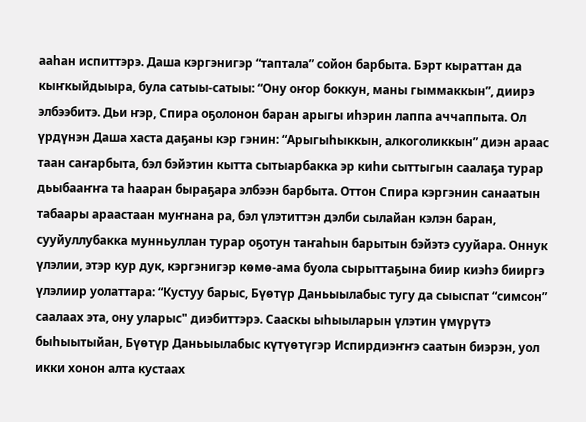ааһан испиттэрэ. Даша кэргэнигэр “таптала” сойон барбыта. Бэрт кыраттан да кыҥкыйдыыра, була сатыы-сатыы: “Ону оҥор боккун, маны гыммаккын”, диирэ элбээбитэ. Дьи ҥэр, Спира оҕолонон баран арыгы иһэрин лаппа аччаппыта. Ол үрдүнэн Даша хаста даҕаны кэр гэнин: “Арыгыһыккын, алкоголиккын” диэн араас таан саҥарбыта, бэл бэйэтин кытта сытыарбакка эр киһи сыттыгын саалаҕа турар дьыбааҥҥа та һааран быраҕара элбээн барбыта. Оттон Спира кэргэнин санаатын табаары араастаан муҥнана ра, бэл үлэтиттэн дэлби сылайан кэлэн баран, сууйуллубакка мунньуллан турар оҕотун таҥаһын барытын бэйэтэ сууйара. Оннук үлэлии, этэр кур дук, кэргэнигэр көмө-ама буола сырыттаҕына биир киэһэ бииргэ үлэлиир уолаттара: “Кустуу барыс, Бүөтүр Даньыылабыс тугу да сыыспат “симсон”
саалаах эта, ону уларыс" диэбиттэрэ. Сааскы ыһыыларын үлэтин үмүрүтэ быһыытыйан, Бүөтүр Даньыылабыс күтүөтүгэр Испирдиэҥҥэ саатын биэрэн, уол икки хонон алта кустаах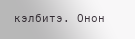кэлбитэ. Онон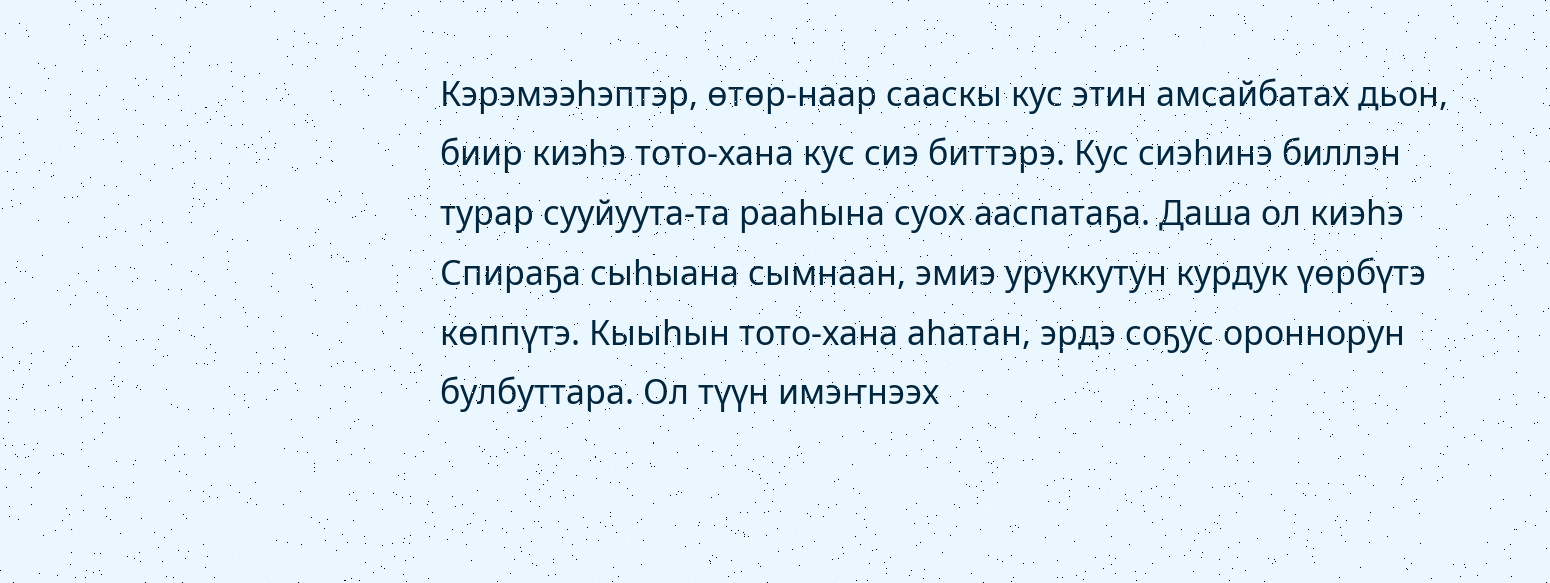Кэрэмээһэптэр, өтөр-наар сааскы кус этин амсайбатах дьон, биир киэһэ тото-хана кус сиэ биттэрэ. Кус сиэһинэ биллэн турар сууйуута-та рааһына суох ааспатаҕа. Даша ол киэһэ Спираҕа сыһыана сымнаан, эмиэ уруккутун курдук үөрбүтэ көппүтэ. Кыыһын тото-хана аһатан, эрдэ соҕус ороннорун булбуттара. Ол түүн имэҥнээх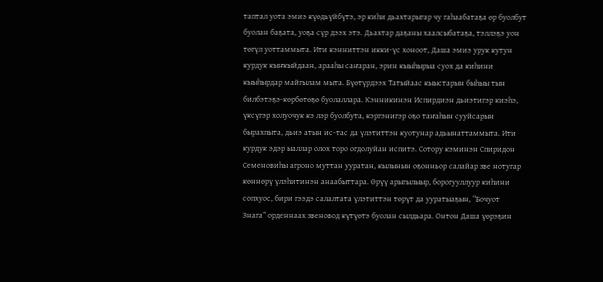таптал уота эмиэ күөдьүйбүтэ, эр киһи дьахтарыгар чу гаһаабатаҕа өр буолбут буолан баҕата, уоҕа сүр дээх этэ. Дьахтар даҕаны хаалсыбатаҕа, тэллэҕэ уон төгүл уоттаммыта. Ити кэнниттэн икки-үс хоноот, Даша эмиэ урук кутун курдук кыҥкыйдаан, арааһы саҥаран, эрин кыыһырыа суох да киһини кыыһырдар майгылам мыта. Бүөтүрдээх Татыйаас кыыстарын быһыы тын билбэтэҕэ-көрбөтөҕө буолаллара. Кэнникинэн Испирдиэн дьиэтигэр киэһэ, үксүгэр холуочук кэ лэр буолбута, кэргэнигэр оҕо таҥаһын сууйсарын бырахпыта, дьиэ атын ис-тас да үлэтиттэн куотунар адьынаттаммыта. Ити курдук эдэр ыаллар олох торо огдолуйан испитэ. Сотору кэминэн Спиридон Семеновиһы агроно муттан ууратан, кылынын оҕонньор салайар зве нотугар көннөрү үлэһитинэн анаабыттара. Өрүү арыгылыыр, борогууллуур киһини сопхуос, бири гээдэ салалтата үлэтиттэн төрүт да ууратыаҕын, “Бочуот
Знага” орденнаах звеновод күтүөтэ буолан сылдьара. Онтон Даша үөрэҕин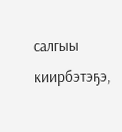салгыы киирбэтэҕэ,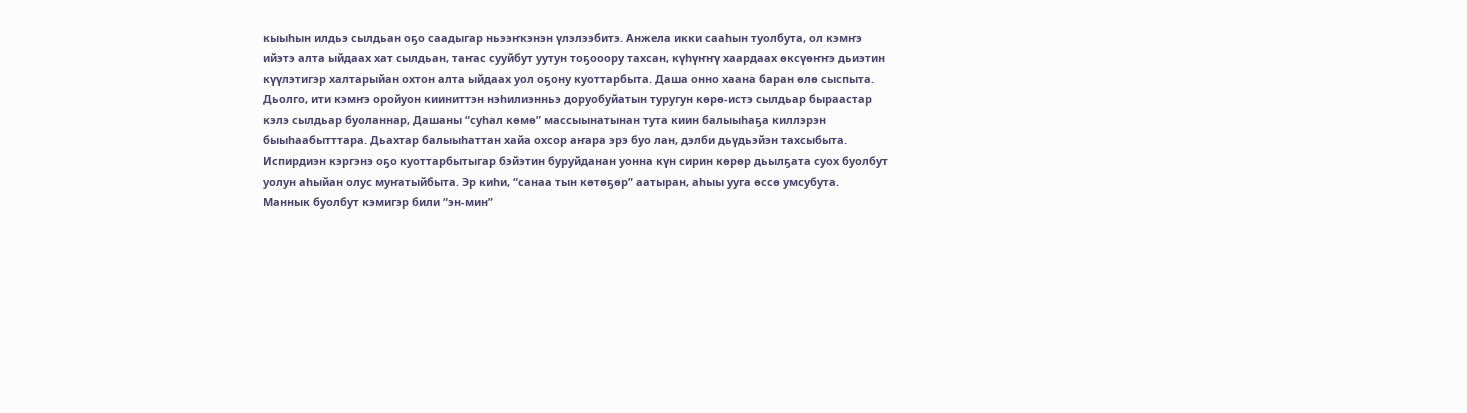кыыһын илдьэ сылдьан оҕо саадыгар ньээҥкэнэн үлэлээбитэ. Анжела икки сааһын туолбута, ол кэмҥэ ийэтэ алта ыйдаах хат сылдьан, таҥас сууйбут уутун тоҕооору тахсан, күһүҥҥү хаардаах өксүөҥҥэ дьиэтин күүлэтигэр халтарыйан охтон алта ыйдаах уол оҕону куоттарбыта. Даша онно хаана баран өлө сыспыта. Дьолго, ити кэмҥэ оройуон кииниттэн нэһилиэнньэ доруобуйатын туругун көрө-истэ сылдьар быраастар кэлэ сылдьар буоланнар, Дашаны “суһал көмө” массыынатынан тута киин балыыһаҕа киллэрэн быыһаабытттара. Дьахтар балыыһаттан хайа охсор аҥара эрэ буо лан, дэлби дьүдьэйэн тахсыбыта. Испирдиэн кэргэнэ оҕо куоттарбытыгар бэйэтин буруйданан уонна күн сирин көрөр дьылҕата суох буолбут уолун аһыйан олус муҥатыйбыта. Эр киһи, “санаа тын көтөҕөр” аатыран, аһыы ууга өссө умсубута. Маннык буолбут кэмигэр били “эн-мин”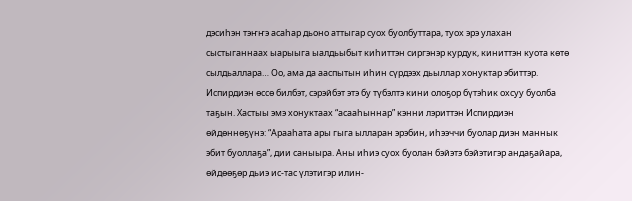дэсиһэн тэҥҥэ асаһар дьоно аттыгар суох буолбуттара, туох эрэ улахан сыстыганнаах ыарыыга ыалдьыбыт киһиттэн сиргэнэр курдук, киниттэн куота көтө сылдьаллара… Оо, ама да ааспытын иһин сүрдээх дьыллар хонуктар эбиттэр. Испирдиэн өссө билбэт, сэрэйбэт этэ бу түбэлтэ кини олоҕор бүтэһик охсуу буолба таҕын. Хастыы эмэ хонуктаах “асааһыннар” кэнни лэриттэн Испирдиэн өйдөннөҕүнэ: “Арааһата ары гыга ылларан эрэбин, иһээччи буолар диэн маннык эбит буоллаҕа”, дии саныыра. Аны иһиэ суох буолан бэйэтэ бэйэтигэр андаҕайара, өйдөөҕөр дьиэ ис-тас үлэтигэр илин-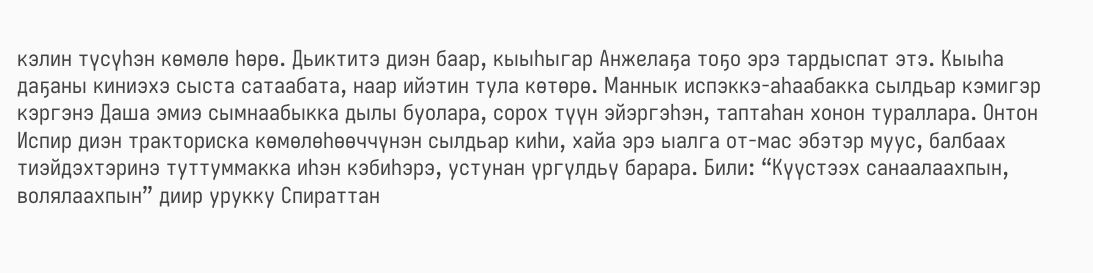кэлин түсүһэн көмөлө һөрө. Дьиктитэ диэн баар, кыыһыгар Анжелаҕа тоҕо эрэ тардыспат этэ. Кыыһа даҕаны киниэхэ сыста сатаабата, наар ийэтин тула көтөрө. Маннык испэккэ-аһаабакка сылдьар кэмигэр кэргэнэ Даша эмиэ сымнаабыкка дылы буолара, сорох түүн эйэргэһэн, таптаһан хонон тураллара. Онтон Испир диэн тракториска көмөлөһөөччүнэн сылдьар киһи, хайа эрэ ыалга от-мас эбэтэр муус, балбаах тиэйдэхтэринэ туттуммакка иһэн кэбиһэрэ, устунан үргүлдьү барара. Били: “Күүстээх санаалаахпын, волялаахпын” диир урукку Спираттан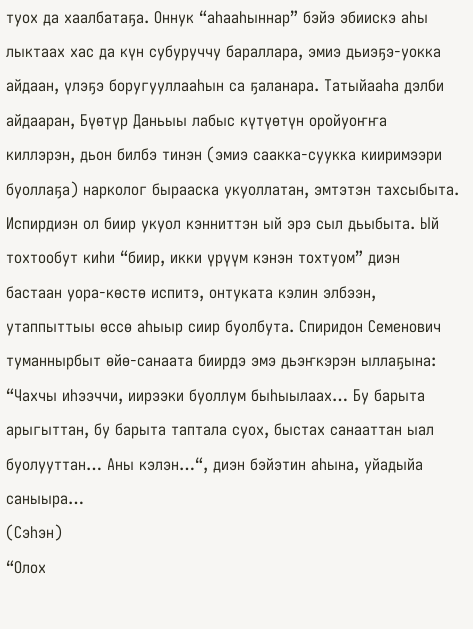туох да хаалбатаҕа. Оннук “аһааһыннар” бэйэ эбиискэ аһы лыктаах хас да күн субуруччу бараллара, эмиэ дьиэҕэ-уокка айдаан, үлэҕэ боругууллааһын са ҕаланара. Татыйааһа дэлби айдааран, Бүөтүр Даньыы лабыс күтүөтүн оройуоҥҥа киллэрэн, дьон билбэ тинэн (эмиэ саакка-суукка кииримээри буоллаҕа) нарколог бырааска укуоллатан, эмтэтэн тахсыбыта. Испирдиэн ол биир укуол кэнниттэн ый эрэ сыл дьыбыта. Ый тохтообут киһи “биир, икки үрүүм кэнэн тохтуом” диэн бастаан уора-көстө испитэ, онтуката кэлин элбээн,
утаппыттыы өссө аһыыр сиир буолбута. Спиридон Семенович туманнырбыт өйө-санаата биирдэ эмэ дьэҥкэрэн ыллаҕына: “Чахчы иһээччи, иирээки буоллум быһыылаах… Бу барыта арыгыттан, бу барыта таптала суох, быстах санааттан ыал буолууттан… Аны кэлэн…“, диэн бэйэтин аһына, уйадыйа саныыра…
(Сэһэн)
“Олох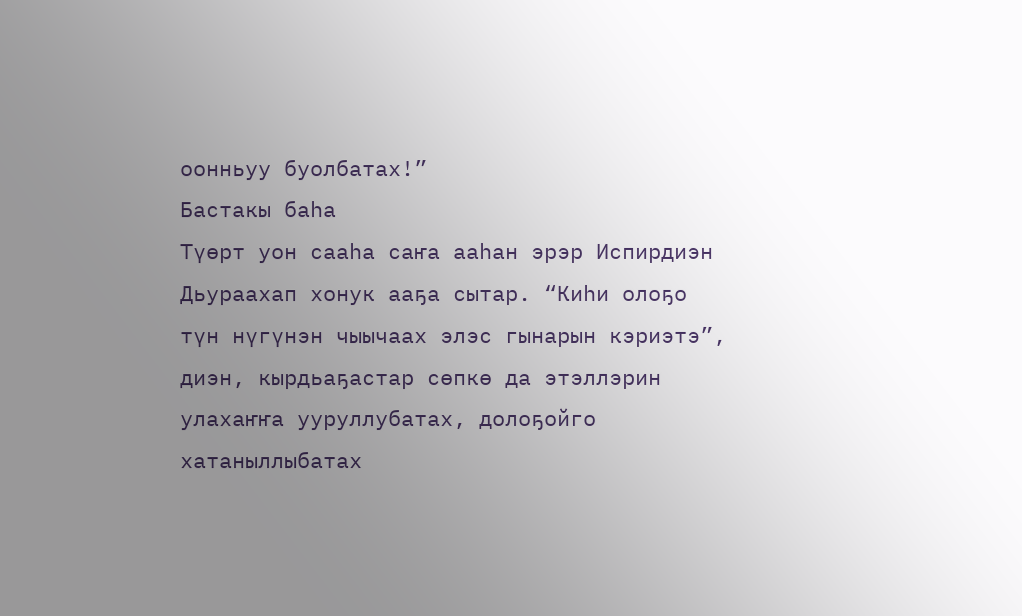оонньуу буолбатах!”
Бастакы баһа
Түөрт уон сааһа саҥа ааһан эрэр Испирдиэн Дьураахап хонук ааҕа сытар. “Киһи олоҕо түн нүгүнэн чыычаах элэс гынарын кэриэтэ”, диэн, кырдьаҕастар сөпкө да этэллэрин улахаҥҥа ууруллубатах, долоҕойго хатаныллыбатах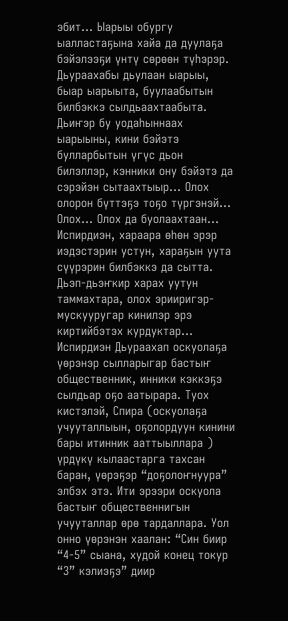эбит… Ыарыы обургу ыалластаҕына хайа да дуулаҕа бэйэлээҕи үнтү сөрөөн түһэрэр. Дьураахабы дьулаан ыарыы, быар ыарыыта, буулаабытын билбэккэ сылдьаахтаабыта. Дьиҥэр бу уодаһыннаах ыарыыны, кини бэйэтэ булларбытын үгүс дьон билэллэр, кэнники ону бэйэтэ да сэрэйэн сытаахтыыр… Олох олорон бүттэҕэ тоҕо түргэнэй… Олох… Олох да буолаахтаан… Испирдиэн, хараара өһөн эрэр иэдэстэрин устун, хараҕын уута сүүрэрин билбэккэ да сытта. Дьэп-дьэҥкир харах уутун таммахтара, олох эрииригэр-мускууругар кинилэр эрэ киртийбэтэх курдуктар…
Испирдиэн Дьураахап оскуолаҕа үөрэнэр сылларыгар бастыҥ общественник, инники кэккэҕэ сылдьар оҕо аатырара. Туох кистэлэй, Спира (оскуолаҕа учууталлыын, оҕолордуун кинини бары итинник ааттыыллара ) үрдүкү кылаастарга тахсан баран, үөрэҕэр “доҕолоҥнуура” элбэх этэ. Ити эрээри оскуола бастыҥ общественнигын учууталлар өрө тардаллара. Уол онно үөрэнэн хаалан: “Син биир “4-5” сыана, худой конец токур “3” кэлиэҕэ” диир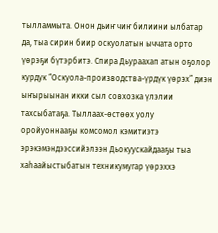тылламмыта. Онон дьиҥ чиҥ билиини ылбатар да, тыа сирин биир оскуолатын ыччата орто үөрэҕи бүтэрбитэ. Спира Дьураахап атын оҕолор курдук “Оскуола-производства-үрдүк үөрэх” диэн ыҥырыынан икки сыл совхозка үлэлии тахсыбатаҕа. Тыллаах-өстөөх уолу оройуоннааҕы комсомол кэмитиэтэ эрэкэмэндээссийэлээн Дьокуускайдааҕы тыа хаһаайыстыбатын техникумугар үөрэххэ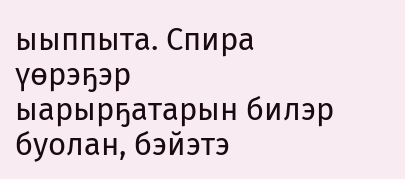ыыппыта. Спира үөрэҕэр ыарырҕатарын билэр буолан, бэйэтэ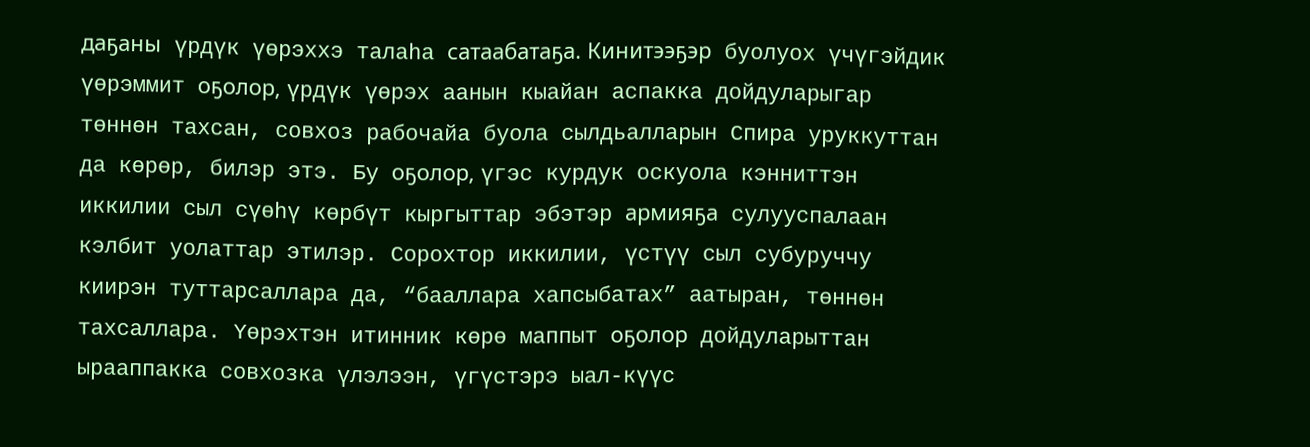даҕаны үрдүк үөрэххэ талаһа сатаабатаҕа. Кинитээҕэр буолуох үчүгэйдик үөрэммит оҕолор, үрдүк үөрэх аанын кыайан аспакка дойдуларыгар
төннөн тахсан, совхоз рабочайа буола сылдьалларын Спира уруккуттан да көрөр, билэр этэ. Бу оҕолор, үгэс курдук оскуола кэнниттэн иккилии сыл сүөһү көрбүт кыргыттар эбэтэр армияҕа сулууспалаан кэлбит уолаттар этилэр. Сорохтор иккилии, үстүү сыл субуруччу киирэн туттарсаллара да, “бааллара хапсыбатах” аатыран, төннөн тахсаллара. Үөрэхтэн итинник көрө маппыт оҕолор дойдуларыттан ырааппакка совхозка үлэлээн, үгүстэрэ ыал-күүс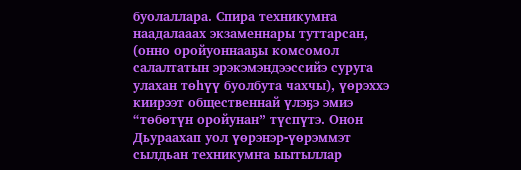буолаллара. Спира техникумҥа наадалааах экзаменнары туттарсан, (онно оройуоннааҕы комсомол салалтатын эрэкэмэндээссийэ суруга улахан төһүү буолбута чахчы), үөрэххэ киирээт общественнай үлэҕэ эмиэ “төбөтүн оройунан” түспүтэ. Онон Дьураахап уол үөрэнэр-үөрэммэт сылдьан техникумҥа ыытыллар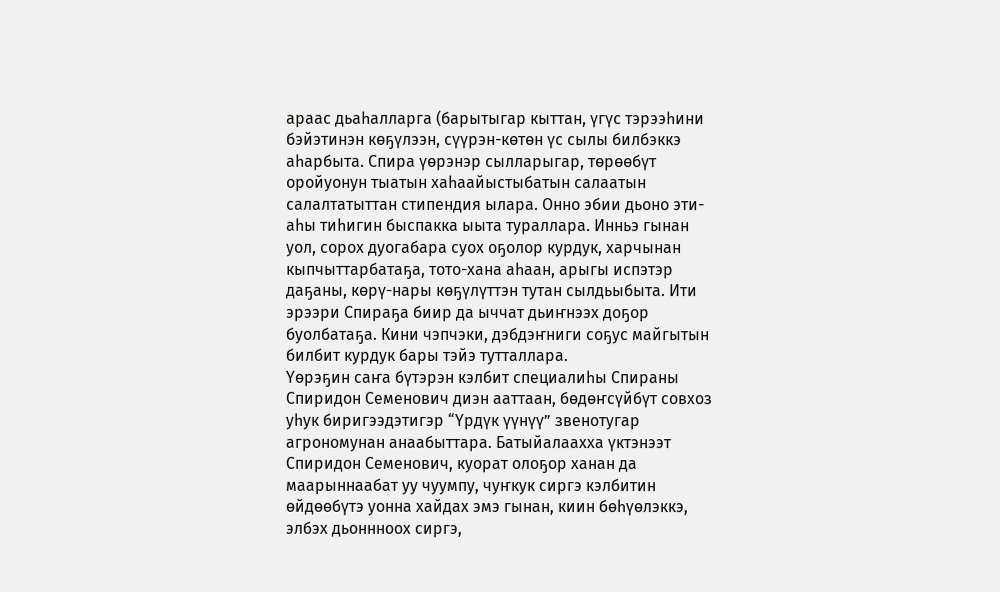араас дьаһалларга (барытыгар кыттан, үгүс тэрээһини бэйэтинэн көҕүлээн, сүүрэн-көтөн үс сылы билбэккэ аһарбыта. Спира үөрэнэр сылларыгар, төрөөбүт оройуонун тыатын хаһаайыстыбатын салаатын салалтатыттан стипендия ылара. Онно эбии дьоно эти-аһы тиһигин быспакка ыыта тураллара. Инньэ гынан уол, сорох дуогабара суох оҕолор курдук, харчынан кыпчыттарбатаҕа, тото-хана аһаан, арыгы испэтэр даҕаны, көрү-нары көҕүлүттэн тутан сылдьыбыта. Ити эрээри Спираҕа биир да ыччат дьиҥнээх доҕор буолбатаҕа. Кини чэпчэки, дэбдэҥниги соҕус майгытын билбит курдук бары тэйэ тутталлара.
Үөрэҕин саҥа бүтэрэн кэлбит специалиһы Спираны Спиридон Семенович диэн ааттаан, бөдөҥсүйбүт совхоз уһук биригээдэтигэр “Үрдүк үүнүү” звенотугар агрономунан анаабыттара. Батыйалаахха үктэнээт Спиридон Семенович, куорат олоҕор ханан да маарыннаабат уу чуумпу, чуҥкук сиргэ кэлбитин өйдөөбүтэ уонна хайдах эмэ гынан, киин бөһүөлэккэ, элбэх дьоннноох сиргэ,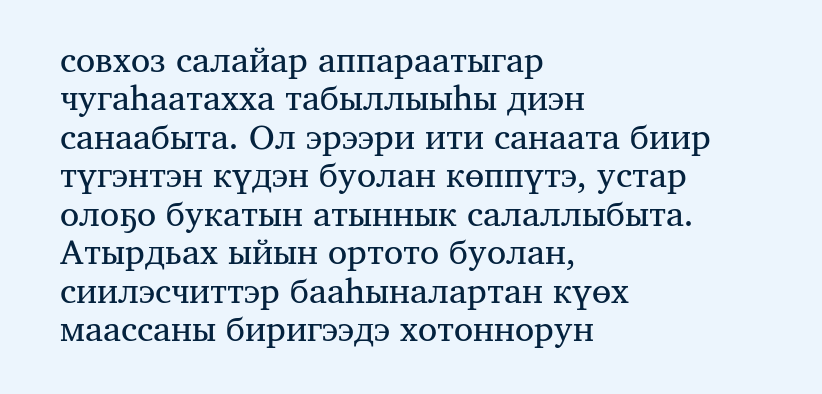совхоз салайар аппараатыгар чугаһаатахха табыллыыһы диэн санаабыта. Ол эрээри ити санаата биир түгэнтэн күдэн буолан көппүтэ, устар олоҕо букатын атыннык салаллыбыта. Атырдьах ыйын ортото буолан, сиилэсчиттэр бааһыналартан күөх маассаны биригээдэ хотоннорун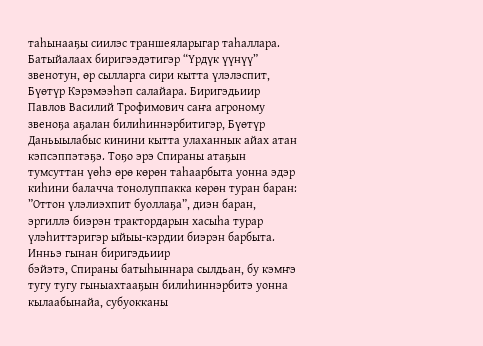таһынааҕы сиилэс траншеяларыгар таһаллара. Батыйалаах биригээдэтигэр “Үрдүк үүнүү” звенотун, өр сылларга сири кытта үлэлэспит, Бүөтүр Кэрэмээһэп салайара. Биригэдьиир Павлов Василий Трофимович саҥа агроному звеноҕа аҕалан билиһиннэрбитигэр, Бүөтүр Даньыылабыс кинини кытта улаханнык айах атан кэпсэппэтэҕэ. Тоҕо эрэ Спираны атаҕын тумсуттан үөһэ өрө көрөн таһаарбыта уонна эдэр киһини балачча тонолуппакка көрөн туран баран: ”Оттон үлэлиэхпит буоллаҕа”, диэн баран, эргиллэ биэрэн трактордарын хасыһа турар үлэһиттэригэр ыйыы-кэрдии биэрэн барбыта. Инньэ гынан биригэдьиир
бэйэтэ, Спираны батыһыннара сылдьан, бу кэмҥэ тугу тугу гыныахтааҕын билиһиннэрбитэ уонна кылаабынайа, субуокканы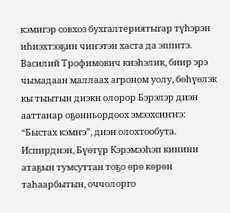кэмигэр совхоз бухгалтериятыгар түһэрэн иһиэхтээҕин чиҥэтэн хаста да эппитэ. Василий Трофимович киэһэлик, биир эрэ чымадаан маллаах агроном уолу, бөһүөлэк кы тыытын диэки олорор Бэрэлэр диэн ааттанар оҕонньордоох эмээхсиҥҥэ: “Быстах кэмҥэ”, диэн олохтообута. Испирдиэн, Бүөтүр Кэрэмээһэп кинини атаҕын тумсуттан тоҕо өрө көрөн таһаарбытын, оччолорго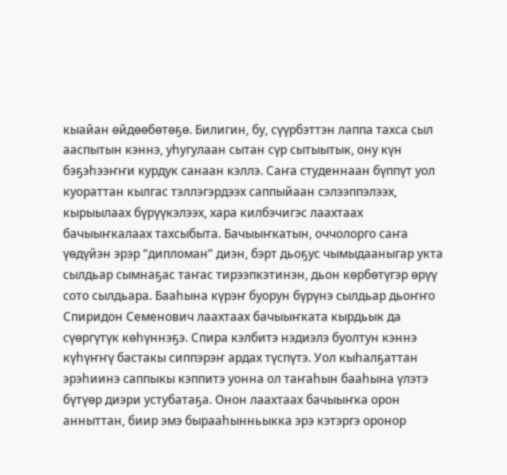кыайан өйдөөбөтөҕө. Билигин, бу, сүүрбэттэн лаппа тахса сыл ааспытын кэннэ, уһугулаан сытан сүр сытыытык, ону күн бэҕэһээҥҥи курдук санаан кэллэ. Саҥа студеннаан бүппүт уол куораттан кылгас тэллэгэрдээх саппыйаан сэлээппэлээх, кырыылаах бүрүүкэлээх, хара килбэчигэс лаахтаах бачыыҥкалаах тахсыбыта. Бачыыҥкатын, оччолорго саҥа үөдүйэн эрэр “дипломан” диэн, бэрт дьоҕус чымыдааныгар укта сылдьар сымнаҕас таҥас тирээпкэтинэн, дьон көрбөтүгэр өрүү сото сылдьара. Бааһына күрэҥ буорун бүрүнэ сылдьар дьоҥҥо Спиридон Семенович лаахтаах бачыыҥката кырдьык да сүөргүтүк көһүннэҕэ. Спира кэлбитэ нэдиэлэ буолтун кэннэ күһүҥҥү бастакы сиппэрэҥ ардах түспүтэ. Уол кыһалҕаттан эрэһиинэ саппыкы кэппитэ уонна ол таҥаһын бааһына үлэтэ бүтүөр диэри устубатаҕа. Онон лаахтаах бачыыҥка орон анныттан, биир эмэ бырааһынньыкка эрэ кэтэргэ оронор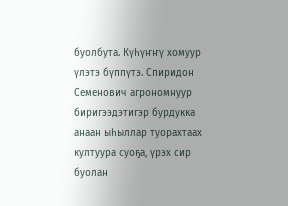буолбута. Күһүҥҥү хомуур үлэтэ бүппүтэ. Спиридон Семенович агрономнуур биригээдэтигэр бурдукка анаан ыһыллар туорахтаах култуура суоҕа, үрэх сир буолан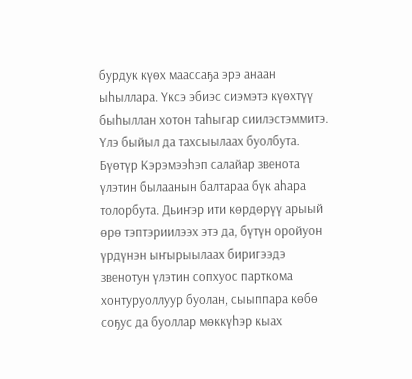бурдук күөх маассаҕа эрэ анаан ыһыллара. Үксэ эбиэс сиэмэтэ күөхтүү быһыллан хотон таһыгар сиилэстэммитэ. Үлэ быйыл да тахсыылаах буолбута. Бүөтүр Кэрэмээһэп салайар звенота үлэтин былаанын балтараа бүк аһара толорбута. Дьиҥэр ити көрдөрүү арыый өрө тэптэриилээх этэ да, бүтүн оройуон үрдүнэн ыҥырыылаах биригээдэ звенотун үлэтин сопхуос парткома хонтуруоллуур буолан, сыыппара көбө соҕус да буоллар мөккүһэр кыах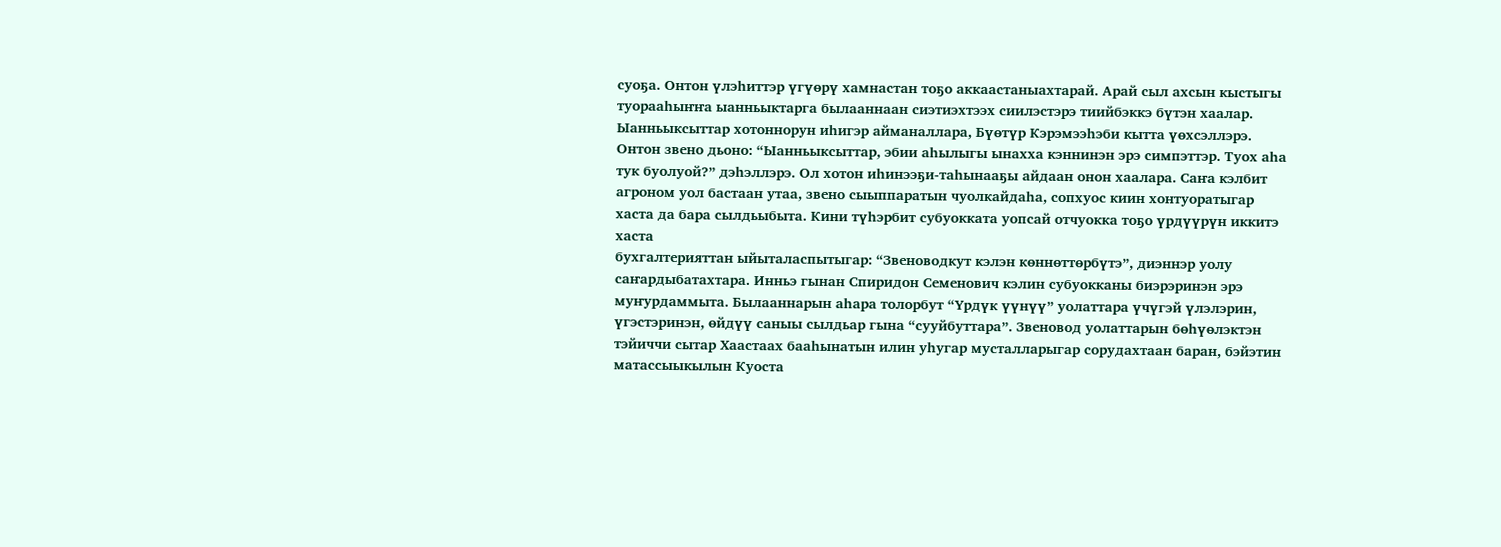суоҕа. Онтон үлэһиттэр үгүөрү хамнастан тоҕо аккаастаныахтарай. Арай сыл ахсын кыстыгы туорааһыҥҥа ыанньыктарга былааннаан сиэтиэхтээх сиилэстэрэ тиийбэккэ бүтэн хаалар. Ыанньыксыттар хотоннорун иһигэр айманаллара, Бүөтүр Кэрэмээһэби кытта үөхсэллэрэ. Онтон звено дьоно: “Ыанньыксыттар, эбии аһылыгы ынахха кэннинэн эрэ симпэттэр. Туох аһа тук буолуой?” дэһэллэрэ. Ол хотон иһинээҕи-таһынааҕы айдаан онон хаалара. Саҥа кэлбит агроном уол бастаан утаа, звено сыыппаратын чуолкайдаһа, сопхуос киин хонтуоратыгар хаста да бара сылдьыбыта. Кини түһэрбит субуокката уопсай отчуокка тоҕо үрдүүрүн иккитэ хаста
бухгалтерияттан ыйыталаспытыгар: “Звеноводкут кэлэн көннөттөрбүтэ”, диэннэр уолу саҥардыбатахтара. Инньэ гынан Спиридон Семенович кэлин субуокканы биэрэринэн эрэ муҥурдаммыта. Былааннарын аһара толорбут “Үрдүк үүнүү” уолаттара үчүгэй үлэлэрин, үгэстэринэн, өйдүү саныы сылдьар гына “сууйбуттара”. Звеновод уолаттарын бөһүөлэктэн тэйиччи сытар Хаастаах бааһынатын илин уһугар мусталларыгар сорудахтаан баран, бэйэтин матассыыкылын Куоста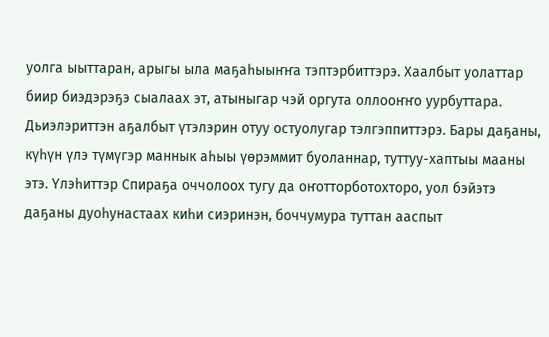уолга ыыттаран, арыгы ыла маҕаһыыҥҥа тэптэрбиттэрэ. Хаалбыт уолаттар биир биэдэрэҕэ сыалаах эт, атыныгар чэй оргута оллооҥҥо уурбуттара. Дьиэлэриттэн аҕалбыт үтэлэрин отуу остуолугар тэлгэппиттэрэ. Бары даҕаны, күһүн үлэ түмүгэр маннык аһыы үөрэммит буоланнар, туттуу-хаптыы мааны этэ. Үлэһиттэр Спираҕа оччолоох тугу да оҥотторботохторо, уол бэйэтэ даҕаны дуоһунастаах киһи сиэринэн, боччумура туттан ааспыт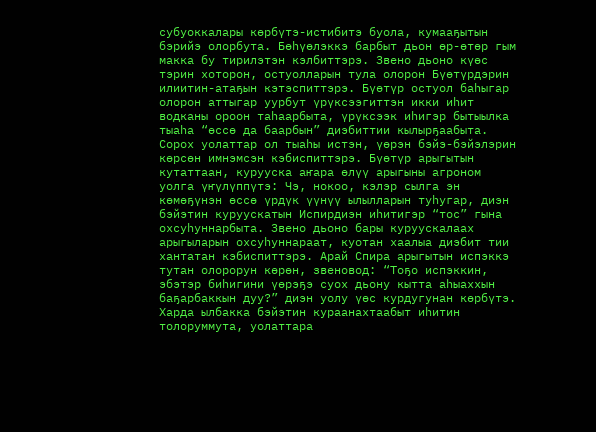субуоккалары көрбүтэ-истибитэ буола, кумааҕытын бэрийэ олорбута. Бөһүөлэккэ барбыт дьон өр-өтөр гым макка бу тирилэтэн кэлбиттэрэ. Звено дьоно күөс тэрин хоторон, остуолларын тула олорон Бүөтүрдэрин илиитин-атаҕын кэтэспиттэрэ. Бүөтүр остуол баһыгар олорон аттыгар уурбут үрүксээгиттэн икки иһит водканы ороон таһаарбыта, үрүксээк иһигэр бытыылка тыаһа “өссө да баарбын” диэбиттии кылырҕаабыта. Сорох уолаттар ол тыаһы истэн, үөрэн бэйэ-бэйэлэрин көрсөн имнэмсэн кэбиспиттэрэ. Бүөтүр арыгытын кутаттаан, курууска аҥара өлүү арыгыны агроном уолга үҥүлүппүтэ: Чэ, нокоо, кэлэр сылга эн көмөҕүнэн өссө үрдүк үүнүү ылылларын туһугар, диэн бэйэтин куруускатын Испирдиэн иһитигэр “тос” гына охсуһуннарбыта. Звено дьоно бары куруускалаах арыгыларын охсуһуннараат, куотан хаалыа диэбит тии хантатан кэбиспиттэрэ. Арай Спира арыгытын испэккэ тутан олорорун көрөн, звеновод: “Тоҕо испэккин, эбэтэр биһигини үөрэҕэ суох дьону кытта аһыаххын баҕарбаккын дуу?” диэн уолу үөс курдугунан көрбүтэ. Харда ылбакка бэйэтин кураанахтаабыт иһитин толоруммута, уолаттара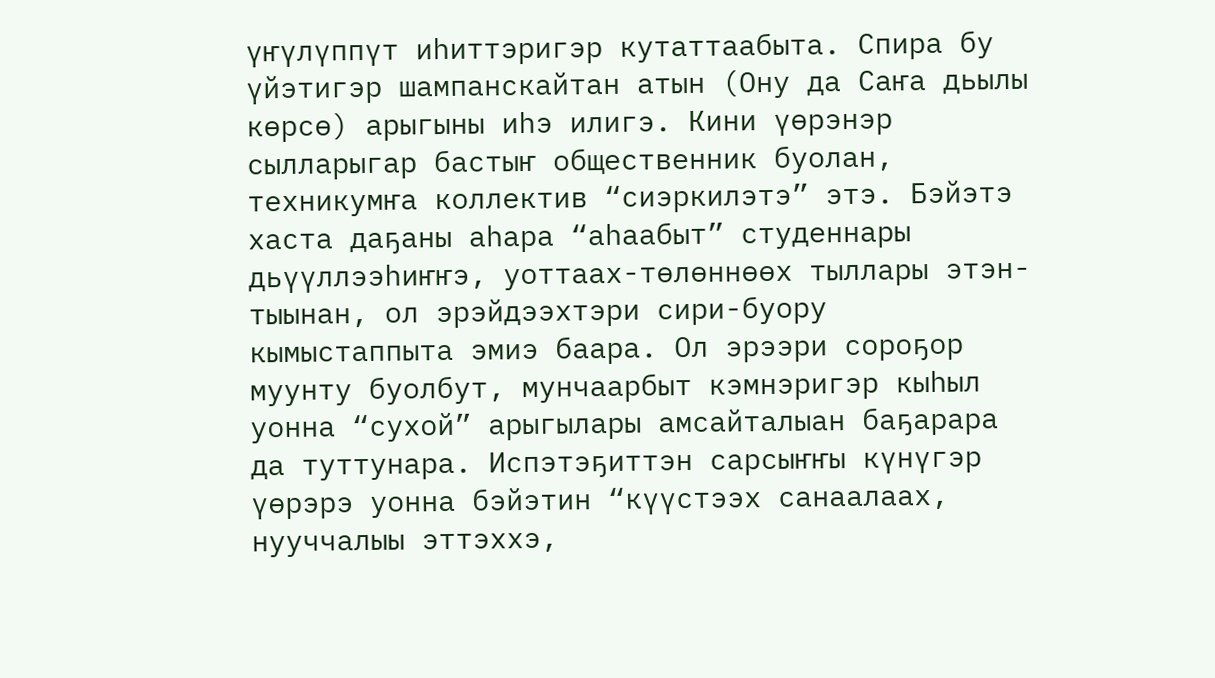үҥүлүппүт иһиттэригэр кутаттаабыта. Спира бу үйэтигэр шампанскайтан атын (Ону да Саҥа дьылы көрсө) арыгыны иһэ илигэ. Кини үөрэнэр сылларыгар бастыҥ общественник буолан, техникумҥа коллектив “сиэркилэтэ” этэ. Бэйэтэ хаста даҕаны аһара “аһаабыт” студеннары дьүүллээһиҥҥэ, уоттаах-төлөннөөх тыллары этэн-тыынан, ол эрэйдээхтэри сири-буору кымыстаппыта эмиэ баара. Ол эрээри сороҕор муунту буолбут, мунчаарбыт кэмнэригэр кыһыл уонна “сухой” арыгылары амсайталыан баҕарара да туттунара. Испэтэҕиттэн сарсыҥҥы күнүгэр үөрэрэ уонна бэйэтин “күүстээх санаалаах, нууччалыы эттэххэ,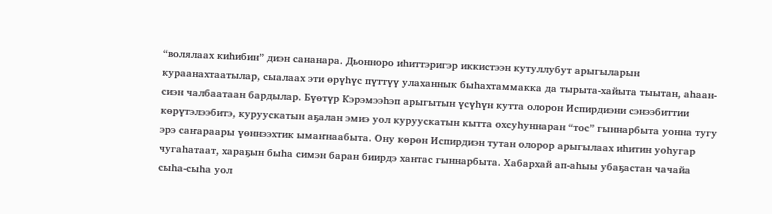“волялаах киһибин” диэн сананара. Дьонноро иһиттэригэр иккистээн кутуллубут арыгыларын кураанахтаатылар, сыалаах эти өрүһүс пүттүү улаханнык быһахтаммакка да тырыта-хайыта тыытан, аһаан-сиэн чалбаатаан бардылар. Бүөтүр Кэрэмээһэп арыгытын үсүһүн кутта олорон Испирдиэни сэнээбиттии көрүтэлээбитэ, куруускатын аҕалан эмиэ уол куруускатын кытта охсуһуннаран “тос” гыннарбыта уонна тугу эрэ саҥараары үөннээхтик ымаҥнаабыта. Ону көрөн Испирдиэн тутан олорор арыгылаах иһитин уоһугар чугаһатаат, хараҕын быһа симэн баран биирдэ хантас гыннарбыта. Хабархай ап-аһыы убаҕастан чачайа сыһа-сыһа уол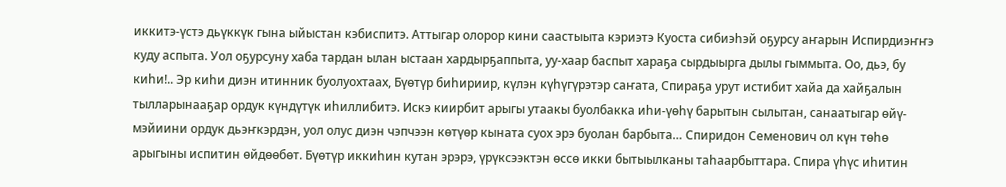иккитэ-үстэ дьүккүк гына ыйыстан кэбиспитэ. Аттыгар олорор кини саастыыта кэриэтэ Куоста сибиэһэй оҕурсу аҥарын Испирдиэҥҥэ куду аспыта. Уол оҕурсуну хаба тардан ылан ыстаан хардырҕаппыта, уу-хаар баспыт хараҕа сырдыырга дылы гыммыта. Оо, дьэ, бу киһи!.. Эр киһи диэн итинник буолуохтаах, Бүөтүр биһириир, күлэн күһүгүрэтэр саҥата, Спираҕа урут истибит хайа да хайҕалын тылларынааҕар ордук күндүтүк иһиллибитэ. Искэ киирбит арыгы утаакы буолбакка иһи-үөһү барытын сылытан, санаатыгар өйү-мэйиини ордук дьэҥкэрдэн, уол олус диэн чэпчээн көтүөр кыната суох эрэ буолан барбыта… Спиридон Семенович ол күн төһө арыгыны испитин өйдөөбөт. Бүөтүр иккиһин кутан эрэрэ, үрүксээктэн өссө икки бытыылканы таһаарбыттара. Спира үһүс иһитин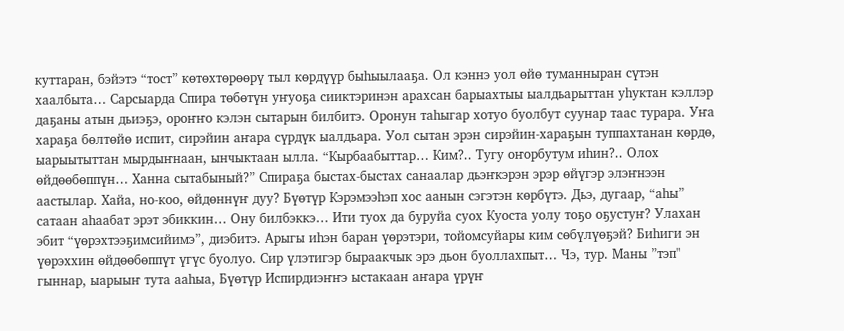куттаран, бэйэтэ “тост” көтөхтөрөөрү тыл көрдүүр быһыылааҕа. Ол кэннэ уол өйө туманныран сүтэн хаалбыта… Сарсыарда Спира төбөтүн уҥуоҕа сииктэринэн арахсан барыахтыы ыалдьарыттан уһуктан кэллэр даҕаны атын дьиэҕэ, ороҥҥо кэлэн сытарын билбитэ. Оронун таһыгар хотуо буолбут суунар таас турара. Уҥа хараҕа бөлтөйө испит, сирэйин аҥара сүрдүк ыалдьара. Уол сытан эрэн сирэйин-хараҕын туппахтанан көрдө, ыарыытыттан мырдыҥнаан, ынчыктаан ылла. “Кырбаабыттар… Ким?.. Тугу оҥорбутум иһин?.. Олох өйдөөбөппүн… Ханна сытабыный?” Спираҕа быстах-быстах санаалар дьэҥкэрэн эрэр өйүгэр элэҥнээн аастылар. Хайа, но-коо, өйдөннүҥ дуу? Бүөтүр Кэрэмээһэп хос аанын сэгэтэн көрбүтэ. Дьэ, дугаар, “аһы” сатаан аһаабат эрэт эбиккин… Ону билбэккэ… Ити туох да буруйа суох Куоста уолу тоҕо оҕустуҥ? Улахан эбит “үөрэхтээҕимсийимэ”, диэбитэ. Арыгы иһэн баран үөрэтэри, тойомсуйары ким сөбүлүөҕэй? Биһиги эн үөрэххин өйдөөбөппүт үгүс буолуо. Сир үлэтигэр быраакчык эрэ дьон буоллахпыт… Чэ, тур. Маны ”тэп" гыннар, ыарыыҥ тута ааһыа, Бүөтүр Испирдиэҥҥэ ыстакаан аҥара үрүҥ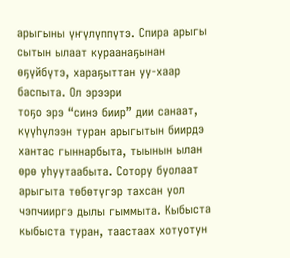арыгыны үҥүлүппүтэ. Спира арыгы сытын ылаат кураанаҕынан өҕүйбүтэ, хараҕыттан уу-хаар баспыта. Ол эрээри
тоҕо эрэ “синэ биир” дии санаат, күүһүлээн туран арыгытын биирдэ хантас гыннарбыта, тыынын ылан өрө уһуутаабыта. Сотору буолаат арыгыта төбөтүгэр тахсан уол чэпчииргэ дылы гыммыта. Кыбыста кыбыста туран, таастаах хотуотун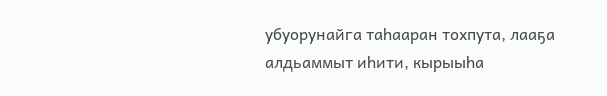убуорунайга таһааран тохпута, лааҕа алдьаммыт иһити, кырыыһа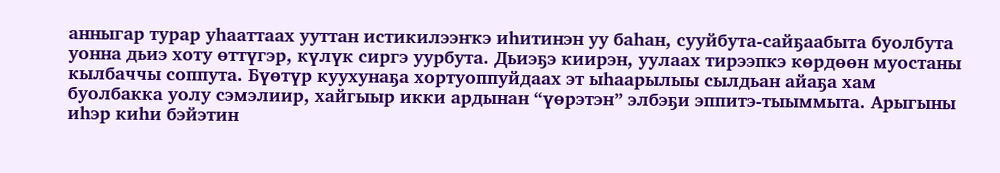анныгар турар уһааттаах ууттан истикилээҥкэ иһитинэн уу баһан, сууйбута-сайҕаабыта буолбута уонна дьиэ хоту өттүгэр, күлүк сиргэ уурбута. Дьиэҕэ киирэн, уулаах тирээпкэ көрдөөн муостаны кылбаччы соппута. Бүөтүр куухунаҕа хортуоппуйдаах эт ыһаарылыы сылдьан айаҕа хам буолбакка уолу сэмэлиир, хайгыыр икки ардынан “үөрэтэн” элбэҕи эппитэ-тыыммыта. Арыгыны иһэр киһи бэйэтин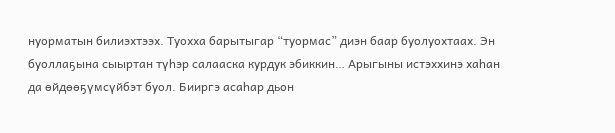нуорматын билиэхтээх. Туохха барытыгар “туормас” диэн баар буолуохтаах. Эн буоллаҕына сыыртан түһэр салааска курдук эбиккин… Арыгыны истэххинэ хаһан да өйдөөҕүмсүйбэт буол. Бииргэ асаһар дьон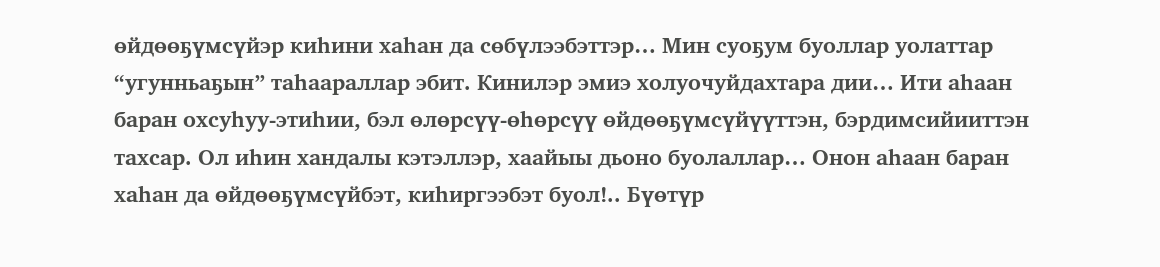өйдөөҕүмсүйэр киһини хаһан да сөбүлээбэттэр… Мин суоҕум буоллар уолаттар “угунньаҕын” таһаараллар эбит. Кинилэр эмиэ холуочуйдахтара дии… Ити аһаан баран охсуһуу-этиһии, бэл өлөрсүү-өһөрсүү өйдөөҕүмсүйүүттэн, бэрдимсийииттэн тахсар. Ол иһин хандалы кэтэллэр, хаайыы дьоно буолаллар… Онон аһаан баран хаһан да өйдөөҕүмсүйбэт, киһиргээбэт буол!.. Бүөтүр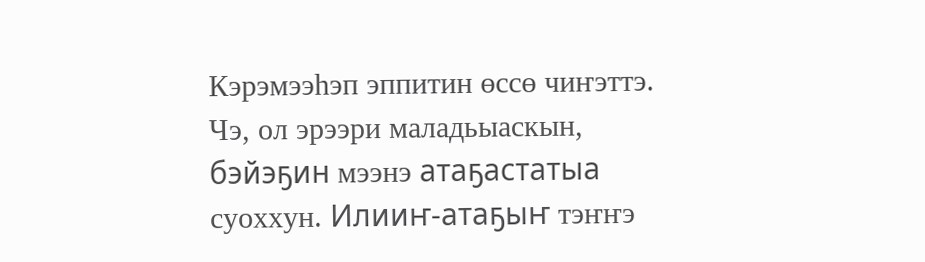Кэрэмээһэп эппитин өссө чиҥэттэ. Чэ, ол эрээри маладьыаскын, бэйэҕин мээнэ атаҕастатыа суоххун. Илииҥ-атаҕыҥ тэҥҥэ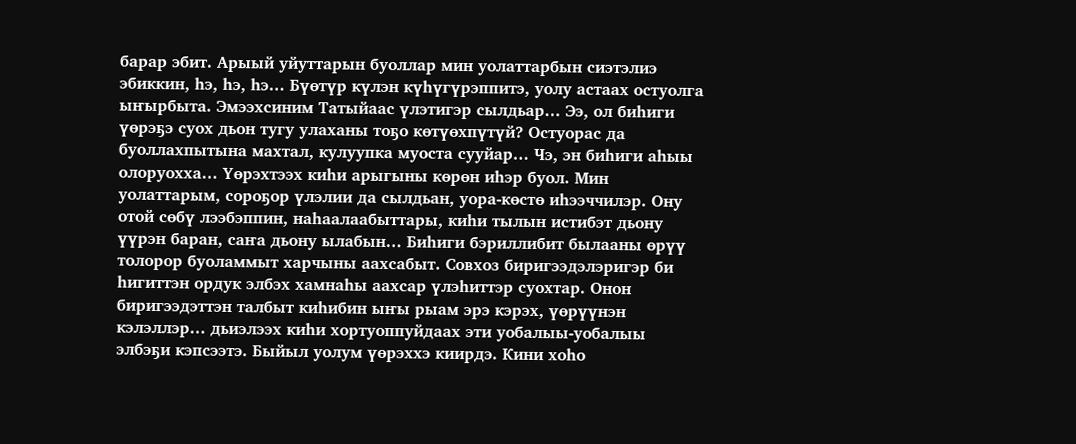барар эбит. Арыый уйуттарын буоллар мин уолаттарбын сиэтэлиэ эбиккин, һэ, һэ, һэ… Бүөтүр күлэн күһүгүрэппитэ, уолу астаах остуолга ыҥырбыта. Эмээхсиним Татыйаас үлэтигэр сылдьар… Ээ, ол биһиги үөрэҕэ суох дьон тугу улаханы тоҕо көтүөхпүтүй? Остуорас да буоллахпытына махтал, кулуупка муоста сууйар… Чэ, эн биһиги аһыы олоруохха… Үөрэхтээх киһи арыгыны көрөн иһэр буол. Мин уолаттарым, сороҕор үлэлии да сылдьан, уора-көстө иһээччилэр. Ону отой сөбү лээбэппин, наһаалаабыттары, киһи тылын истибэт дьону үүрэн баран, саҥа дьону ылабын… Биһиги бэриллибит былааны өрүү толорор буоламмыт харчыны аахсабыт. Совхоз биригээдэлэригэр би һигиттэн ордук элбэх хамнаһы аахсар үлэһиттэр суохтар. Онон биригээдэттэн талбыт киһибин ыҥы рыам эрэ кэрэх, үөрүүнэн кэлэллэр… дьиэлээх киһи хортуоппуйдаах эти уобалыы-уобалыы элбэҕи кэпсээтэ. Быйыл уолум үөрэххэ киирдэ. Кини хоһо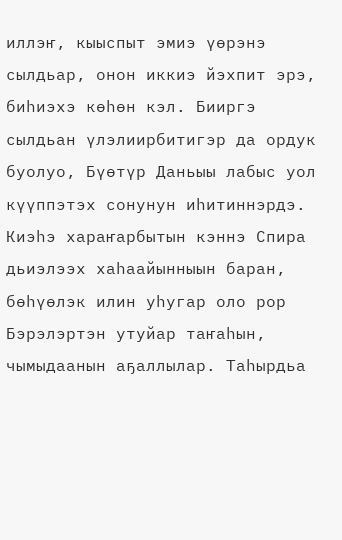иллэҥ, кыыспыт эмиэ үөрэнэ сылдьар, онон иккиэ йэхпит эрэ, биһиэхэ көһөн кэл. Бииргэ сылдьан үлэлиирбитигэр да ордук буолуо, Бүөтүр Даньыы лабыс уол күүппэтэх сонунун иһитиннэрдэ. Киэһэ хараҥарбытын кэннэ Спира дьиэлээх хаһаайынныын баран, бөһүөлэк илин уһугар оло рор Бэрэлэртэн утуйар таҥаһын,
чымыдаанын аҕаллылар. Таһырдьа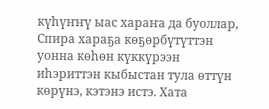күһүҥҥү ыас хараҥа да буоллар, Спира хараҕа көҕөрбүтүттэн уонна көһөн күккүрээн иһэриттэн кыбыстан тула өттүн көрүнэ, кэтэнэ истэ. Хата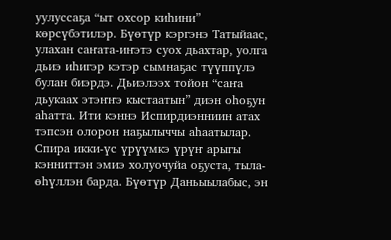уулуссаҕа “ыт охсор киһини” көрсүбэтилэр. Бүөтүр кэргэнэ Татыйаас, улахан саҥата-иҥэтэ суох дьахтар, уолга дьиэ иһигэр кэтэр сымнаҕас түүппүлэ булан биэрдэ. Дьиэлээх тойон “саҥа дьукаах этэҥҥэ кыстаатын” диэн оһоҕун аһатта. Ити кэннэ Испирдиэнниин атах тэпсэн олорон наҕылыччы аһаатылар. Спира икки-үс үрүүмкэ үрүҥ арыгы кэнниттэн эмиэ холуочуйа оҕуста, тыла-өһүллэн барда. Бүөтүр Даньыылабыс, эн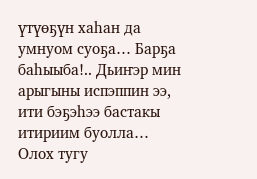үтүөҕүн хаһан да умнуом суоҕа… Барҕа баһыыба!.. Дьиҥэр мин арыгыны испэппин ээ, ити бэҕэһээ бастакы итириим буолла… Олох тугу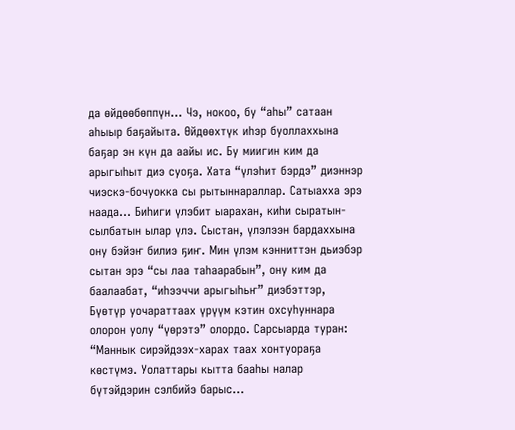да өйдөөбөппүн… Чэ, нокоо, бу “аһы” сатаан аһыыр баҕайыта. Өйдөөхтүк иһэр буоллаххына баҕар эн күн да аайы ис. Бу миигин ким да арыгыһыт диэ суоҕа. Хата “үлэһит бэрдэ” диэннэр чиэскэ-бочуокка сы рытыннараллар. Сатыахха эрэ наада… Биһиги үлэбит ыарахан, киһи сыратын-сылбатын ылар үлэ. Сыстан, үлэлээн бардаххына ону бэйэҥ билиэ ҕиҥ. Мин үлэм кэнниттэн дьиэбэр сытан эрэ “сы лаа таһаарабын”, ону ким да баалаабат, “иһээччи арыгыһьҥ” диэбэттэр, Бүөтүр уочараттаах үрүүм кэтин охсуһуннара олорон уолу “үөрэтэ” олордо. Сарсыарда туран: “Маннык сирэйдээх-харах таах хонтуораҕа көстүмэ. Уолаттары кытта бааһы налар бүтэйдэрин сэлбийэ барыс…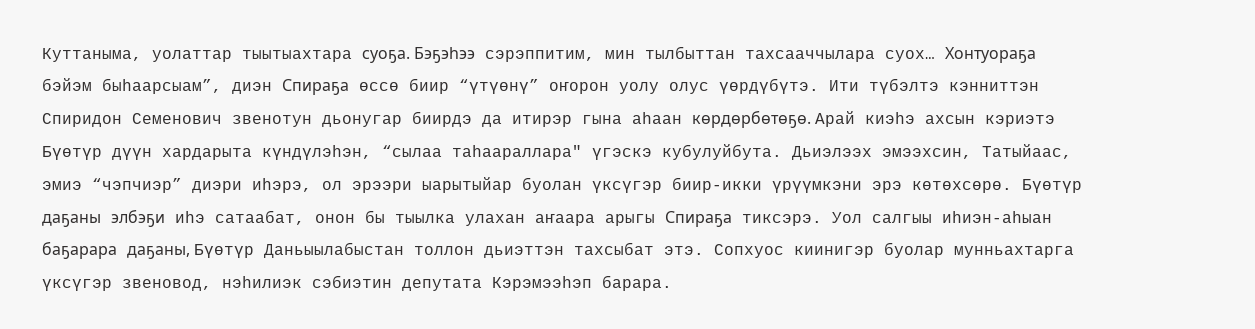Куттаныма, уолаттар тыытыахтара суоҕа. Бэҕэһээ сэрэппитим, мин тылбыттан тахсааччылара суох… Хонтуораҕа бэйэм быһаарсыам”, диэн Спираҕа өссө биир “үтүөнү” оҥорон уолу олус үөрдүбүтэ. Ити түбэлтэ кэнниттэн Спиридон Семенович звенотун дьонугар биирдэ да итирэр гына аһаан көрдөрбөтөҕө. Арай киэһэ ахсын кэриэтэ Бүөтүр дүүн хардарыта күндүлэһэн, “сылаа таһаараллара" үгэскэ кубулуйбута. Дьиэлээх эмээхсин, Татыйаас, эмиэ “чэпчиэр” диэри иһэрэ, ол эрээри ыарытыйар буолан үксүгэр биир-икки үрүүмкэни эрэ көтөхсөрө. Бүөтүр даҕаны элбэҕи иһэ сатаабат, онон бы тыылка улахан аҥаара арыгы Спираҕа тиксэрэ. Уол салгыы иһиэн-аһыан баҕарара даҕаны, Бүөтүр Даньыылабыстан толлон дьиэттэн тахсыбат этэ. Сопхуос киинигэр буолар мунньахтарга үксүгэр звеновод, нэһилиэк сэбиэтин депутата Кэрэмээһэп барара.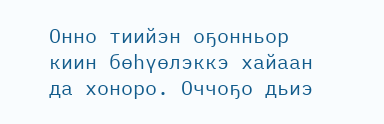Онно тиийэн оҕонньор киин бөһүөлэккэ хайаан да хоноро. Оччоҕо дьиэ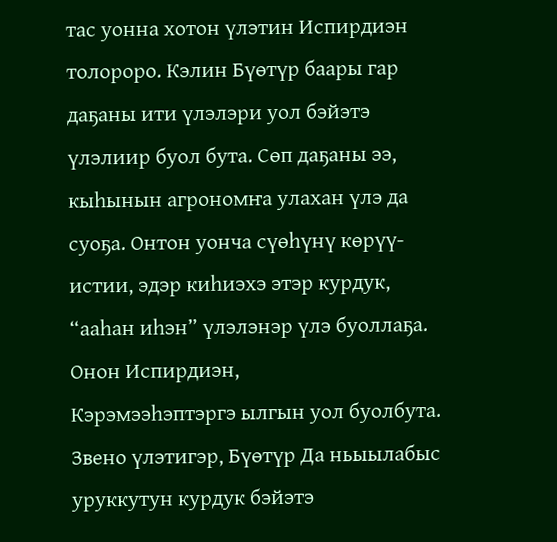тас уонна хотон үлэтин Испирдиэн толороро. Кэлин Бүөтүр баары гар даҕаны ити үлэлэри уол бэйэтэ үлэлиир буол бута. Сөп даҕаны ээ, кыһынын агрономҥа улахан үлэ да суоҕа. Онтон уонча сүөһүнү көрүү-истии, эдэр киһиэхэ этэр курдук, “ааһан иһэн” үлэлэнэр үлэ буоллаҕа. Онон Испирдиэн,
Кэрэмээһэптэргэ ылгын уол буолбута. Звено үлэтигэр, Бүөтүр Да ньыылабыс уруккутун курдук бэйэтэ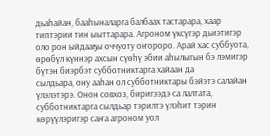дьаһайан, бааһыналарга балбаах тастарара, хаар типтэрии тин ыыттарара. Агроном үксүгэр дьиэтигэр оло рон ыйдааҕы оччуоту оҥороро. Арай хас суббуота, өрөбүл күннэр ахсын сүөһү эбии аһылыгын бэ лэмигэр бүтэн биэрбэт субботниктарга хайаан да
сылдьара, ону ааһан ол субботниктары бэйэтэ салайан үлэлэтэрэ. Онон совхоз, биригээдэ са лалтата, субботниктарга сылдьар тэрилтэ үлэһит тэрин көрүүлэригэр саҥа агроном уол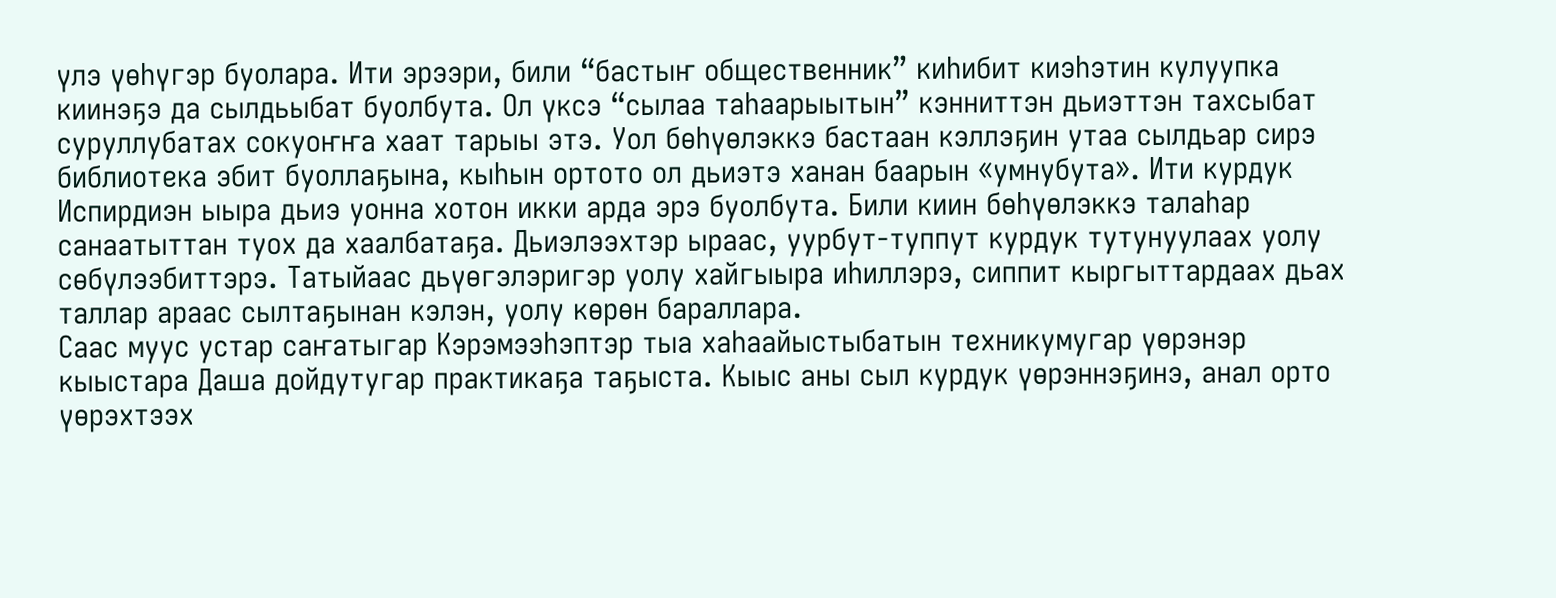үлэ үөһүгэр буолара. Ити эрээри, били “бастыҥ общественник” киһибит киэһэтин кулуупка киинэҕэ да сылдьыбат буолбута. Ол үксэ “сылаа таһаарыытын” кэнниттэн дьиэттэн тахсыбат суруллубатах сокуоҥҥа хаат тарыы этэ. Уол бөһүөлэккэ бастаан кэллэҕин утаа сылдьар сирэ библиотека эбит буоллаҕына, кыһын ортото ол дьиэтэ ханан баарын «умнубута». Ити курдук Испирдиэн ыыра дьиэ уонна хотон икки арда эрэ буолбута. Били киин бөһүөлэккэ талаһар санаатыттан туох да хаалбатаҕа. Дьиэлээхтэр ыраас, уурбут-туппут курдук тутунуулаах уолу сөбүлээбиттэрэ. Татыйаас дьүөгэлэригэр уолу хайгыыра иһиллэрэ, сиппит кыргыттардаах дьах таллар араас сылтаҕынан кэлэн, уолу көрөн бараллара.
Саас муус устар саҥатыгар Кэрэмээһэптэр тыа хаһаайыстыбатын техникумугар үөрэнэр кыыстара Даша дойдутугар практикаҕа таҕыста. Кыыс аны сыл курдук үөрэннэҕинэ, анал орто үөрэхтээх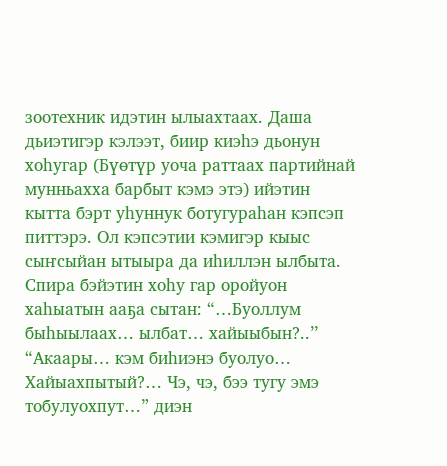зоотехник идэтин ылыахтаах. Даша дьиэтигэр кэлээт, биир киэһэ дьонун хоһугар (Бүөтүр уоча раттаах партийнай мунньахха барбыт кэмэ этэ) ийэтин кытта бэрт уһуннук ботугураһан кэпсэп питтэрэ. Ол кэпсэтии кэмигэр кыыс сыҥсыйан ытыыра да иһиллэн ылбыта. Спира бэйэтин хоһу гар оройуон хаһыатын ааҕа сытан: “…Буоллум быһыылаах… ылбат… хайыыбын?..’’ “Акаары… кэм биһиэнэ буолуо… Хайыахпытый?… Чэ, чэ, бээ тугу эмэ тобулуохпут…” диэн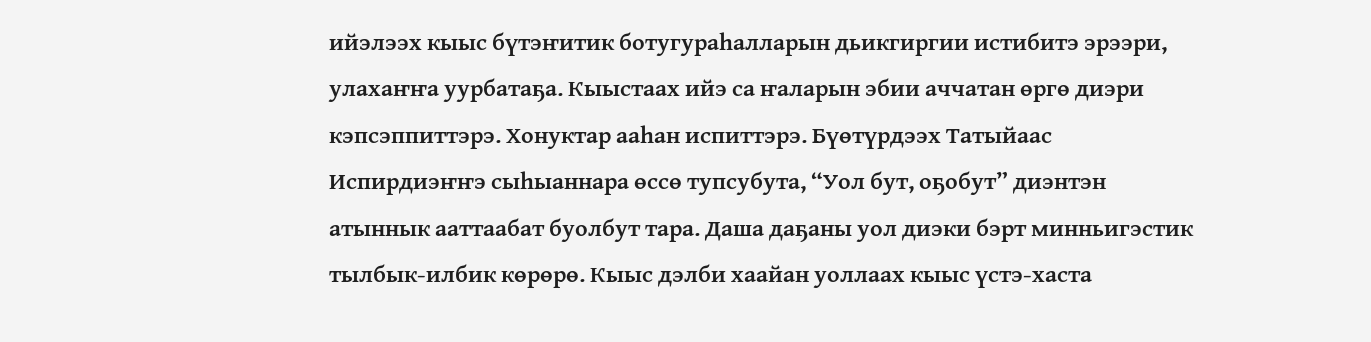ийэлээх кыыс бүтэҥитик ботугураһалларын дьикгиргии истибитэ эрээри, улахаҥҥа уурбатаҕа. Кыыстаах ийэ са ҥаларын эбии аччатан өргө диэри кэпсэппиттэрэ. Хонуктар ааһан испиттэрэ. Бүөтүрдээх Татыйаас Испирдиэҥҥэ сыһыаннара өссө тупсубута, “Уол бут, оҕобут” диэнтэн атыннык ааттаабат буолбут тара. Даша даҕаны уол диэки бэрт минньигэстик тылбык-илбик көрөрө. Кыыс дэлби хаайан уоллаах кыыс үстэ-хаста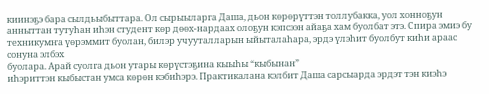киинэҕэ бара сылдьыбыттара. Ол сырыыларга Даша, дьон көрөрүттэн толлубакка, уол хонноҕун анныттан тутуһан иһэн студент көр дөөх-нардаах олоҕун кэпсээн айаҕа хам буолбат этэ. Спира эмиэ бу техникумҥа үөрэммит буолан, билэр учууталларын ыйыталаһара, эрдэ үлэһит буолбут киһи араас сонуна элбэх
буолара. Арай суолга дьон утары көрүстэҕина кыыһы “кыбынан”
иһэриттэн кыбыстан умса көрөн кэбиһэрэ. Практикалана кэлбит Даша сарсыарда эрдэт тэн киэһэ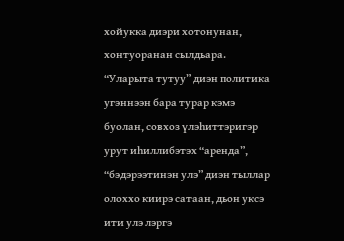хойукка диэри хотонунан, хонтуоранан сылдьара. “Уларыта тутуу” диэн политика угэннээн бара турар кэмэ буолан, совхоз үлэһиттэригэр урут иһиллибэтэх “аренда”, “бэдэрээтинэн улэ” диэн тыллар олоххо киирэ сатаан, дьон уксэ ити улэ лэргэ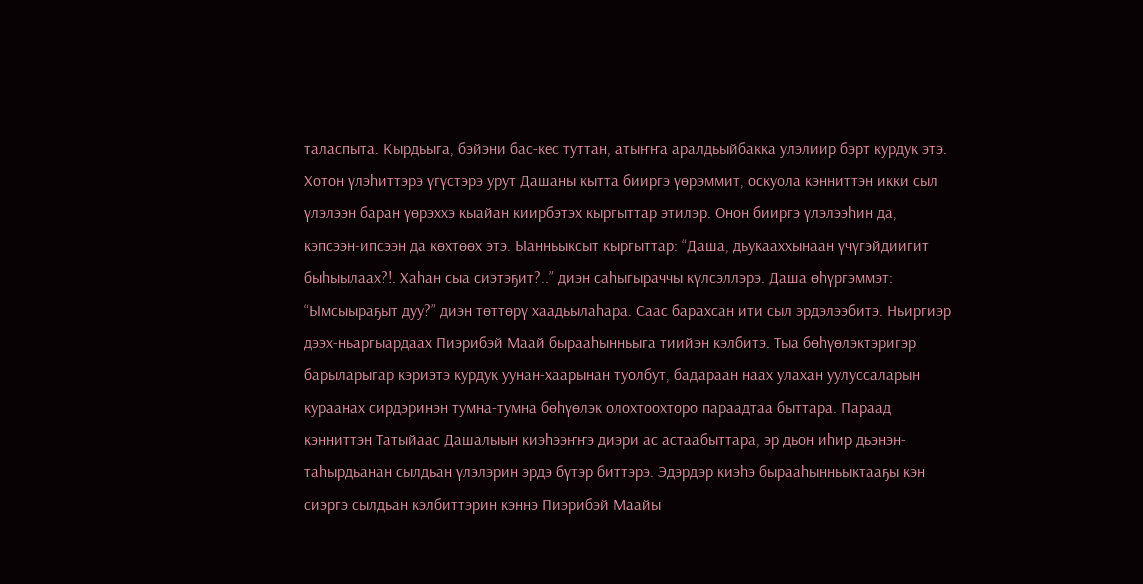таласпыта. Кырдьыга, бэйэни бас-кес туттан, атыҥҥа аралдьыйбакка улэлиир бэрт курдук этэ. Хотон үлэһиттэрэ үгүстэрэ урут Дашаны кытта бииргэ үөрэммит, оскуола кэнниттэн икки сыл үлэлээн баран үөрэххэ кыайан киирбэтэх кыргыттар этилэр. Онон бииргэ үлэлээһин да, кэпсээн-ипсээн да көхтөөх этэ. Ыанньыксыт кыргыттар: “Даша, дьукааххынаан үчүгэйдиигит быһыылаах?!. Хаһан сыа сиэтэҕит?..” диэн саһыгыраччы күлсэллэрэ. Даша өһүргэммэт: “Ымсыыраҕыт дуу?” диэн төттөрү хаадьылаһара. Саас барахсан ити сыл эрдэлээбитэ. Ньиргиэр дээх-ньаргыардаах Пиэрибэй Маай бырааһынньыга тиийэн кэлбитэ. Тыа бөһүөлэктэригэр барыларыгар кэриэтэ курдук уунан-хаарынан туолбут, бадараан наах улахан уулуссаларын кураанах сирдэринэн тумна-тумна бөһүөлэк олохтоохторо параадтаа быттара. Параад кэнниттэн Татыйаас Дашалыын киэһээҥҥэ диэри ас астаабыттара, эр дьон иһир дьэнэн-таһырдьанан сылдьан үлэлэрин эрдэ бүтэр биттэрэ. Эдэрдэр киэһэ бырааһынньыктааҕы кэн сиэргэ сылдьан кэлбиттэрин кэннэ Пиэрибэй Маайы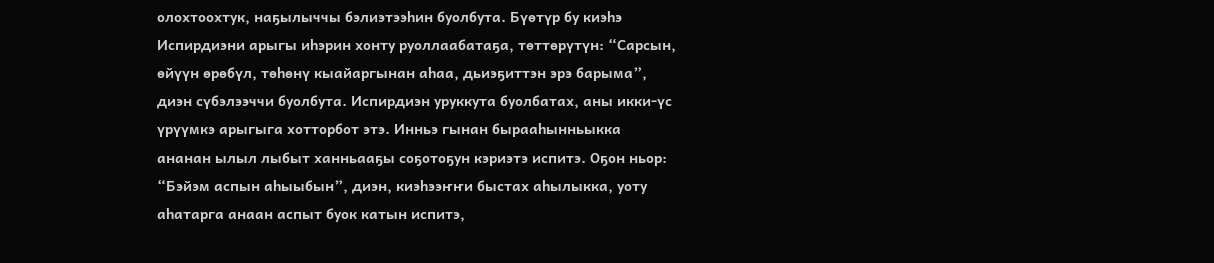олохтоохтук, наҕылыччы бэлиэтээһин буолбута. Бүөтүр бу киэһэ Испирдиэни арыгы иһэрин хонту руоллаабатаҕа, төттөрүтүн: “Сарсын, өйүүн өрөбүл, төһөнү кыайаргынан аһаа, дьиэҕиттэн эрэ барыма”, диэн сүбэлээччи буолбута. Испирдиэн уруккута буолбатах, аны икки-үс үрүүмкэ арыгыга хотторбот этэ. Инньэ гынан бырааһынньыкка ананан ылыл лыбыт ханньааҕы соҕотоҕун кэриэтэ испитэ. Оҕон ньор: “Бэйэм аспын аһыыбын”, диэн, киэһээҥҥи быстах аһылыкка, уоту аһатарга анаан аспыт буок катын испитэ,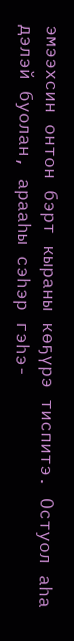эмээхсин онтон бэрт кыраны көҕүрэ тиспитэ. Остуол аһа дэлэй буолан, арааһы сэһэр гэһэ-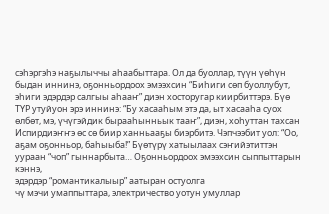сэһэргэһэ наҕылыччы аһаабыттара. Ол да буоллар, түүн үөһүн быдан иннинэ, оҕонньордоох эмээхсин “Биһиги сөп буоллубут, эһиги эдэрдэр салгыы аһааҥ” диэн хосторугар киирбиттэрэ. Бүө ТҮР утуйуон эрэ иннинэ: “Бу хасааһым этэ да, ыт хасааһа суох өлбөт, мэ, үчүгэйдик бырааһынньык тааҥ”, диэн, хоһуттан тахсан Испирдиэҥҥэ өс сө биир ханньааҕы биэрбитэ. Чэпчээбит уол: “Оо, аҕам оҕонньор, баһыыба!” Бүөтүрү хатыылаах сэҥийэтиттэн уураан “чоп” гыннарбыта… Оҕонньордоох эмээхсин сыппыттарын кэннэ,
эдэрдэр “романтикалыыр” аатыран остуолга
чү мэчи умаппыттара, электричество уотун умуллар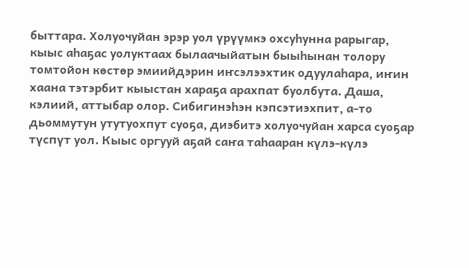быттара. Холуочуйан эрэр уол үрүүмкэ охсуһунна рарыгар, кыыс аһаҕас уолуктаах былаачыйатын быыһынан толору томтойон көстөр эмиийдэрин иҥсэлээхтик одуулаһара, иҥин хаана тэтэрбит кыыстан хараҕа арахпат буолбута. Даша, кэлиий, аттыбар олор. Сибигинэһэн кэпсэтиэхпит, а-то дьоммутун утутуохпут суоҕа, диэбитэ холуочуйан харса суоҕар түспүт уол. Кыыс оргууй аҕай саҥа таһааран күлэ-күлэ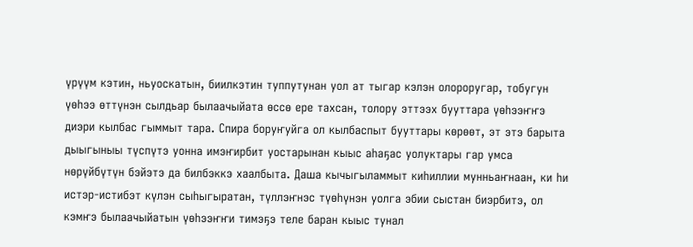үрүүм кэтин, ньуоскатын, биилкэтин туппутунан уол ат тыгар кэлэн олороругар, тобугун үөһээ өттүнэн сылдьар былаачыйата өссө ере тахсан, толору эттээх бууттара үөһээҥҥэ диэри кылбас гыммыт тара. Спира боруҥуйга ол кылбаспыт бууттары көрөөт, эт этэ барыта дыыгыныы түспүтэ уонна имэҥирбит уостарынан кыыс аһаҕас уолуктары гар умса нөрүйбүтүн бэйэтэ да билбэккэ хаалбыта. Даша кычыгыламмыт киһиллии мунньаҥнаан, ки һи истэр-истибэт күлэн сыһыгыратан, түллэҥнэс түөһүнэн уолга эбии сыстан биэрбитэ, ол кэмҥэ былаачыйатын үөһээҥҥи тимэҕэ теле баран кыыс тунал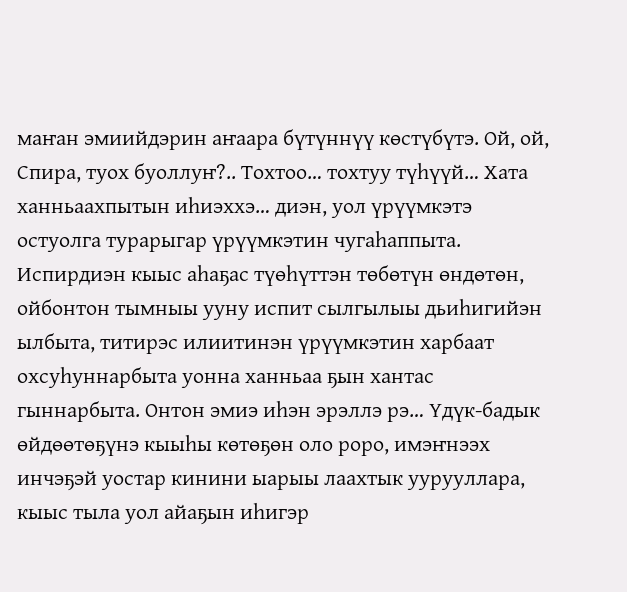маҥан эмиийдэрин аҥаара бүтүннүү көстүбүтэ. Ой, ой, Спира, туох буоллуҥ?.. Тохтоо… тохтуу түһүүй… Хата ханньаахпытын иһиэххэ… диэн, уол үрүүмкэтэ остуолга турарыгар үрүүмкэтин чугаһаппыта. Испирдиэн кыыс аһаҕас түөһүттэн төбөтүн өндөтөн, ойбонтон тымныы ууну испит сылгылыы дьиһигийэн ылбыта, титирэс илиитинэн үрүүмкэтин харбаат охсуһуннарбыта уонна ханньаа ҕын хантас гыннарбыта. Онтон эмиэ иһэн эрэллэ рэ… Үдүк-бадык өйдөөтөҕүнэ кыыһы көтөҕөн оло роро, имэҥнээх инчэҕэй уостар кинини ыарыы лаахтык уурууллара, кыыс тыла уол айаҕын иһигэр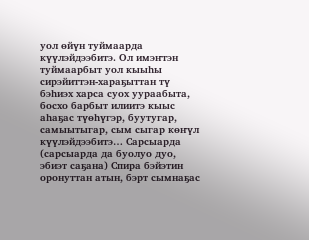уол өйүн туймаарда күүлэйдээбитэ. Ол имэҥтэн туймаарбыт уол кыыһы сирэйиттэн-хараҕыттан тү бэһиэх харса суох уураабыта, босхо барбыт илиитэ кыыс аһаҕас түөһүгэр, буутугар, самыытыгар, сым сыгар көҥүл күүлэйдээбитэ… Сарсыарда (сарсыарда да буолуо дуо, эбиэт саҕана) Спира бэйэтин оронуттан атын, бэрт сымнаҕас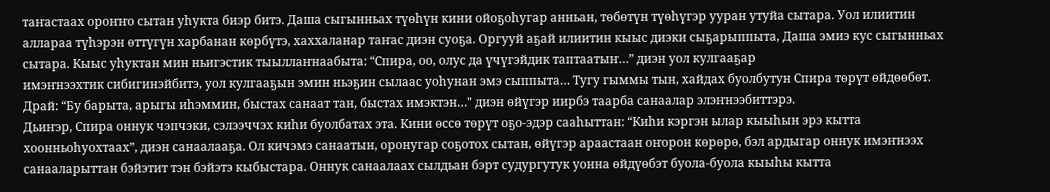таҥастаах ороҥҥо сытан уһукта биэр битэ. Даша сыгынньах түөһүн кини ойоҕоһугар анньан, төбөтүн түөһүгэр ууран утуйа сытара. Уол илиитин аллараа түһэрэн өттүгүн харбанан көрбүтэ, хаххаланар таҥас диэн суоҕа. Оргууй аҕай илиитин кыыс диэки сыҕарыппыта, Даша эмиэ кус сыгынньах сытара. Кыыс уһуктан мин ньигэстик тыыллаҥнаабыта: “Спира, оо, олус да үчүгэйдик таптаатыҥ…” диэн уол кулгааҕар
имэҥнээхтик сибигинэйбитэ, уол кулгааҕын эмин ньэҕин сылаас уоһунан эмэ сыппыта… Тугу гыммы тын, хайдах буолбутун Спира төрүт өйдөөбөт. Драй: “Бу барыта, арыгы иһэммин, быстах санаат тан, быстах имэктэн…" диэн өйүгэр иирбэ таарба санаалар элэҥнээбиттэрэ.
Дьиҥэр, Спира оннук чэпчэки, сэлээччэх киһи буолбатах эта. Кини өссө төрүт оҕо-эдэр сааһыттан: “Киһи кэргэн ылар кыыһын эрэ кытта хоонньоһуохтаах”, диэн санаалааҕа. Ол кичэмэ санаатын, оронугар соҕотох сытан, өйүгэр араастаан оҥорон көрөрө, бэл ардыгар оннук имэҥнээх санааларыттан бэйэтит тэн бэйэтэ кыбыстара. Оннук санаалаах сылдьан бэрт судургутук уонна өйдүөбэт буола-буола кыыһы кытта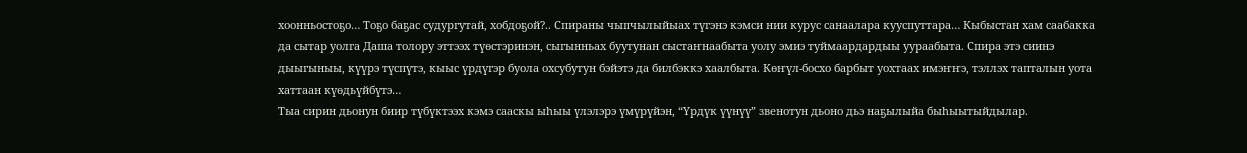хоонньостоҕо… Тоҕо баҕас судургутай, хобдоҕой?.. Спираны чыпчылыйыах түгэнэ кэмси нии курус санаалара кууспуттара… Кыбыстан хам саабакка да сытар уолга Даша толору эттээх түөстэринэн, сыгынньах буутунан сыстаҥнаабыта уолу эмиэ туймаардардыы уураабыта. Спира этэ сиинэ дыыгыныы, күүрэ түспүтэ, кыыс үрдүгэр буола охсубутун бэйэтэ да билбэккэ хаалбыта. Көҥүл-босхо барбыт уохтаах имэҥҥэ, тэллэх тапталын уота хаттаан күөдьүйбүтэ…
Тыа сирин дьонун биир түбүктээх кэмэ сааскы ыһыы үлэлэрэ үмүрүйэн, “Үрдүк үүнүү” звенотун дьоно дьэ наҕылыйа быһыытыйдылар.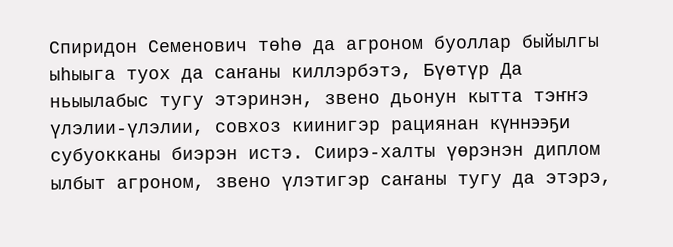Спиридон Семенович төһө да агроном буоллар быйылгы ыһыыга туох да саҥаны киллэрбэтэ, Бүөтүр Да ньыылабыс тугу этэринэн, звено дьонун кытта тэҥҥэ үлэлии-үлэлии, совхоз киинигэр рациянан күннээҕи субуокканы биэрэн истэ. Сиирэ-халты үөрэнэн диплом ылбыт агроном, звено үлэтигэр саҥаны тугу да этэрэ,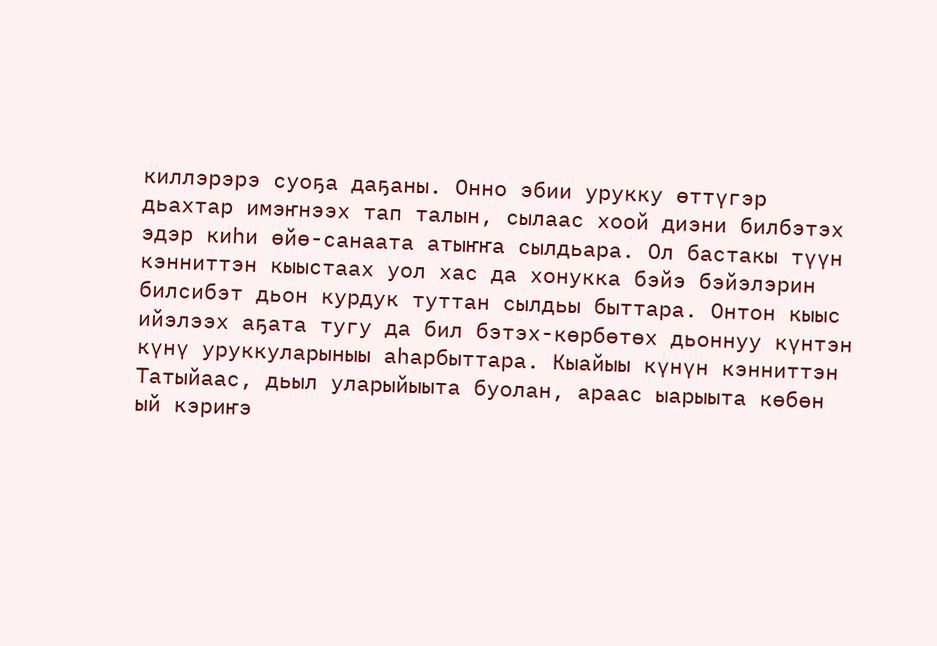киллэрэрэ суоҕа даҕаны. Онно эбии урукку өттүгэр дьахтар имэҥнээх тап талын, сылаас хоой диэни билбэтэх эдэр киһи өйө-санаата атыҥҥа сылдьара. Ол бастакы түүн кэнниттэн кыыстаах уол хас да хонукка бэйэ бэйэлэрин билсибэт дьон курдук туттан сылдьы быттара. Онтон кыыс ийэлээх аҕата тугу да бил бэтэх-көрбөтөх дьоннуу күнтэн күнү уруккуларыныы аһарбыттара. Кыайыы күнүн кэнниттэн Татыйаас, дьыл уларыйыыта буолан, араас ыарыыта көбөн ый кэриҥэ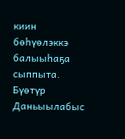киин бөһүөлэккэ балыыһаҕа сыппыта. Бүөтүр Даньыылабыс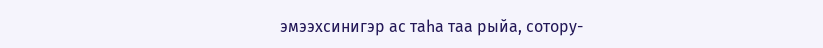эмээхсинигэр ас таһа таа рыйа, сотору-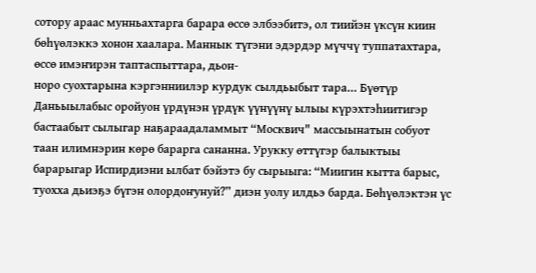сотору араас мунньахтарга барара өссө элбээбитэ, ол тиийэн үксүн киин бөһүөлэккэ хонон хаалара. Маннык түгэни эдэрдэр мүччү туппатахтара, өссө имэҥирэн таптаспыттара, дьон-
норо суохтарына кэргэнниилэр курдук сылдьыбыт тара… Бүөтүр Даньыылабыс оройуон үрдүнэн үрдүк үүнүүнү ылыы күрэхтэһиитигэр бастаабыт сылыгар наҕараадаламмыт “Москвич" массыынатын собуот таан илимнэрин көрө барарга сананна. Урукку өттүгэр балыктыы барарыгар Испирдиэни ылбат бэйэтэ бу сырыыга: “Миигин кытта барыс, туохха дьиэҕэ бүгэн олордоҥунуй?” диэн уолу илдьэ барда. Бөһүөлэктэн үс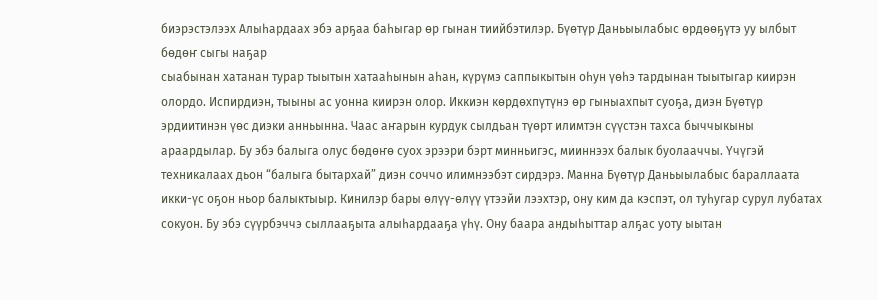биэрэстэлээх Алыһардаах эбэ арҕаа баһыгар өр гынан тиийбэтилэр. Бүөтүр Даньыылабыс өрдөөҕүтэ уу ылбыт бөдөҥ сыгы наҕар
сыабынан хатанан турар тыытын хатааһынын аһан, күрүмэ саппыкытын оһун үөһэ тардынан тыытыгар киирэн олордо. Испирдиэн, тыыны ас уонна киирэн олор. Иккиэн көрдөхпүтүнэ өр гыныахпыт суоҕа, диэн Бүөтүр эрдиитинэн үөс диэки анньынна. Чаас аҥарын курдук сылдьан түөрт илимтэн сүүстэн тахса быччыкыны араардылар. Бу эбэ балыга олус бөдөҥө суох эрээри бэрт минньигэс, мииннээх балык буолааччы. Үчүгэй техникалаах дьон “балыга бытархай” диэн соччо илимнээбэт сирдэрэ. Манна Бүөтүр Даньыылабыс бараллаата икки-үс оҕон ньор балыктыыр. Кинилэр бары өлүү-өлүү үтээйи лээхтэр, ону ким да кэспэт, ол туһугар сурул лубатах сокуон. Бу эбэ сүүрбэччэ сыллааҕыта алыһардааҕа үһү. Ону баара андыһыттар алҕас уоту ыытан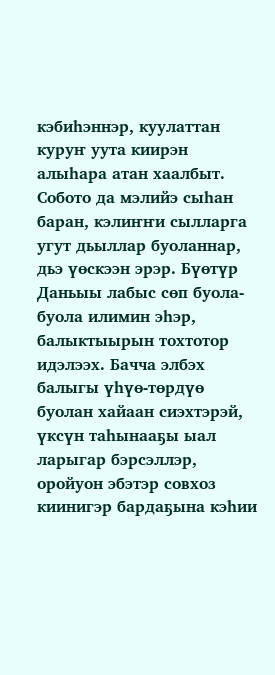кэбиһэннэр, куулаттан куруҥ уута киирэн алыһара атан хаалбыт. Собото да мэлийэ сыһан баран, кэлиҥҥи сылларга угут дьыллар буоланнар, дьэ үөскээн эрэр. Бүөтүр Даньыы лабыс сөп буола-буола илимин эһэр, балыктыырын тохтотор идэлээх. Бачча элбэх балыгы үһүө-төрдүө буолан хайаан сиэхтэрэй, үксүн таһынааҕы ыал ларыгар бэрсэллэр, оройуон эбэтэр совхоз киинигэр бардаҕына кэһии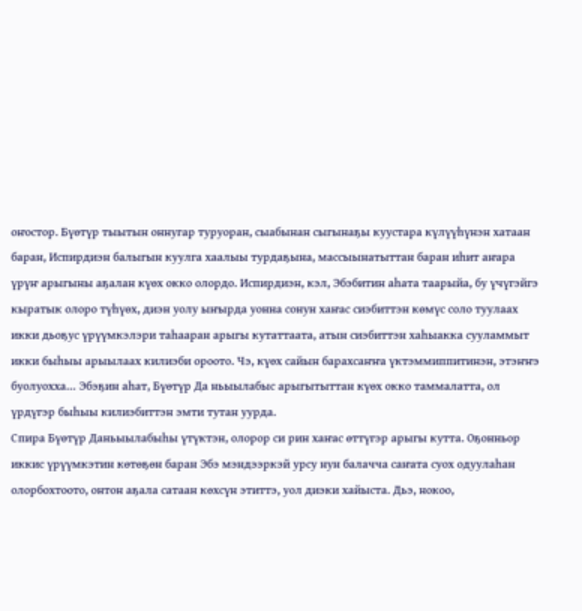оҥостор. Бүөтүр тыытын оннугар туруоран, сыабынан сыгынаҕы куустара күлүүһүнэн хатаан баран, Испирдиэн балыгын куулга хаалыы турдаҕына, массыынатыттан баран иһит аҥара үрүҥ арыгыны аҕалан күөх окко олордо. Испирдиэн, кэл, Эбэбитин аһата таарыйа, бу үчүгэйгэ кыратык олоро түһүөх, диэн уолу ыҥырда уонна сонун хаҥас сиэбиттэн көмүс соло туулаах икки дьоҕус үрүүмкэлэри таһааран арыгы кутаттаата, атын сиэбиттэн хаһыакка сууламмыт икки быһыы арыылаах килиэби ороото. Чэ, күөх сайын барахсаҥҥа үктэммиппитинэн, этэҥҥэ буолуохха… Эбэҕин аһат, Бүөтүр Да ньыылабыс арыгытыттан күөх окко таммалатта, ол үрдүгэр быһыы килиэбиттэн эмти тутан уурда.
Спира Бүөтүр Даньыылабыһы үтүктэн, олорор си рин хаҥас өттүгэр арыгы кутта. Оҕонньор иккис үрүүмкэтин көтөҕөн баран Эбэ мэндээркэй урсу нун балачча саҥата суох одуулаһан олорбохтоото, онтон аҕала сатаан көхсүн этиттэ, уол диэки хайыста. Дьэ, нокоо,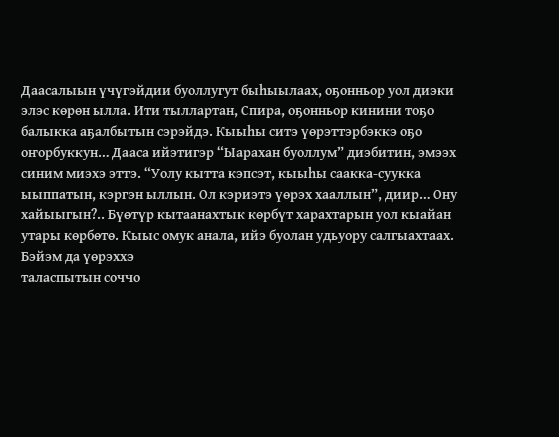Даасалыын үчүгэйдии буоллугут быһыылаах, оҕонньор уол диэки элэс көрөн ылла. Ити тыллартан, Спира, оҕонньор кинини тоҕо балыкка аҕалбытын сэрэйдэ. Кыыһы ситэ үөрэттэрбэккэ оҕо оҥорбуккун… Дааса ийэтигэр “Ыарахан буоллум” диэбитин, эмээх синим миэхэ эттэ. “Уолу кытта кэпсэт, кыыһы саакка-суукка ыыппатын, кэргэн ыллын. Ол кэриэтэ үөрэх хааллын”, диир… Ону хайыыгын?.. Бүөтүр кытаанахтык көрбүт харахтарын уол кыайан утары көрбөтө. Кыыс омук анала, ийэ буолан удьуору салгыахтаах. Бэйэм да үөрэххэ
таласпытын соччо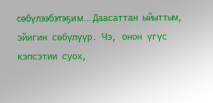сөбүлээбэтэҕим… Даасаттан ыйыттым, эйигин сөбүлүүр. Чэ, онон үгүс кэпсэтии суох,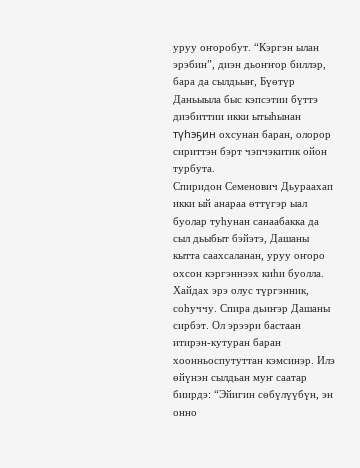уруу оҥоробут. “Кэргэн ылан эрэбин”, диэн дьоҥҥор биллэр, бара да сылдьыҥ, Бүөтүр Даньыыла быс кэпсэтии бүттэ диэбиттии икки ытыһынан түһэҕин охсунан баран, олорор сириттэн бэрт чэпчэкитик ойон турбута.
Спиридон Семенович Дьураахап икки ый анараа өттүгэр ыал буолар туһунан санаабакка да сыл дьыбыт бэйэтэ, Дашаны кытта саахсаланан, уруу оҥоро охсон кэргэннээх киһи буолла. Хайдах эрэ олус түргэнник, соһуччу. Спира дьиҥэр Дашаны сирбэт. Ол эрээри бастаан итирэн-кутуран баран хоонньоспутуттан кэмсинэр. Илэ өйүнэн сылдьан муҥ саатар биирдэ: “Эйигин сөбүлүүбүн, эн онно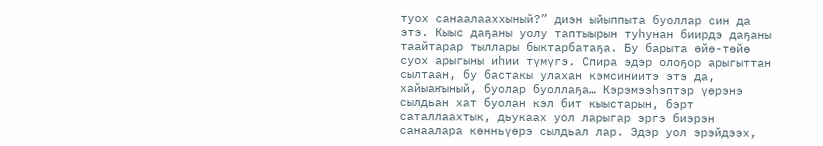туох санаалааххыный?” диэн ыйыппыта буоллар син да этэ. Кыыс даҕаны уолу таптыырын туһунан биирдэ даҕаны таайтарар тыллары быктарбатаҕа. Бу барыта өйө-төйө суох арыгыны иһии түмүгэ. Спира эдэр олоҕор арыгыттан сылтаан, бу бастакы улахан кэмсиниитэ этэ да, хайыаҥыный, буолар буоллаҕа… Кэрэмээһэптэр үөрэнэ сылдьан хат буолан кэл бит кыыстарын, бэрт саталлаахтык, дьукаах уол ларыгар эргэ биэрэн санаалара көнньүөрэ сылдьал лар. Эдэр уол эрэйдээх,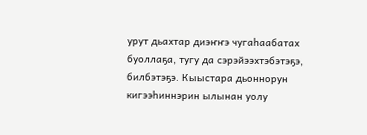урут дьахтар диэҥҥэ чугаһаабатах буоллаҕа, тугу да сэрэйээхтэбэтэҕэ, билбэтэҕэ. Кыыстара дьоннорун кигээһиннэрин ылынан уолу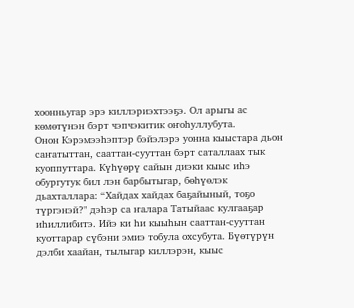хоонньугар эрэ киллэриэхтээҕэ. Ол арыгы ас көмөтүнэн бэрт чэпчэкитик оҥоһуллубута.
Онон Кэрэмээһэптэр бэйэлэрэ уонна кыыстара дьон саҥатыттан, сааттан-сууттан бэрт саталлаах тык куоппуттара. Күһүөрү сайын диэки кыыс иһэ обургутук бил лэн барбытыгар, бөһүөлэк дьахталлара: “Хайдах хайдах баҕайыный, тоҕо түргэнэй?" дэһэр са ҥалара Татыйаас кулгааҕар иһиллибитэ. Ийэ ки һи кыыһын сааттан-сууттан куоттарар сүбэни эмиэ тобула охсубута. Бүөтүрүн дэлби хаайан, тылыгар киллэрэн, кыыс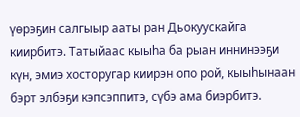үөрэҕин салгыыр ааты ран Дьокуускайга киирбитэ. Татыйаас кыыһа ба рыан иннинээҕи күн, эмиэ хосторугар киирэн опо рой, кыыһынаан бэрт элбэҕи кэпсэппитэ, сүбэ ама биэрбитэ.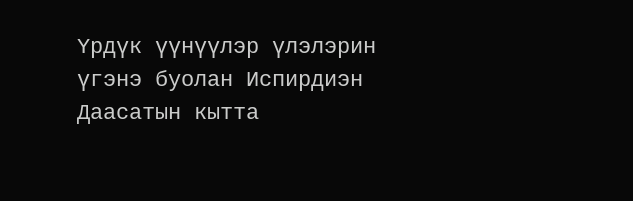Үрдүк үүнүүлэр үлэлэрин үгэнэ буолан Испирдиэн Даасатын кытта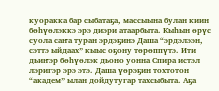куоракка бар сыбатаҕа, массыына булан киин бөһүөлэккэ эрэ диэри атаарбыта. Кыһын өрүс суола саҥа туран эрдэҕинэ Даша “эрдэлээн, сэттэ ыйдаах” кыыс оҕону төрөппүтэ. Ити дьиҥэр бөһүөлэк дьоно уонна Спира истэл лэригэр эрэ этэ. Даша үөрэҕин тохтотон “академ” ылан дойдутугар тахсыбыта. Аҕа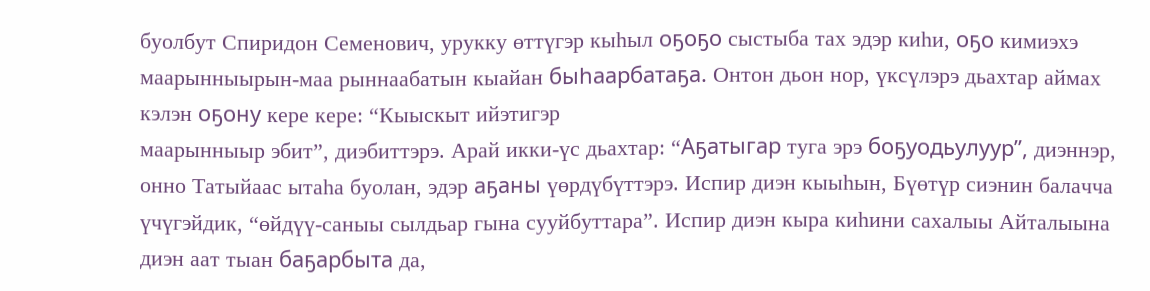буолбут Спиридон Семенович, урукку өттүгэр кыһыл оҕоҕо сыстыба тах эдэр киһи, оҕо кимиэхэ маарынныырын-маа рыннаабатын кыайан быһаарбатаҕа. Онтон дьон нор, үксүлэрэ дьахтар аймах кэлэн оҕону кере кере: “Кыыскыт ийэтигэр
маарынныыр эбит”, диэбиттэрэ. Арай икки-үс дьахтар: “Аҕатыгар туга эрэ боҕуодьулуур”, диэннэр, онно Татыйаас ытаһа буолан, эдэр аҕаны үөрдүбүттэрэ. Испир диэн кыыһын, Бүөтүр сиэнин балачча үчүгэйдик, “өйдүү-саныы сылдьар гына сууйбуттара”. Испир диэн кыра киһини сахалыы Айталыына диэн аат тыан баҕарбыта да,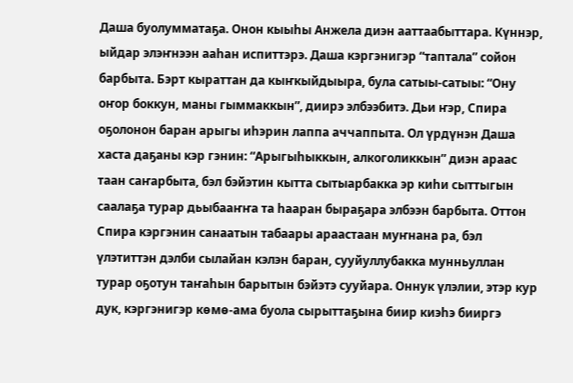Даша буолумматаҕа. Онон кыыһы Анжела диэн ааттаабыттара. Күннэр, ыйдар элэҥнээн ааһан испиттэрэ. Даша кэргэнигэр “таптала” сойон барбыта. Бэрт кыраттан да кыҥкыйдыыра, була сатыы-сатыы: “Ону оҥор боккун, маны гыммаккын”, диирэ элбээбитэ. Дьи ҥэр, Спира оҕолонон баран арыгы иһэрин лаппа аччаппыта. Ол үрдүнэн Даша хаста даҕаны кэр гэнин: “Арыгыһыккын, алкоголиккын” диэн араас таан саҥарбыта, бэл бэйэтин кытта сытыарбакка эр киһи сыттыгын саалаҕа турар дьыбааҥҥа та һааран быраҕара элбээн барбыта. Оттон Спира кэргэнин санаатын табаары араастаан муҥнана ра, бэл үлэтиттэн дэлби сылайан кэлэн баран, сууйуллубакка мунньуллан турар оҕотун таҥаһын барытын бэйэтэ сууйара. Оннук үлэлии, этэр кур дук, кэргэнигэр көмө-ама буола сырыттаҕына биир киэһэ бииргэ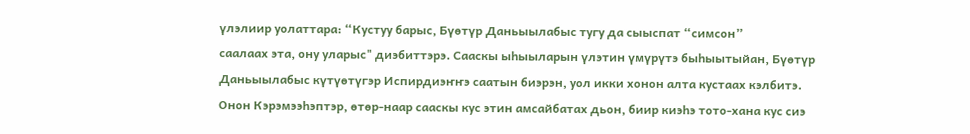үлэлиир уолаттара: “Кустуу барыс, Бүөтүр Даньыылабыс тугу да сыыспат “симсон”
саалаах эта, ону уларыс" диэбиттэрэ. Сааскы ыһыыларын үлэтин үмүрүтэ быһыытыйан, Бүөтүр Даньыылабыс күтүөтүгэр Испирдиэҥҥэ саатын биэрэн, уол икки хонон алта кустаах кэлбитэ. Онон Кэрэмээһэптэр, өтөр-наар сааскы кус этин амсайбатах дьон, биир киэһэ тото-хана кус сиэ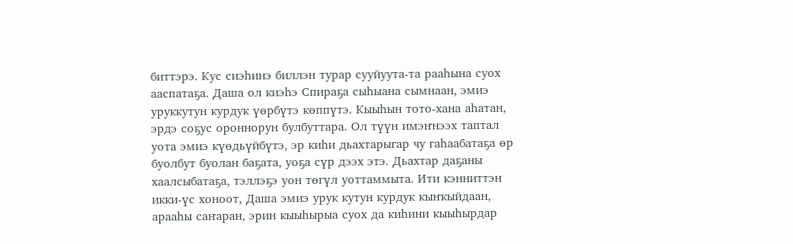биттэрэ. Кус сиэһинэ биллэн турар сууйуута-та рааһына суох ааспатаҕа. Даша ол киэһэ Спираҕа сыһыана сымнаан, эмиэ уруккутун курдук үөрбүтэ көппүтэ. Кыыһын тото-хана аһатан, эрдэ соҕус ороннорун булбуттара. Ол түүн имэҥнээх таптал уота эмиэ күөдьүйбүтэ, эр киһи дьахтарыгар чу гаһаабатаҕа өр буолбут буолан баҕата, уоҕа сүр дээх этэ. Дьахтар даҕаны хаалсыбатаҕа, тэллэҕэ уон төгүл уоттаммыта. Ити кэнниттэн икки-үс хоноот, Даша эмиэ урук кутун курдук кыҥкыйдаан, арааһы саҥаран, эрин кыыһырыа суох да киһини кыыһырдар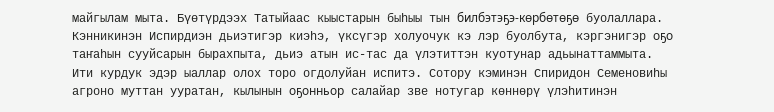майгылам мыта. Бүөтүрдээх Татыйаас кыыстарын быһыы тын билбэтэҕэ-көрбөтөҕө буолаллара. Кэнникинэн Испирдиэн дьиэтигэр киэһэ, үксүгэр холуочук кэ лэр буолбута, кэргэнигэр оҕо таҥаһын сууйсарын бырахпыта, дьиэ атын ис-тас да үлэтиттэн куотунар адьынаттаммыта. Ити курдук эдэр ыаллар олох торо огдолуйан испитэ. Сотору кэминэн Спиридон Семеновиһы агроно муттан ууратан, кылынын оҕонньор салайар зве нотугар көннөрү үлэһитинэн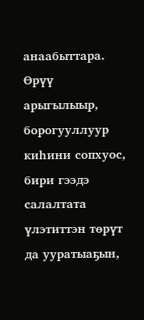анаабыттара. Өрүү арыгылыыр, борогууллуур киһини сопхуос, бири гээдэ салалтата үлэтиттэн төрүт да ууратыаҕын,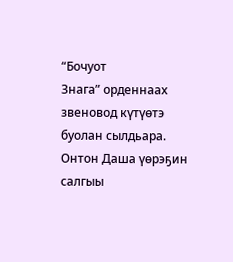“Бочуот
Знага” орденнаах звеновод күтүөтэ буолан сылдьара. Онтон Даша үөрэҕин салгыы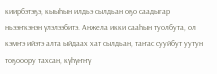киирбэтэҕэ, кыыһын илдьэ сылдьан оҕо саадыгар ньээҥкэнэн үлэлээбитэ. Анжела икки сааһын туолбута, ол кэмҥэ ийэтэ алта ыйдаах хат сылдьан, таҥас сууйбут уутун тоҕооору тахсан, күһүҥҥү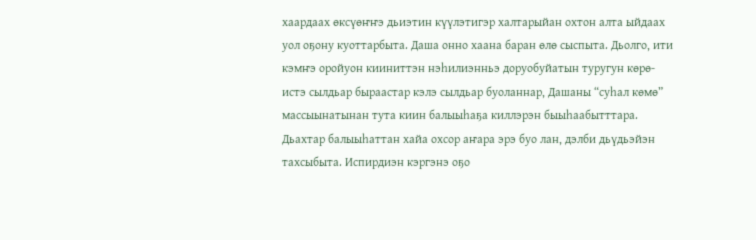хаардаах өксүөҥҥэ дьиэтин күүлэтигэр халтарыйан охтон алта ыйдаах уол оҕону куоттарбыта. Даша онно хаана баран өлө сыспыта. Дьолго, ити кэмҥэ оройуон кииниттэн нэһилиэнньэ доруобуйатын туругун көрө-истэ сылдьар быраастар кэлэ сылдьар буоланнар, Дашаны “суһал көмө” массыынатынан тута киин балыыһаҕа киллэрэн быыһаабытттара. Дьахтар балыыһаттан хайа охсор аҥара эрэ буо лан, дэлби дьүдьэйэн тахсыбыта. Испирдиэн кэргэнэ оҕо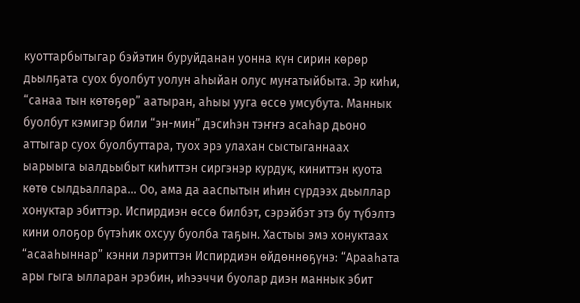куоттарбытыгар бэйэтин буруйданан уонна күн сирин көрөр дьылҕата суох буолбут уолун аһыйан олус муҥатыйбыта. Эр киһи, “санаа тын көтөҕөр” аатыран, аһыы ууга өссө умсубута. Маннык буолбут кэмигэр били “эн-мин” дэсиһэн тэҥҥэ асаһар дьоно аттыгар суох буолбуттара, туох эрэ улахан сыстыганнаах ыарыыга ыалдьыбыт киһиттэн сиргэнэр курдук, киниттэн куота көтө сылдьаллара… Оо, ама да ааспытын иһин сүрдээх дьыллар хонуктар эбиттэр. Испирдиэн өссө билбэт, сэрэйбэт этэ бу түбэлтэ кини олоҕор бүтэһик охсуу буолба таҕын. Хастыы эмэ хонуктаах “асааһыннар” кэнни лэриттэн Испирдиэн өйдөннөҕүнэ: “Арааһата ары гыга ылларан эрэбин, иһээччи буолар диэн маннык эбит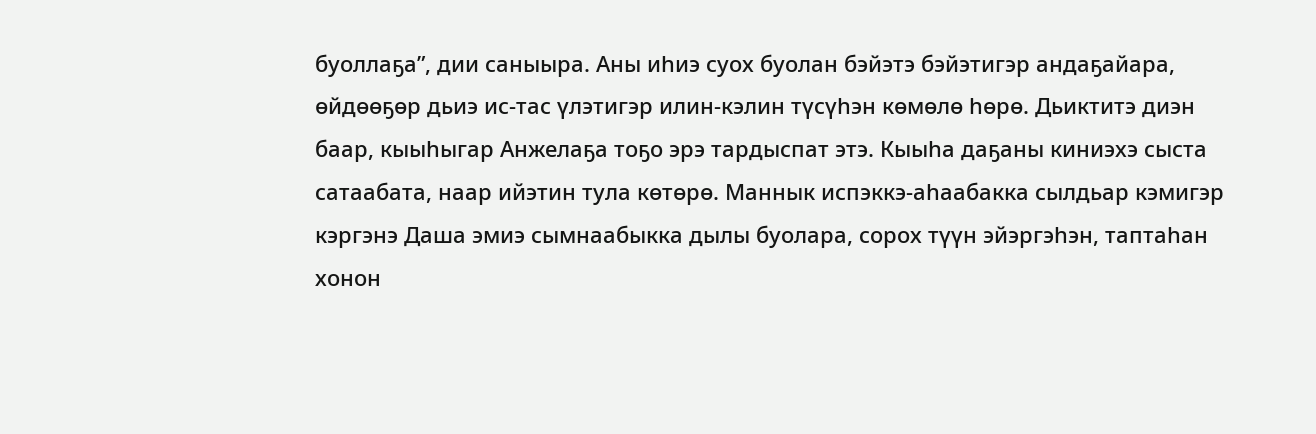буоллаҕа”, дии саныыра. Аны иһиэ суох буолан бэйэтэ бэйэтигэр андаҕайара, өйдөөҕөр дьиэ ис-тас үлэтигэр илин-кэлин түсүһэн көмөлө һөрө. Дьиктитэ диэн баар, кыыһыгар Анжелаҕа тоҕо эрэ тардыспат этэ. Кыыһа даҕаны киниэхэ сыста сатаабата, наар ийэтин тула көтөрө. Маннык испэккэ-аһаабакка сылдьар кэмигэр кэргэнэ Даша эмиэ сымнаабыкка дылы буолара, сорох түүн эйэргэһэн, таптаһан хонон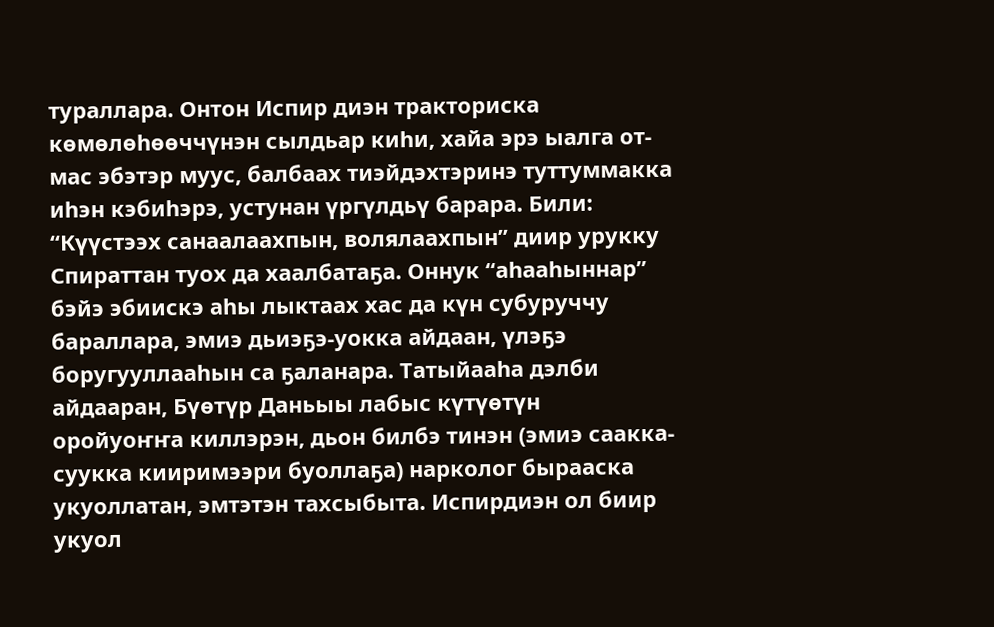тураллара. Онтон Испир диэн тракториска көмөлөһөөччүнэн сылдьар киһи, хайа эрэ ыалга от-мас эбэтэр муус, балбаах тиэйдэхтэринэ туттуммакка иһэн кэбиһэрэ, устунан үргүлдьү барара. Били: “Күүстээх санаалаахпын, волялаахпын” диир урукку Спираттан туох да хаалбатаҕа. Оннук “аһааһыннар” бэйэ эбиискэ аһы лыктаах хас да күн субуруччу бараллара, эмиэ дьиэҕэ-уокка айдаан, үлэҕэ боругууллааһын са ҕаланара. Татыйааһа дэлби айдааран, Бүөтүр Даньыы лабыс күтүөтүн оройуоҥҥа киллэрэн, дьон билбэ тинэн (эмиэ саакка-суукка кииримээри буоллаҕа) нарколог бырааска укуоллатан, эмтэтэн тахсыбыта. Испирдиэн ол биир укуол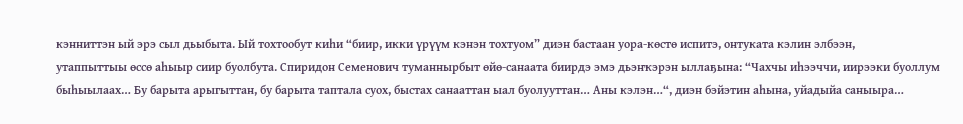кэнниттэн ый эрэ сыл дьыбыта. Ый тохтообут киһи “биир, икки үрүүм кэнэн тохтуом” диэн бастаан уора-көстө испитэ, онтуката кэлин элбээн,
утаппыттыы өссө аһыыр сиир буолбута. Спиридон Семенович туманнырбыт өйө-санаата биирдэ эмэ дьэҥкэрэн ыллаҕына: “Чахчы иһээччи, иирээки буоллум быһыылаах… Бу барыта арыгыттан, бу барыта таптала суох, быстах санааттан ыал буолууттан… Аны кэлэн…“, диэн бэйэтин аһына, уйадыйа саныыра…